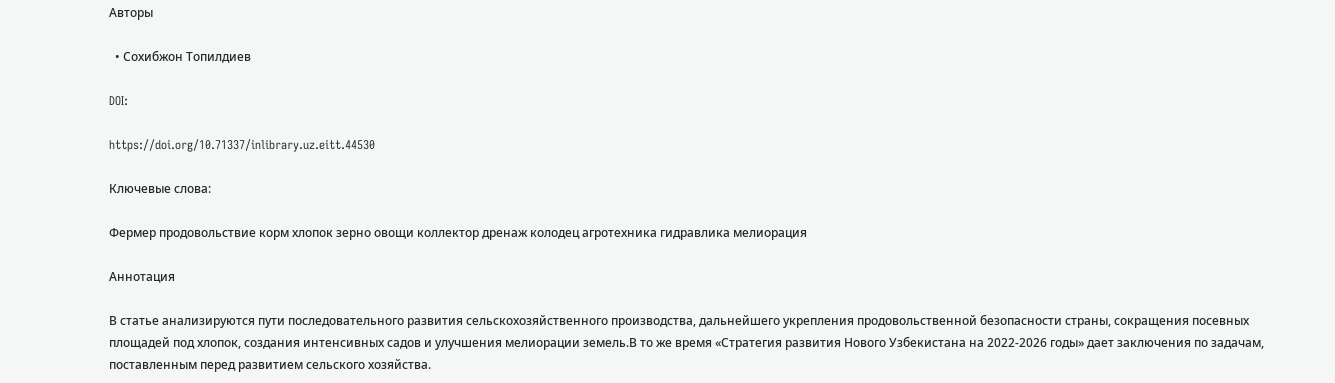Авторы

  • Сохибжон Топилдиев

DOI:

https://doi.org/10.71337/inlibrary.uz.eitt.44530

Ключевые слова:

Фермер продовольствие корм хлопок зерно овощи коллектор дренаж колодец агротехника гидравлика мелиорация

Аннотация

В статье анализируются пути последовательного развития сельскохозяйственного производства, дальнейшего укрепления продовольственной безопасности страны, сокращения посевных площадей под хлопок, создания интенсивных садов и улучшения мелиорации земель.В то же время «Стратегия развития Нового Узбекистана на 2022-2026 годы» дает заключения по задачам, поставленным перед развитием сельского хозяйства.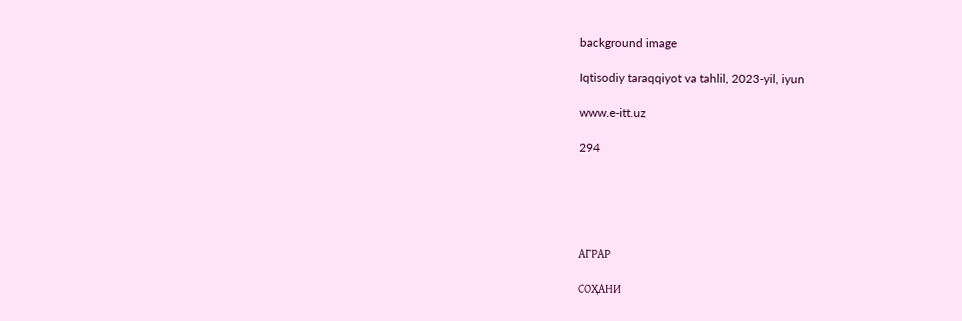background image

Iqtisodiy taraqqiyot va tahlil, 2023-yil, iyun

www.e-itt.uz

294





АГРАР

СОҲАНИ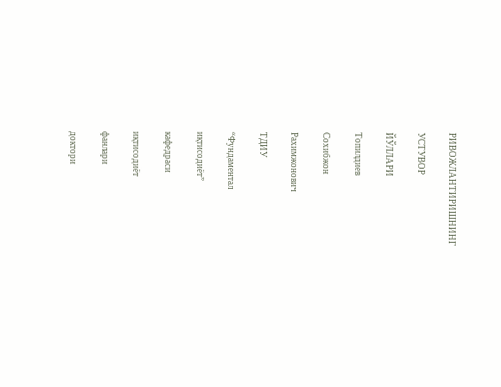РИВОЖЛАНТИРИШНИНГ

УСТУВОР

ЙЎЛЛАРИ

Топилдиев

Сохибжон

Рахимжонович

ТДИУ

“Фундаментал

иқтисодиёт”

кафедраси

иқтисодиёт

фанлари

доктори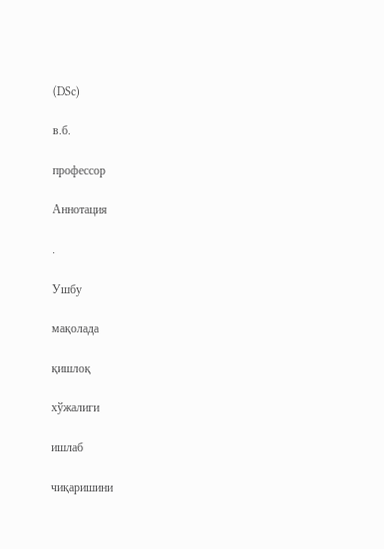(DSc)

в.б.

профессор

Аннотация

.

Ушбу

мақолада

қишлоқ

хўжалиги

ишлаб

чиқаришини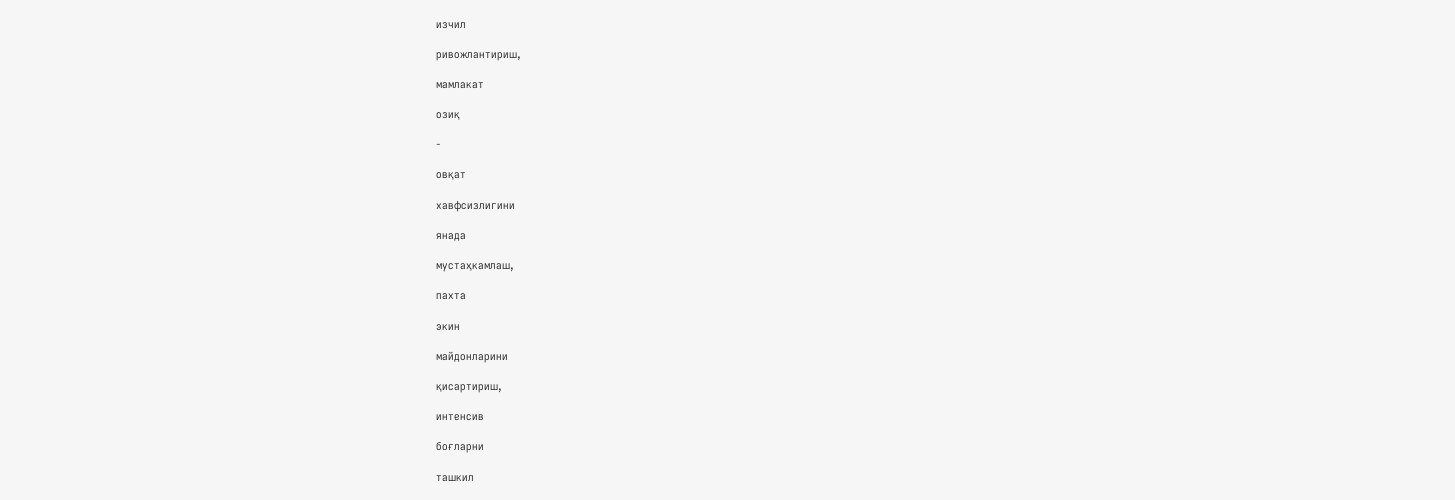изчил

ривожлантириш,

мамлакат

озиқ

-

овқат

хавфсизлигини

янада

мустаҳкамлаш,

пахта

экин

майдонларини

қисартириш,

интенсив

боғларни

ташкил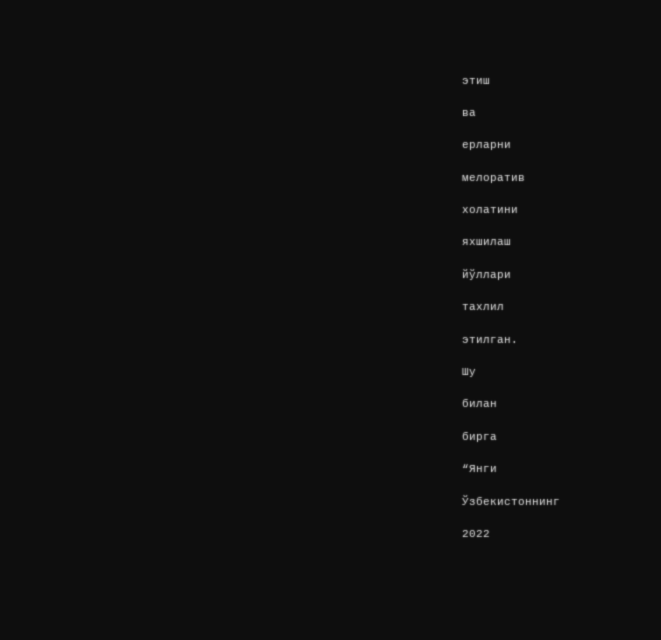этиш

ва

ерларни

мелоратив

холатини

яхшилаш

йўллари

тахлил

этилган.

Шу

билан

бирга

“Янги

Ўзбекистоннинг

2022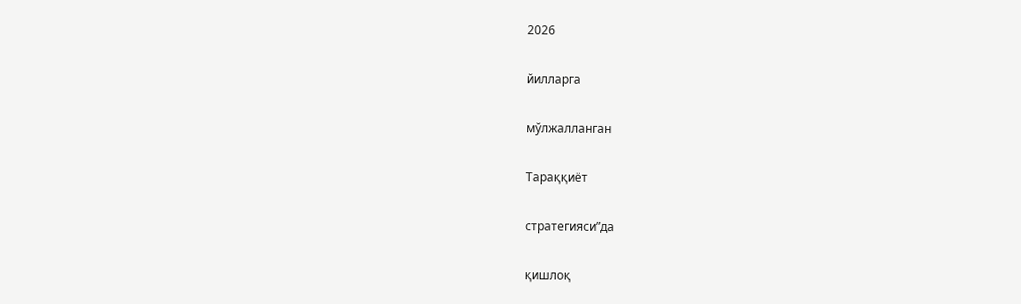2026

йилларга

мўлжалланган

Тараққиёт

стратегияси”да

қишлоқ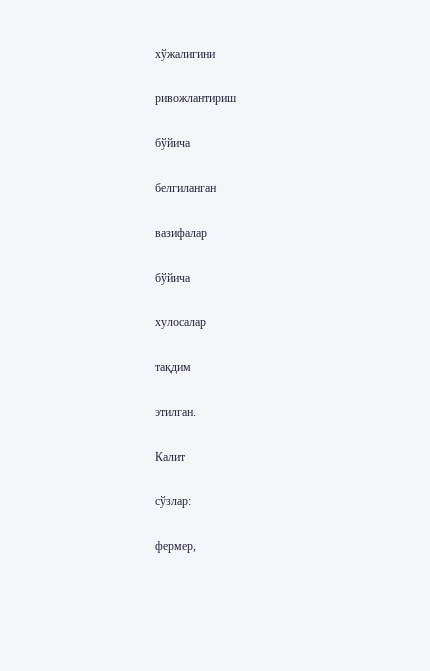хўжалигини

ривожлантириш

бўйича

белгиланган

вазифалар

бўйича

хулосалар

тақдим

этилган.

Калит

сўзлар:

фермер,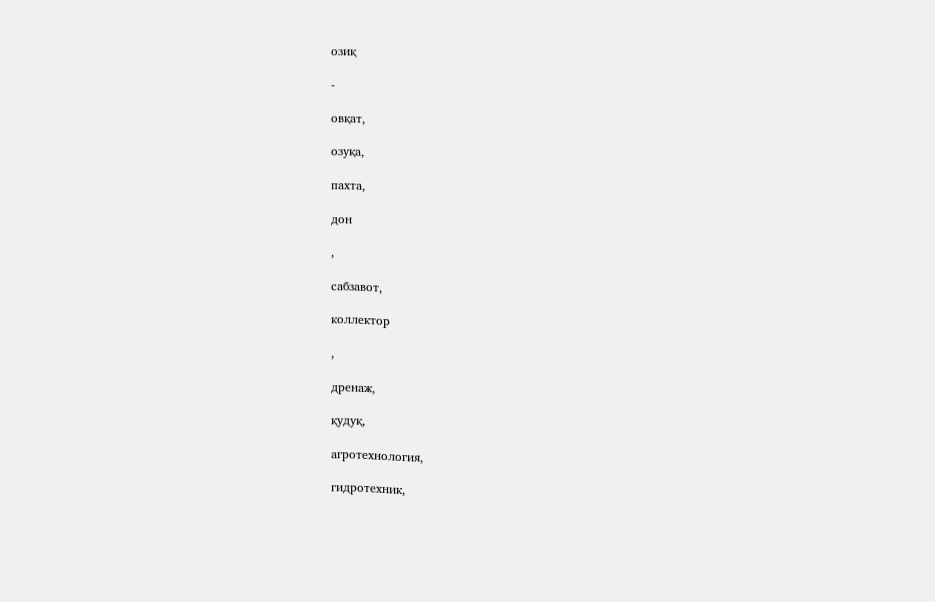озиқ

-

овқат,

озуқа,

пахта,

дон

,

сабзавот,

коллектор

,

дренаж,

қудуқ,

агротехнология,

гидротехник,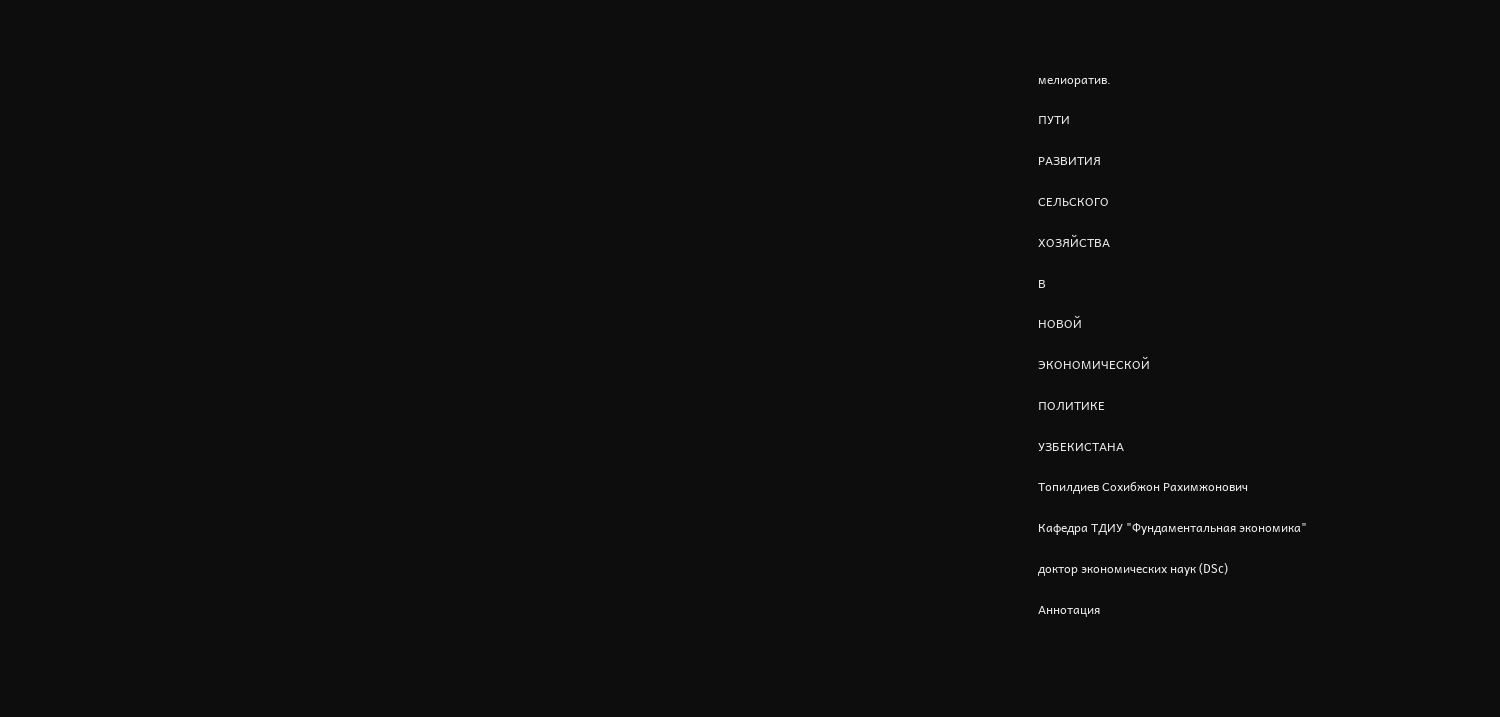мелиоратив.

ПУТИ

РАЗВИТИЯ

СЕЛЬСКОГО

ХОЗЯЙСТВА

В

НОВОЙ

ЭКОНОМИЧЕСКОЙ

ПОЛИТИКЕ

УЗБЕКИСТАНА

Топилдиев Сохибжон Рахимжонович

Кафедра ТДИУ "Фундаментальная экономика"

доктор экономических наук (DSc)

Аннотация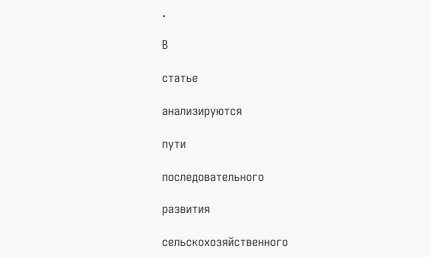.

В

статье

анализируются

пути

последовательного

развития

сельскохозяйственного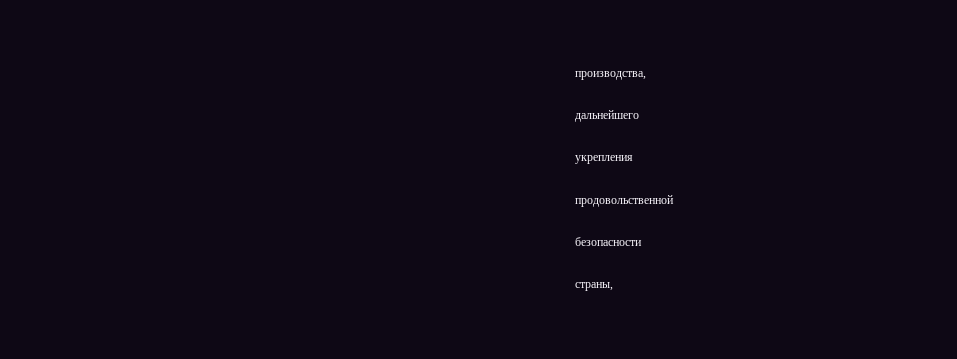производства,

дальнейшего

укрепления

продовольственной

безопасности

страны,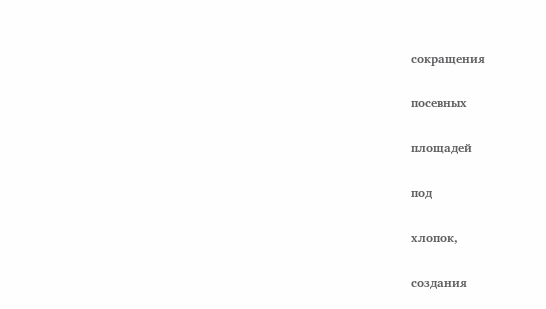сокращения

посевных

площадей

под

хлопок,

создания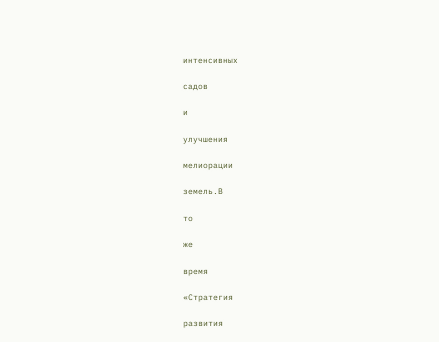интенсивных

садов

и

улучшения

мелиорации

земель.В

то

же

время

«Стратегия

развития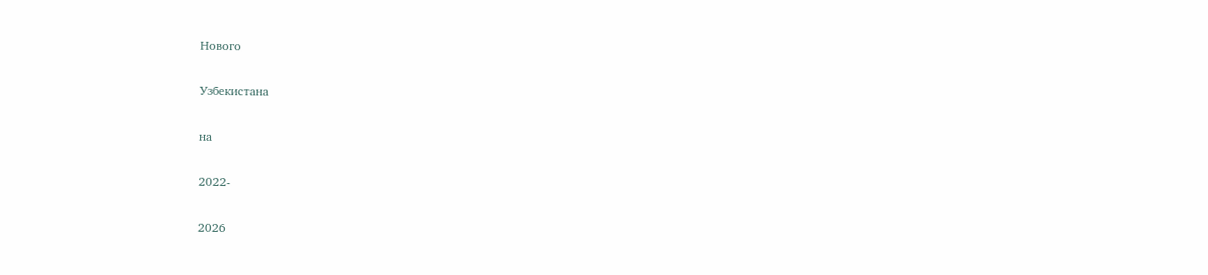Нового

Узбекистана

на

2022-

2026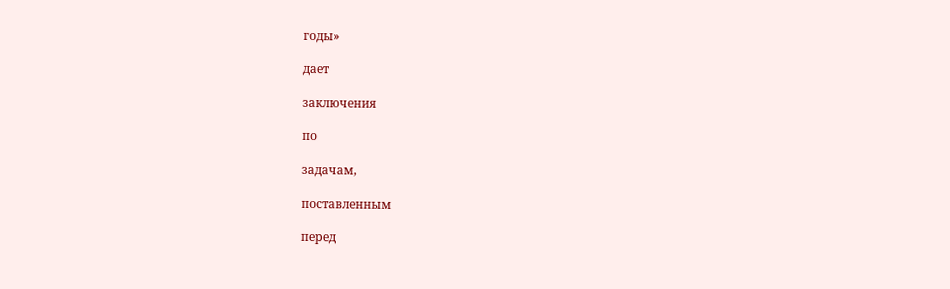годы»

дает

заключения

по

задачам,

поставленным

перед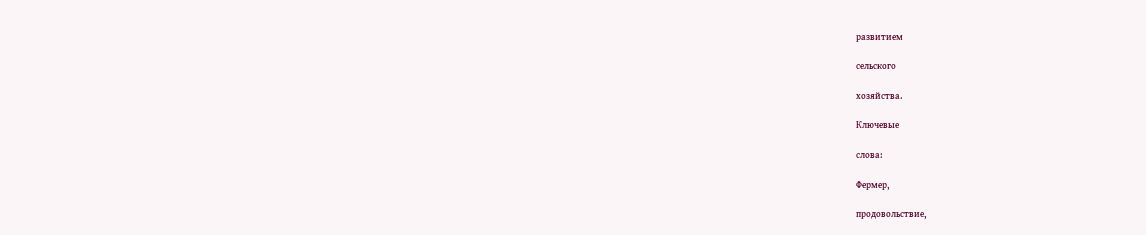развитием

сельского

хозяйства.

Ключевые

слова:

Фермер,

продовольствие,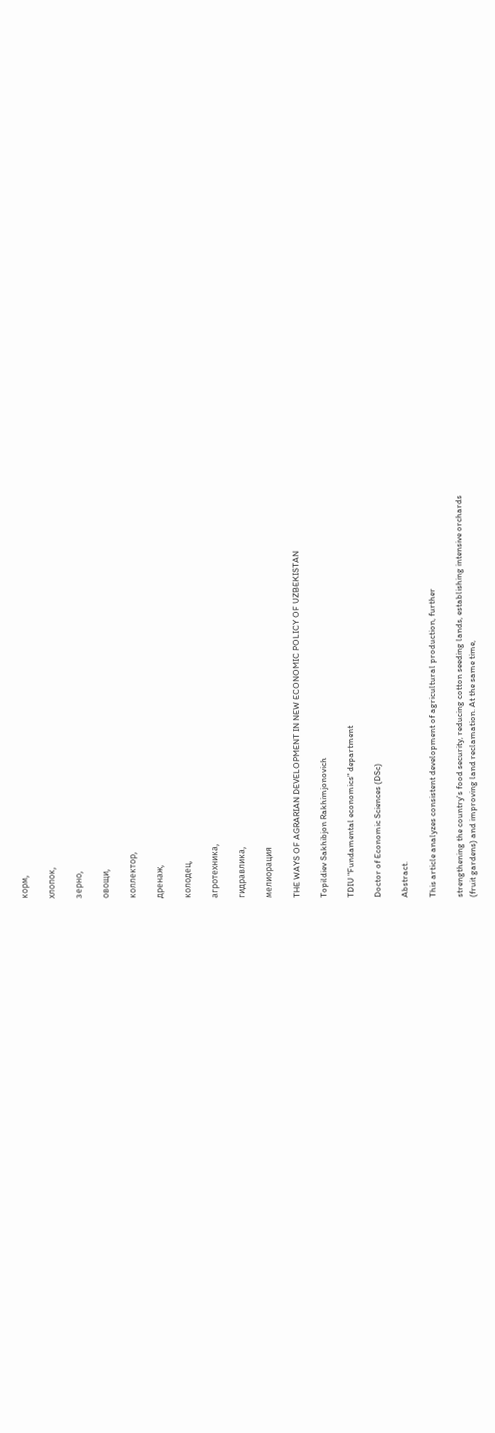корм,

хлопок,

зерно,

овощи,

коллектор,

дренаж,

колодец,

агротехника,

гидравлика,

мелиорация

THE WAYS OF AGRARIAN DEVELOPMENT IN NEW ECONOMIC POLICY OF UZBEKISTAN

Topildiev Sakhibjon Rakhimjonovich

TDIU "Fundamental economics" department

Doctor of Economic Sciences (DSc)

Abstract.

This article analyzes consistent development of agricultural production, further

strengthening the country's food security, reducing cotton seeding lands, establishing intensive orchards
(fruit gardens) and improving land reclamation. At the same time,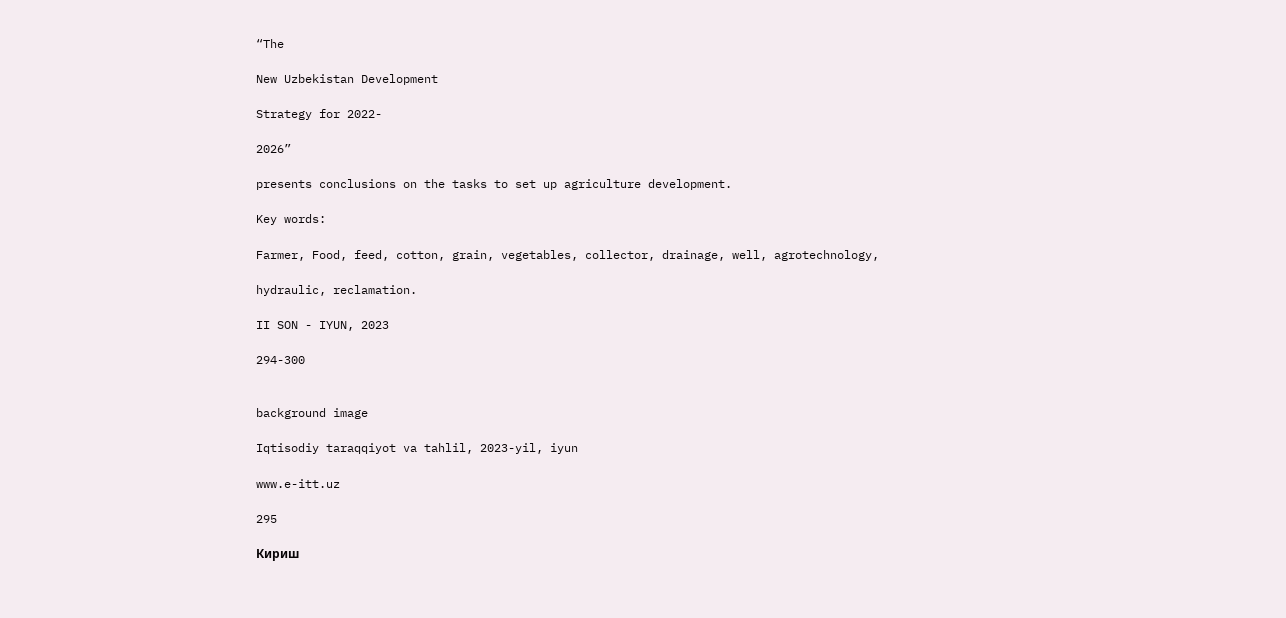“The

New Uzbekistan Development

Strategy for 2022-

2026”

presents conclusions on the tasks to set up agriculture development.

Key words:

Farmer, Food, feed, cotton, grain, vegetables, collector, drainage, well, agrotechnology,

hydraulic, reclamation.

II SON - IYUN, 2023

294-300


background image

Iqtisodiy taraqqiyot va tahlil, 2023-yil, iyun

www.e-itt.uz

295

Кириш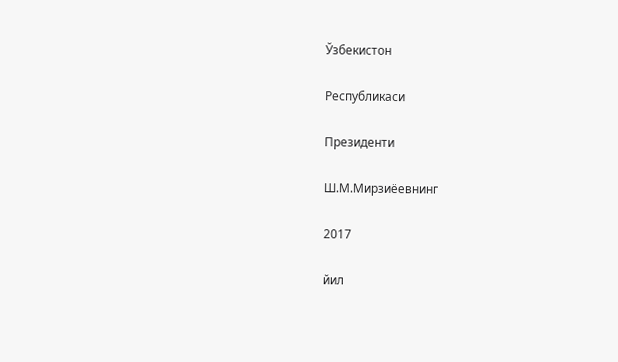Ўзбекистон

Республикаси

Президенти

Ш.М.Мирзиёевнинг

2017

йил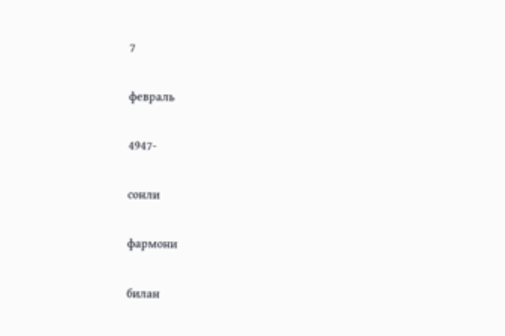7

февраль

4947-

сонли

фармони

билан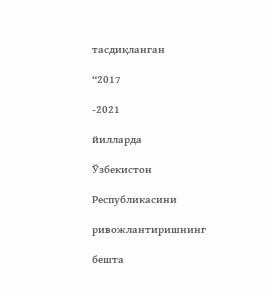тасдиқланган

“2017

-2021

йилларда

Ўзбекистон

Республикасини

ривожлантиришнинг

бешта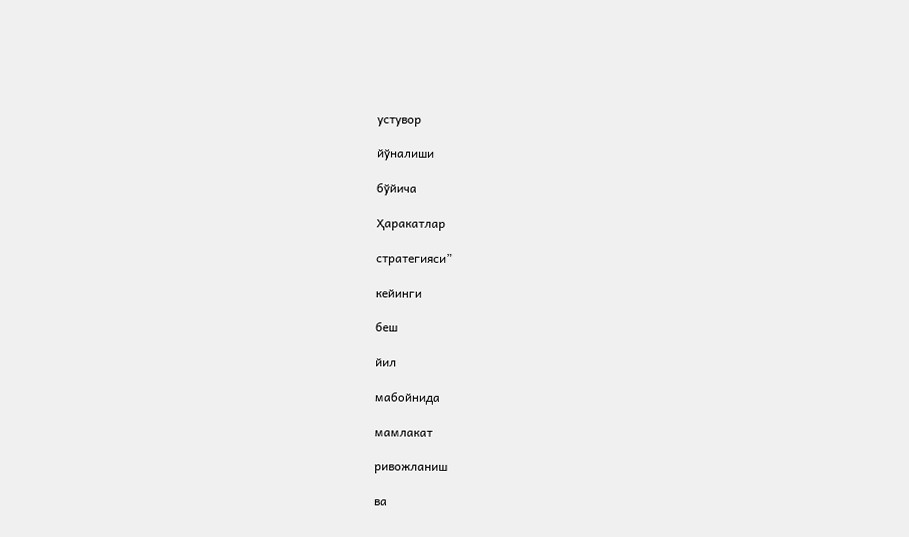устувор

йўналиши

бўйича

Ҳаракатлар

стратегияси”

кейинги

беш

йил

мабойнида

мамлакат

ривожланиш

ва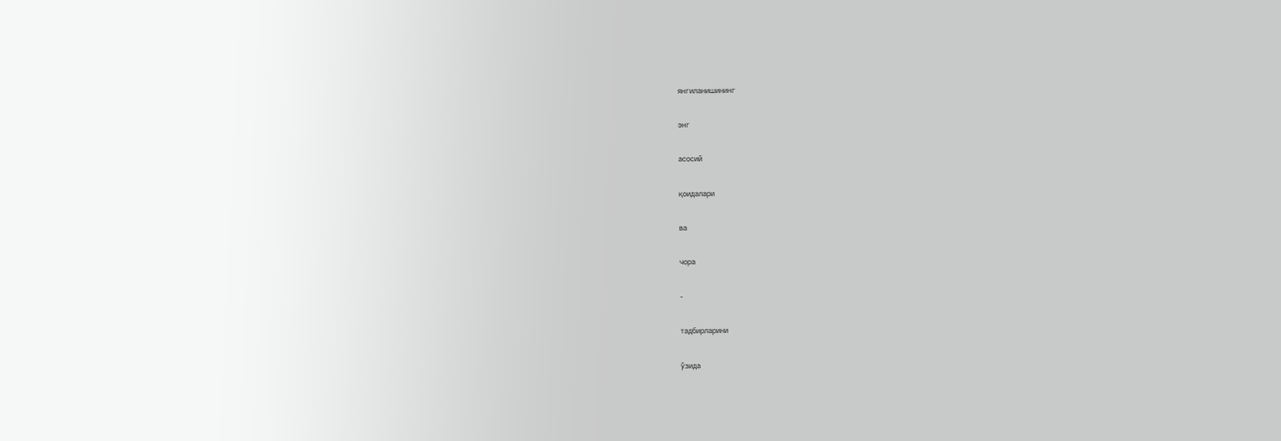янгиланишининг

энг

асосий

қоидалари

ва

чора

-

тадбирларини

ўзида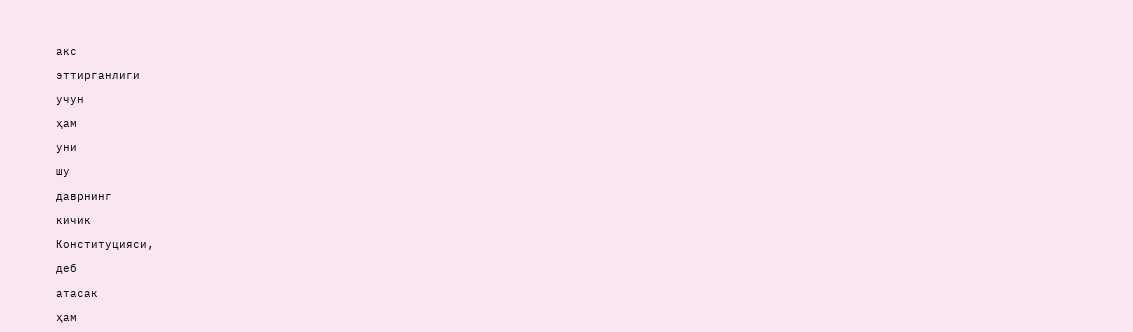акс

эттирганлиги

учун

ҳам

уни

шу

даврнинг

кичик

Конституцияси,

деб

атасак

ҳам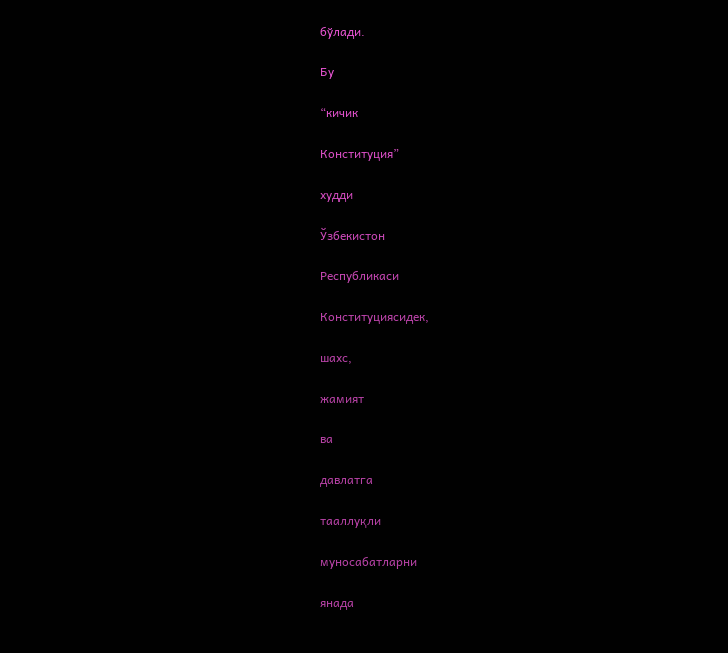бўлади.

Бу

“кичик

Конституция”

худди

Ўзбекистон

Республикаси

Конституциясидек,

шахс,

жамият

ва

давлатга

тааллуқли

муносабатларни

янада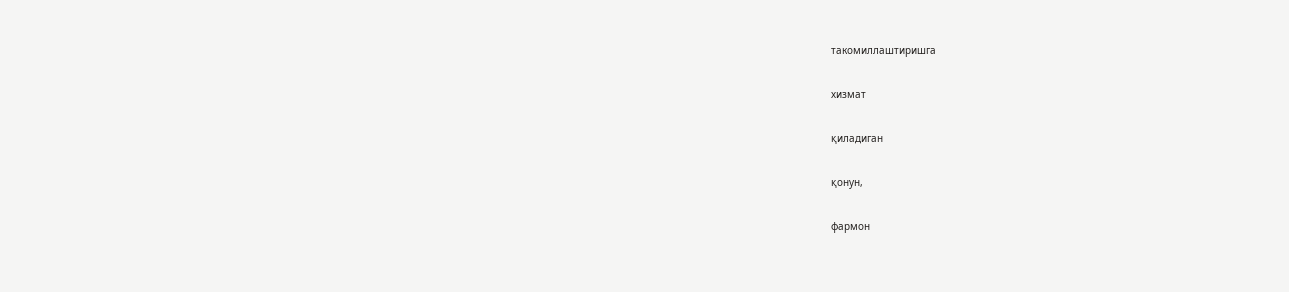такомиллаштиришга

хизмат

қиладиган

қонун,

фармон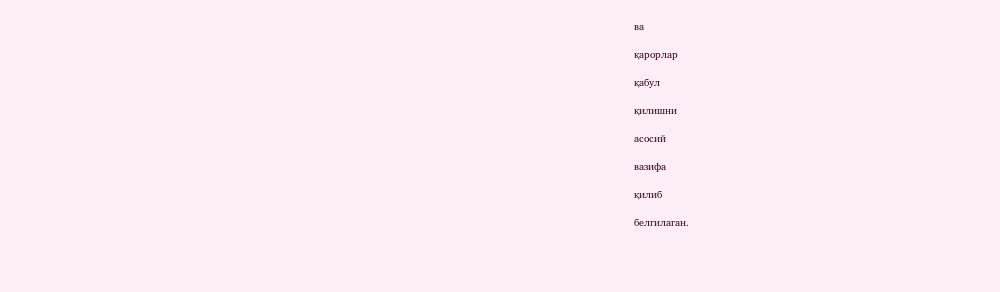ва

қарорлар

қабул

қилишни

асосий

вазифа

қилиб

белгилаган.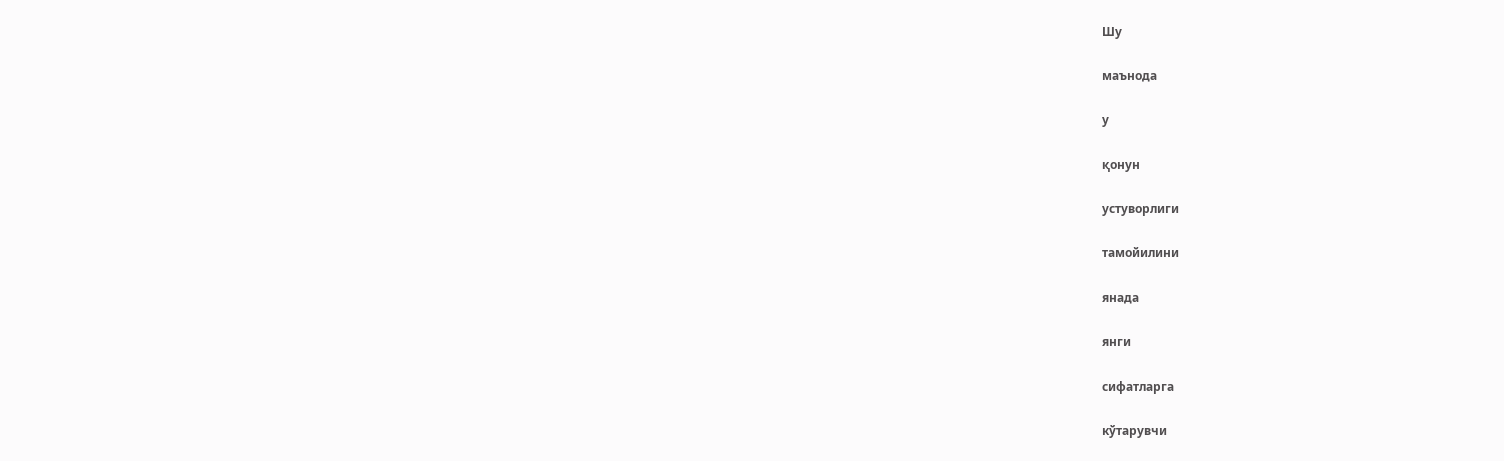Шу

маънода

у

қонун

устуворлиги

тамойилини

янада

янги

сифатларга

кўтарувчи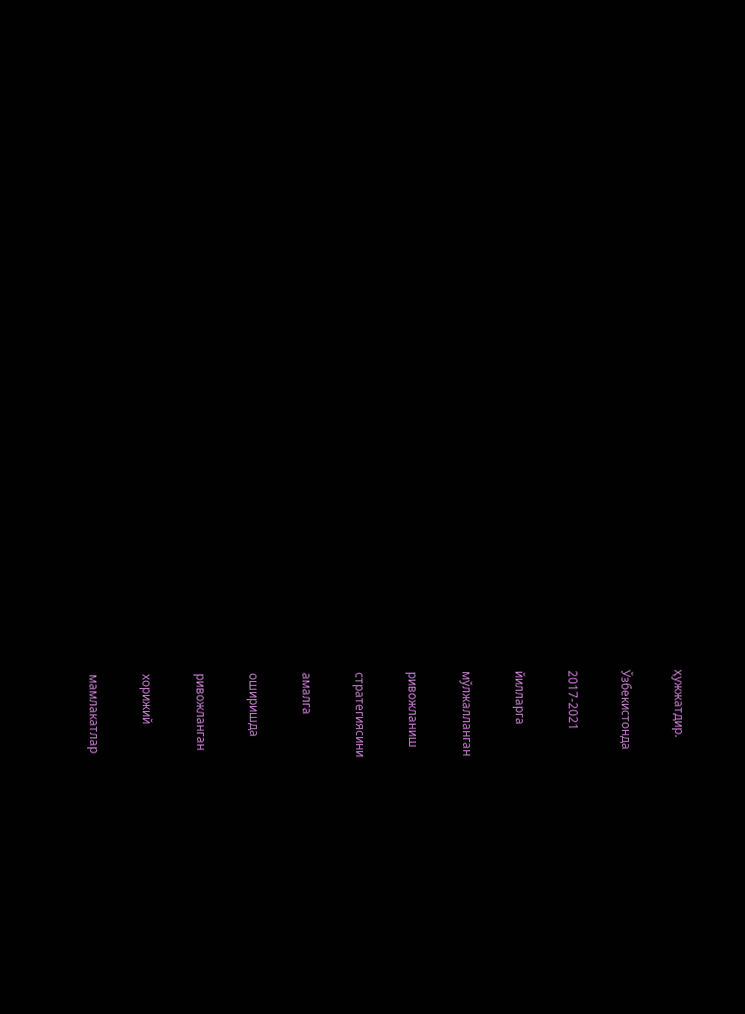ҳужжатдир.

Ўзбекистонда

2017-2021

йилларга

мўлжалланган

ривожланиш

стратегиясини

амалга

оширишда

ривожланган

хорижий

мамлакатлар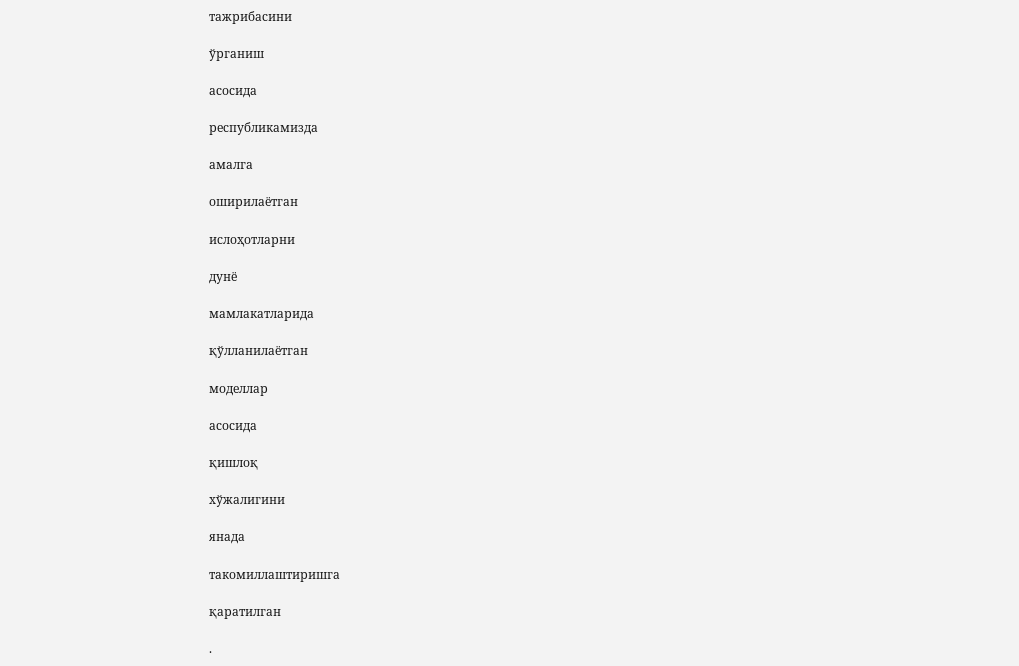тажрибасини

ўрганиш

асосида

республикамизда

амалга

оширилаётган

ислоҳотларни

дунё

мамлакатларида

қўлланилаётган

моделлар

асосида

қишлоқ

хўжалигини

янада

такомиллаштиришга

қаратилган

.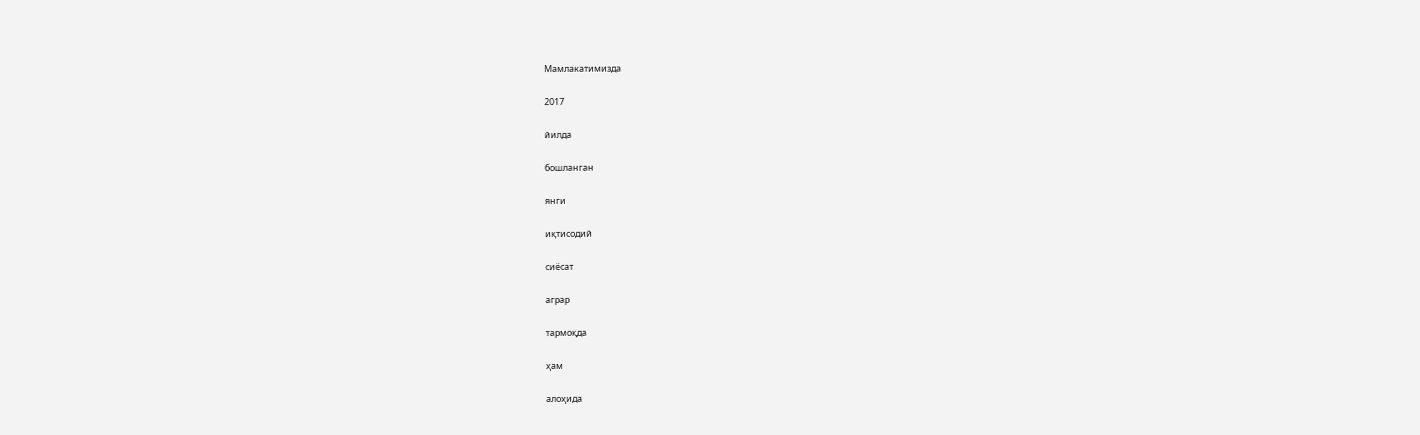Мамлакатимизда

2017

йилда

бошланган

янги

иқтисодий

сиёсат

аграр

тармоқда

ҳам

алоҳида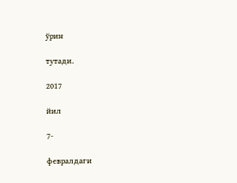ўрин

тутади.

2017

йил

7-

февралдаги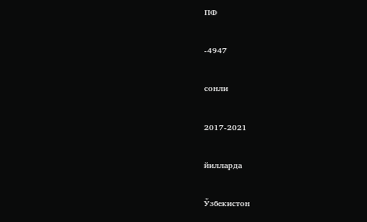ПФ

-4947

сонли

2017-2021

йилларда

Ўзбекистон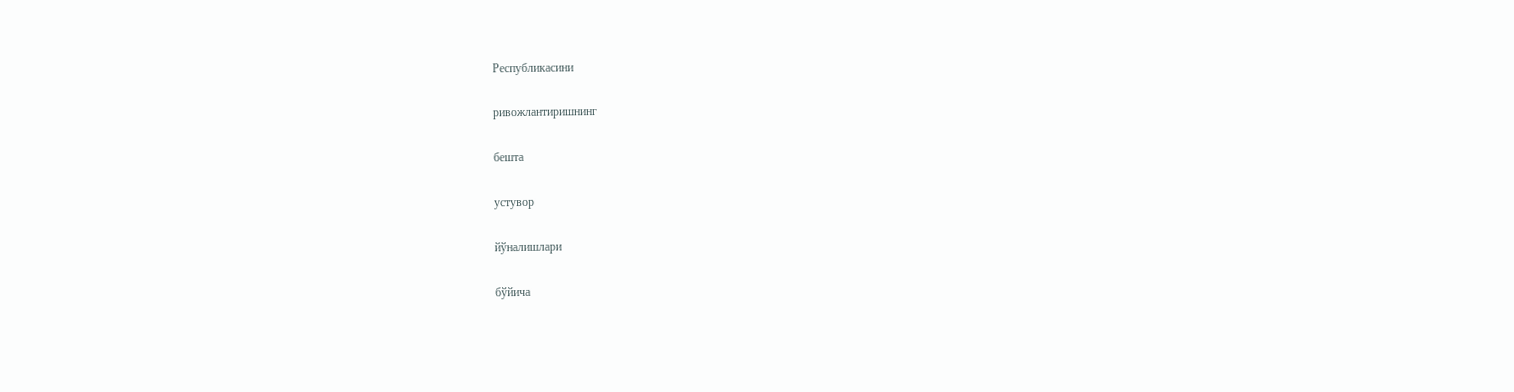Республикасини

ривожлантиришнинг

бешта

устувор

йўналишлари

бўйича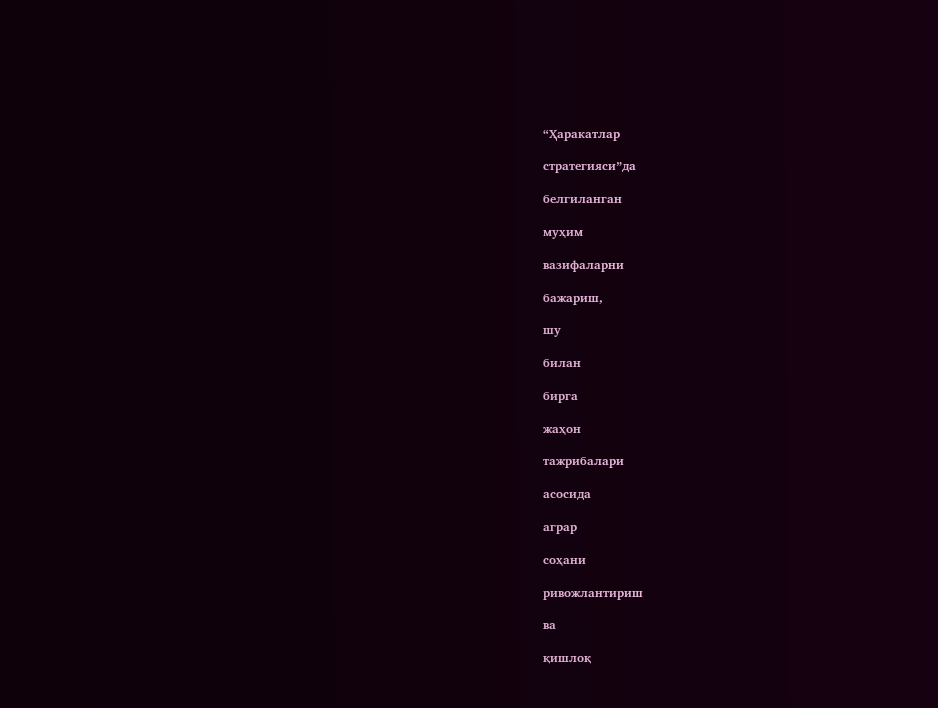“Ҳаракатлар

стратегияси”да

белгиланган

муҳим

вазифаларни

бажариш,

шу

билан

бирга

жаҳон

тажрибалари

асосида

аграр

соҳани

ривожлантириш

ва

қишлоқ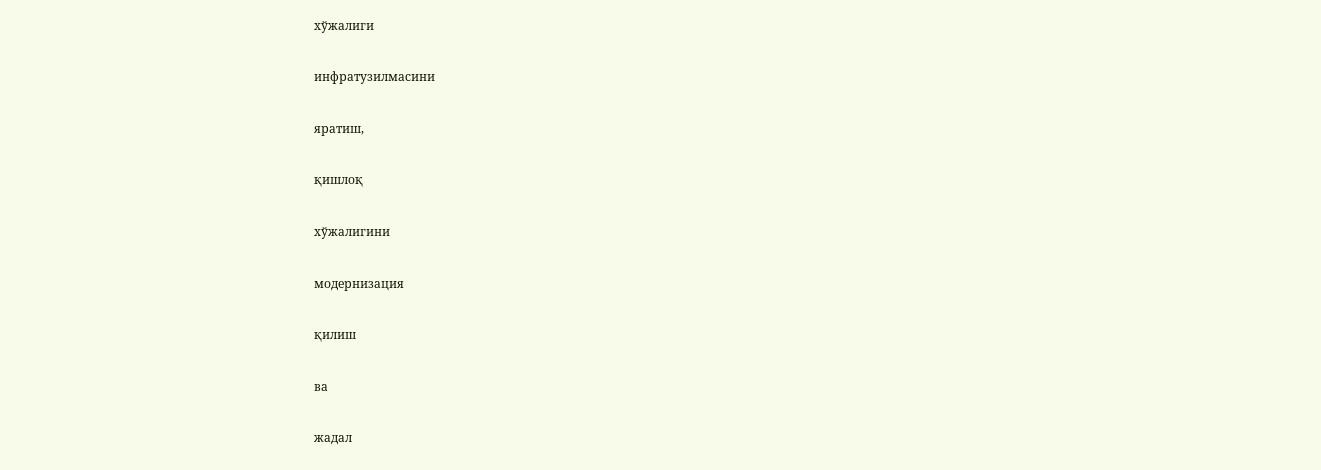хўжалиги

инфратузилмасини

яратиш,

қишлоқ

хўжалигини

модернизация

қилиш

ва

жадал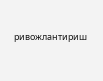ривожлантириш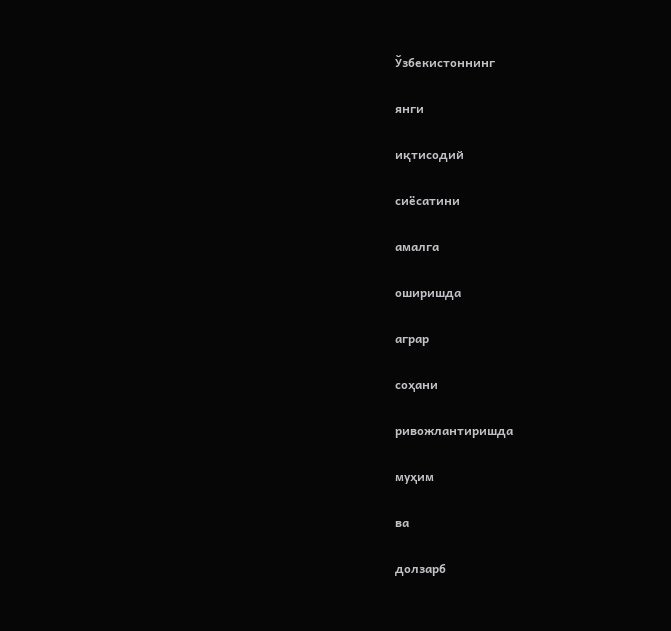Ўзбекистоннинг

янги

иқтисодий

сиёсатини

амалга

оширишда

аграр

соҳани

ривожлантиришда

муҳим

ва

долзарб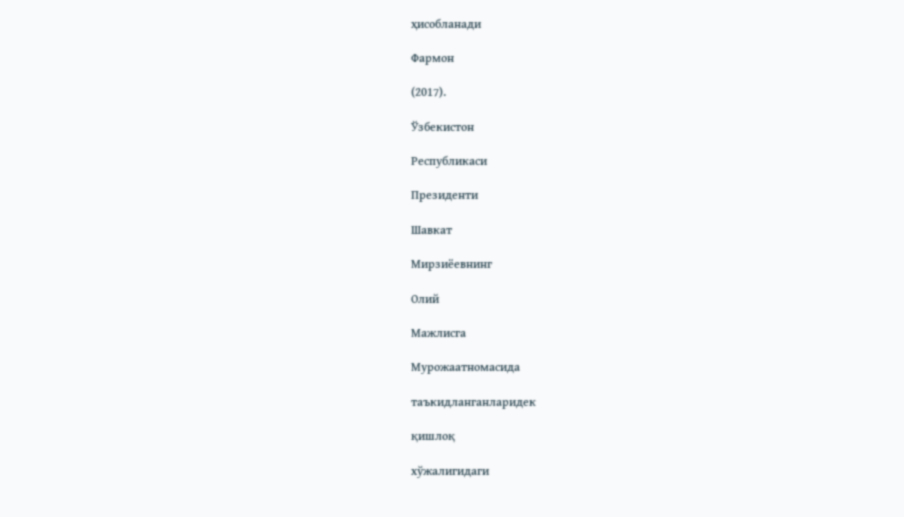ҳисобланади

Фармон

(2017).

Ўзбекистон

Республикаси

Президенти

Шавкат

Мирзиёевнинг

Олий

Мажлисга

Мурожаатномасида

таъкидланганларидек

қишлоқ

хўжалигидаги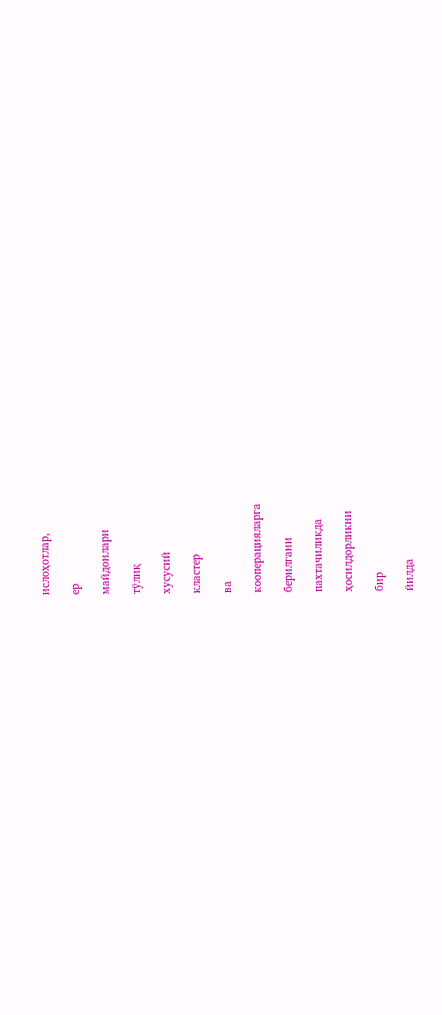ислоҳотлар,

ер

майдонлари

тўлиқ

хусусий

кластер

ва

кооперацияларга

берилгани

пахтачиликда

ҳосилдорликни

бир

йилда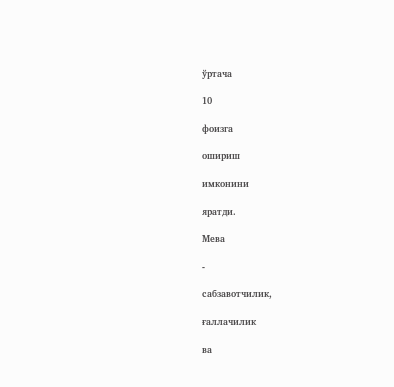ўртача

10

фоизга

ошириш

имконини

яратди.

Мева

-

сабзавотчилик,

ғаллачилик

ва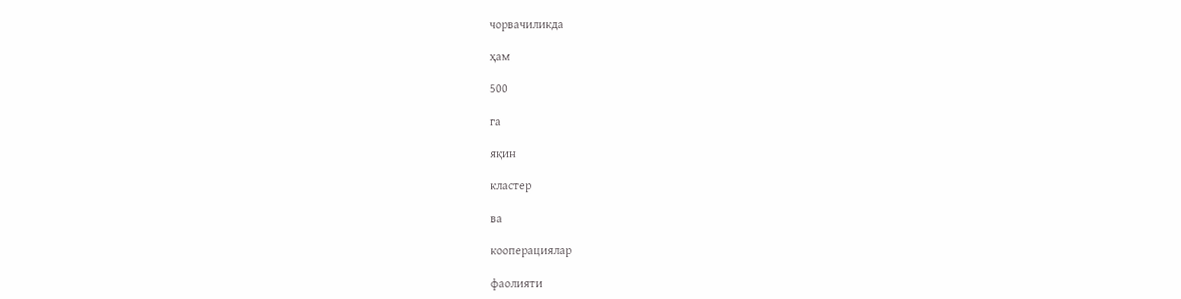чорвачиликда

ҳам

500

га

яқин

кластер

ва

кооперациялар

фаолияти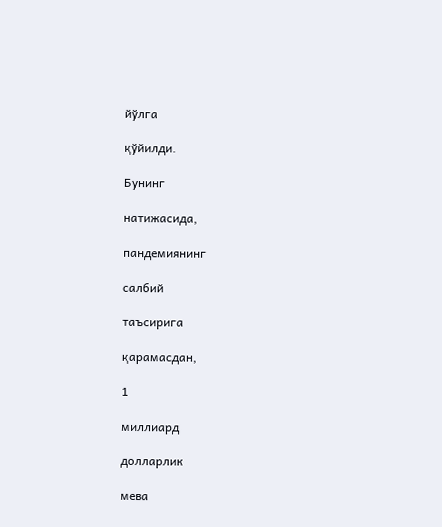йўлга

қўйилди.

Бунинг

натижасида,

пандемиянинг

салбий

таъсирига

қарамасдан,

1

миллиард

долларлик

мева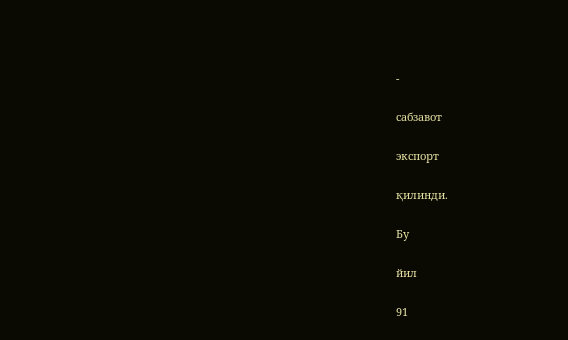-

сабзавот

экспорт

қилинди.

Бу

йил

91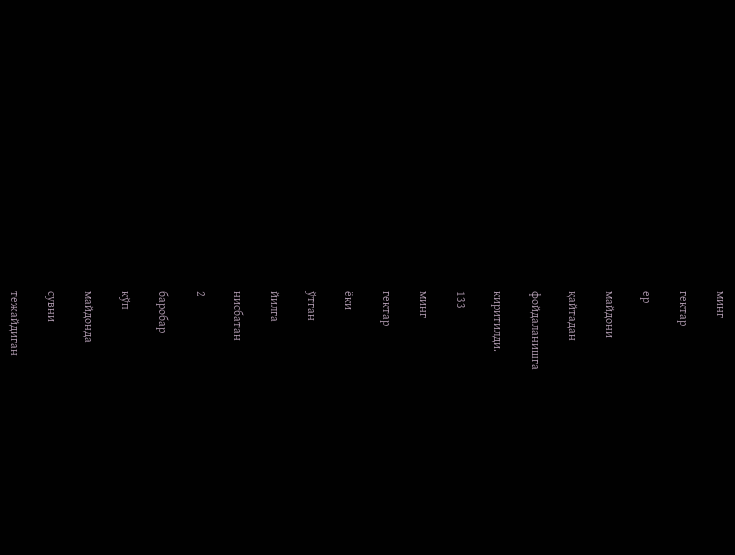минг

гектар

ер

майдони

қайтадан

фойдаланишга

киритилди.

133

минг

гектар

ёки

ўтган

йилга

нисбатан

2

баробар

кўп

майдонда

сувни

тежайдиган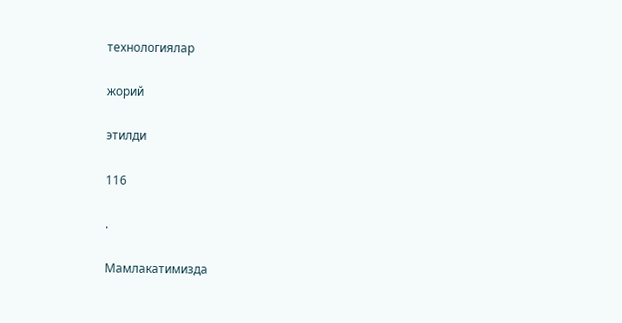технологиялар

жорий

этилди

116

.

Мамлакатимизда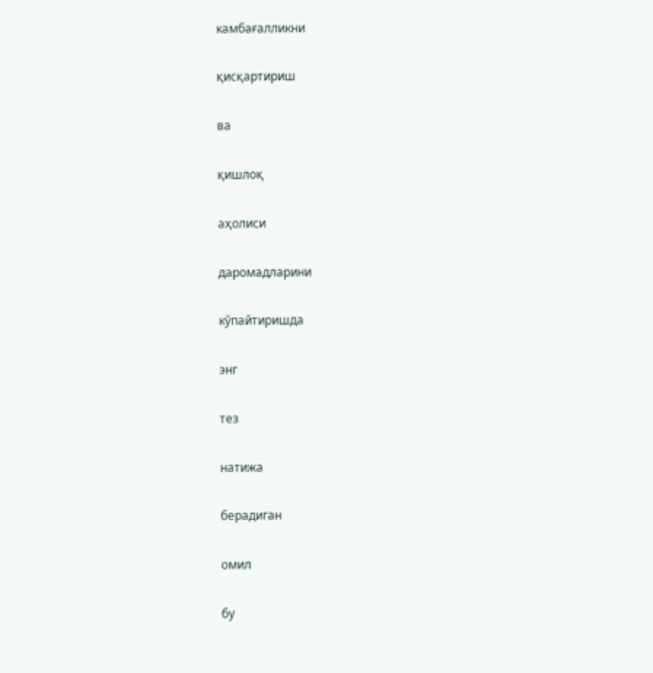камбағалликни

қисқартириш

ва

қишлоқ

аҳолиси

даромадларини

кўпайтиришда

энг

тез

натижа

берадиган

омил

бу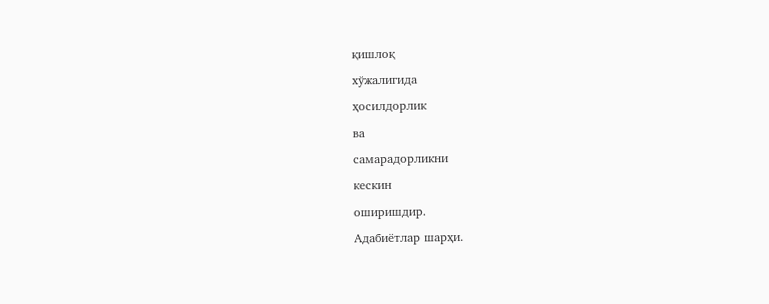қишлоқ

хўжалигида

ҳосилдорлик

ва

самарадорликни

кескин

оширишдир.

Адабиётлар шарҳи.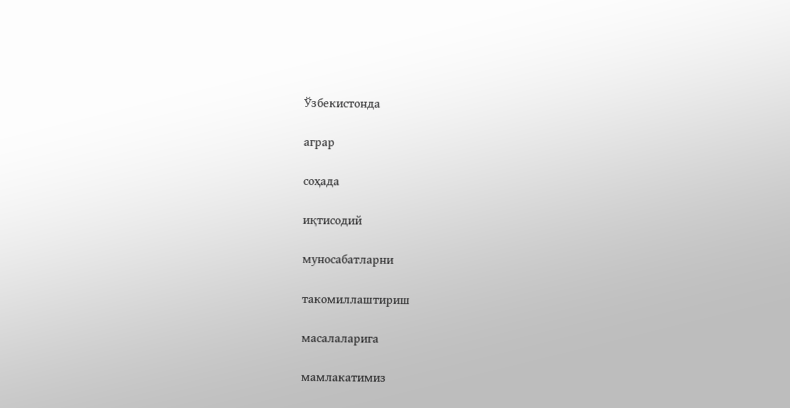Ўзбекистонда

аграр

соҳада

иқтисодий

муносабатларни

такомиллаштириш

масалаларига

мамлакатимиз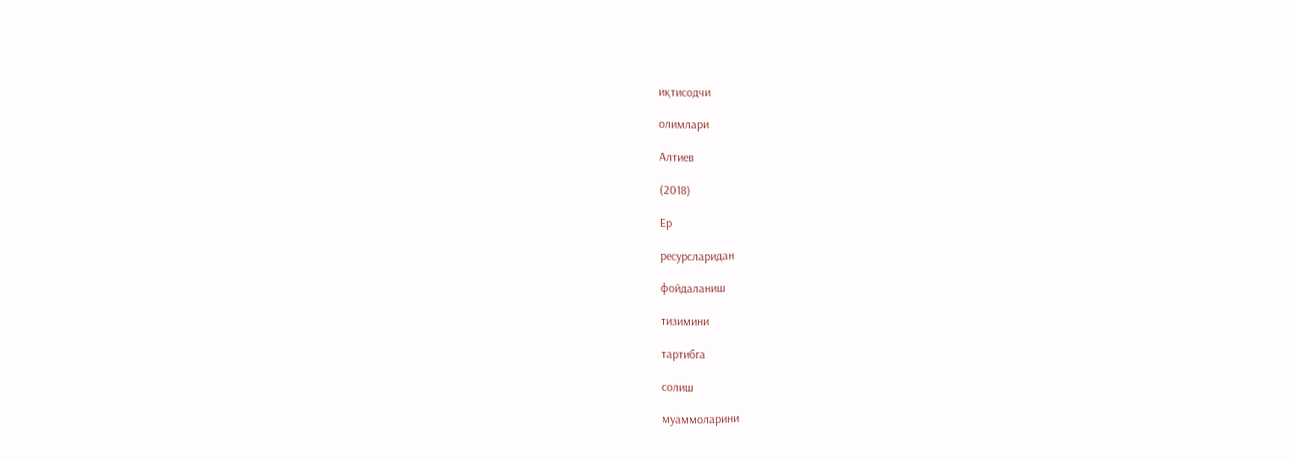иқтисодчи

олимлари

Алтиев

(2018)

Ер

ресурсларидан

фойдаланиш

тизимини

тартибга

солиш

муаммоларини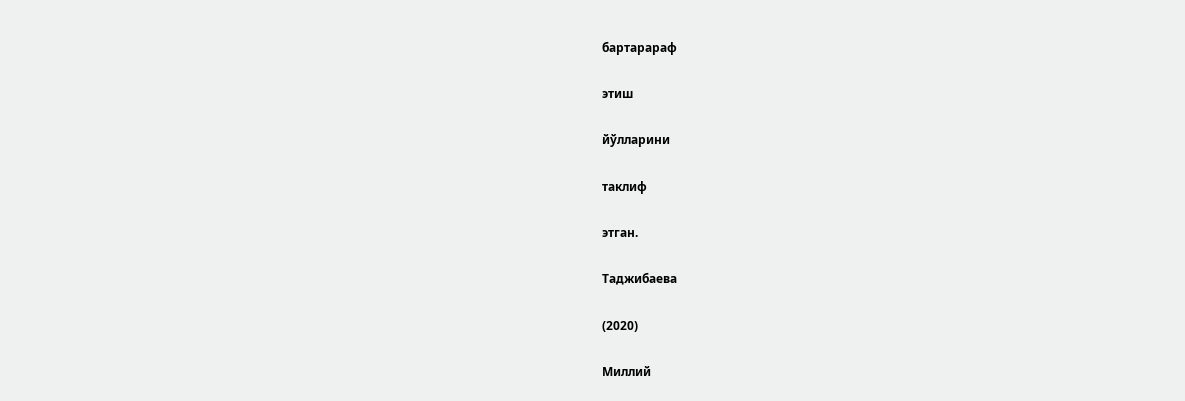бартарараф

этиш

йўлларини

таклиф

этган.

Таджибаева

(2020)

Миллий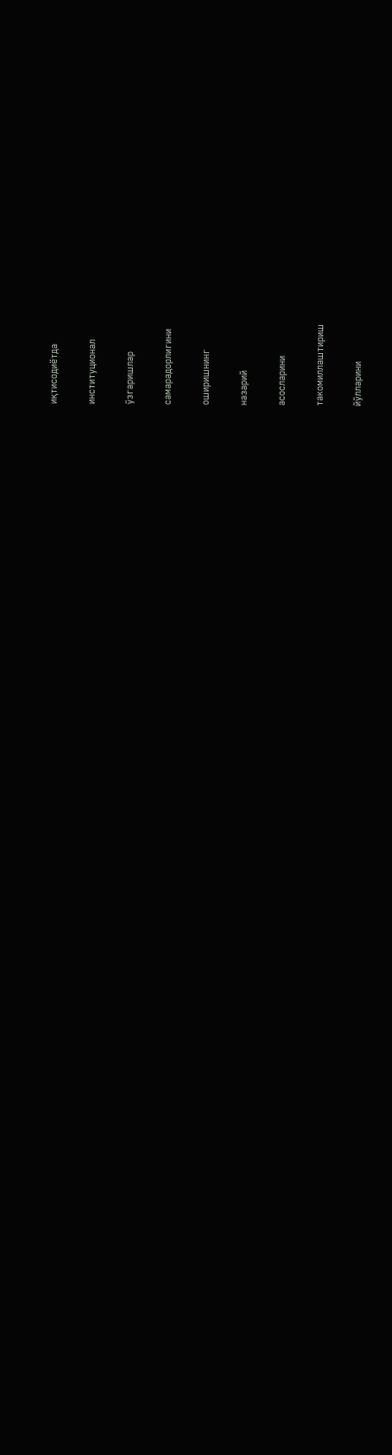иқтисодиётда

институционал

ўзгаришлар

самарадорлигини

оширишнинг

назарий

асосларини

такомиллаштириш

йўлларини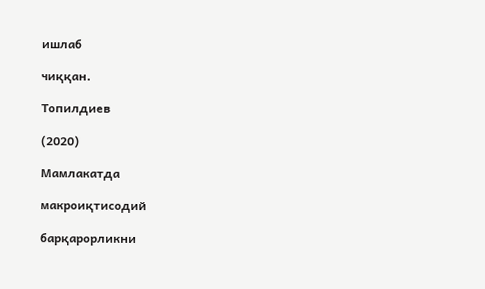ишлаб

чиққан.

Топилдиев

(2020)

Мамлакатда

макроиқтисодий

барқарорликни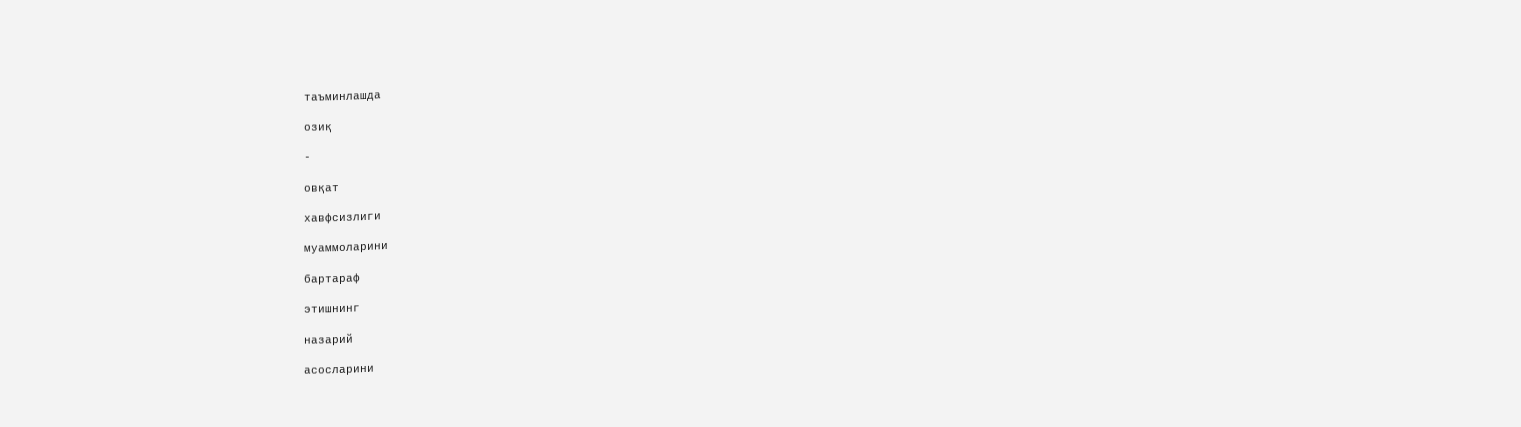таъминлашда

озиқ

-

овқат

хавфсизлиги

муаммоларини

бартараф

этишнинг

назарий

асосларини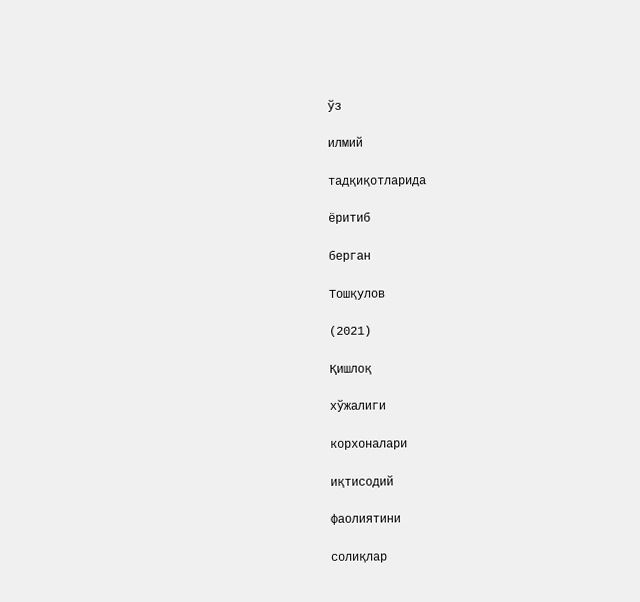ўз

илмий

тадқиқотларида

ёритиб

берган

Тошқулов

(2021)

Қишлоқ

хўжалиги

корхоналари

иқтисодий

фаолиятини

солиқлар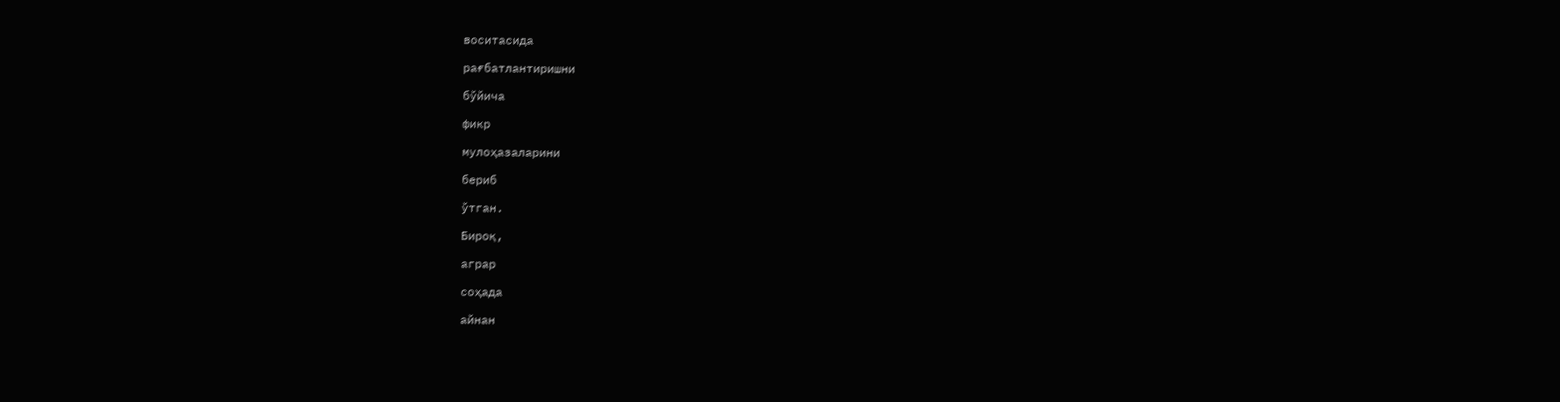воситасида

рағбатлантиришни

бўйича

фикр

мулоҳазаларини

бериб

ўтган.

Бироқ,

аграр

соҳада

айнан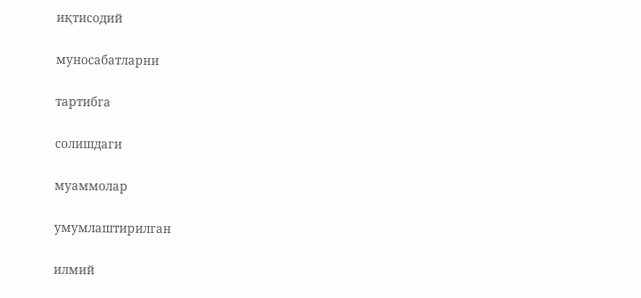иқтисодий

муносабатларни

тартибга

солишдаги

муаммолар

умумлаштирилган

илмий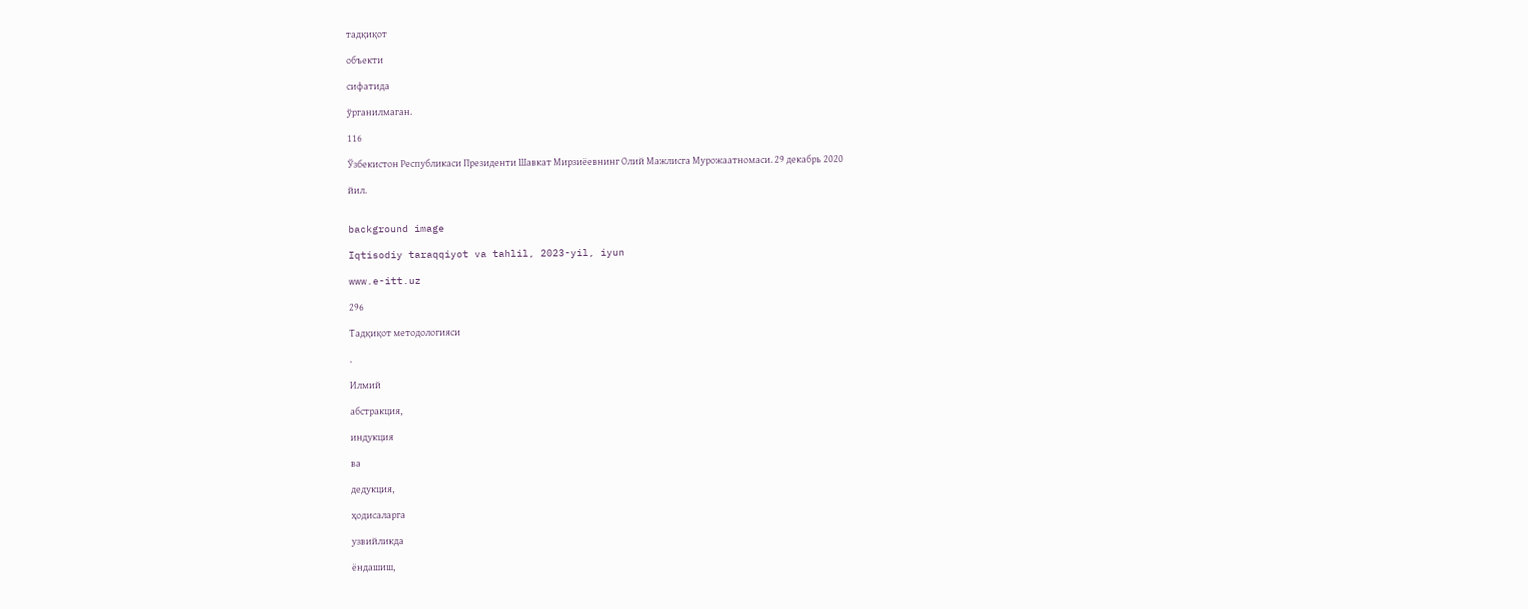тадқиқот

объекти

сифатида

ўрганилмаган.

116

Ўзбекистон Республикаси Президенти Шавкат Мирзиёевнинг Олий Мажлисга Мурожаатномаси. 29 декабрь 2020

йил.


background image

Iqtisodiy taraqqiyot va tahlil, 2023-yil, iyun

www.e-itt.uz

296

Тадқиқот методологияси

.

Илмий

абстракция,

индукция

ва

дедукция,

ҳодисаларга

узвийликда

ёндашиш,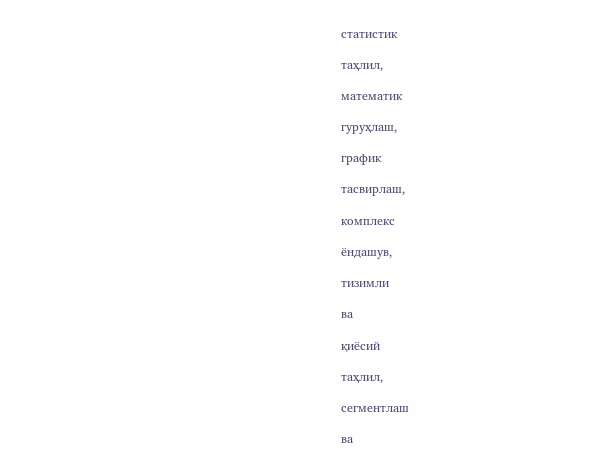статистик

таҳлил,

математик

гуруҳлаш,

график

тасвирлаш,

комплекс

ёндашув,

тизимли

ва

қиёсий

таҳлил,

сегментлаш

ва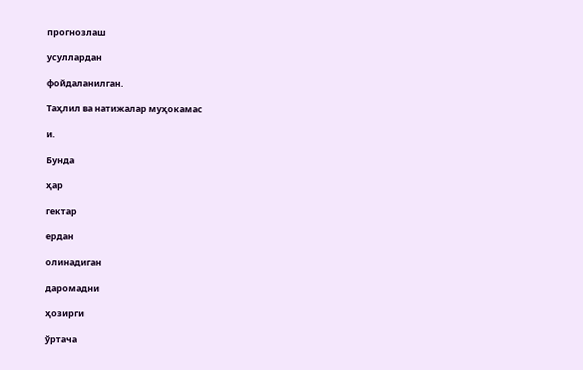прогнозлаш

усуллардан

фойдаланилган.

Таҳлил ва натижалар муҳокамас

и.

Бунда

ҳар

гектар

ердан

олинадиган

даромадни

ҳозирги

ўртача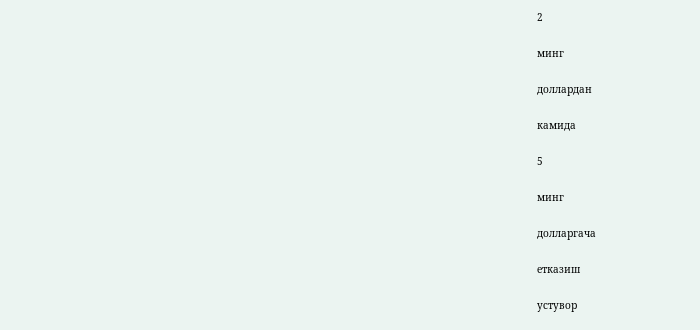2

минг

доллардан

камида

5

минг

долларгача

етказиш

устувор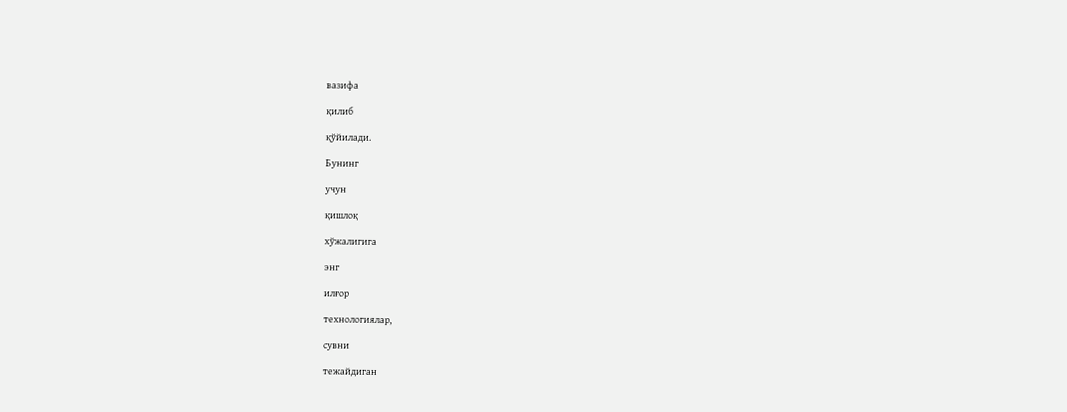вазифа

қилиб

қўйилади.

Бунинг

учун

қишлоқ

хўжалигига

энг

илғор

технологиялар,

сувни

тежайдиган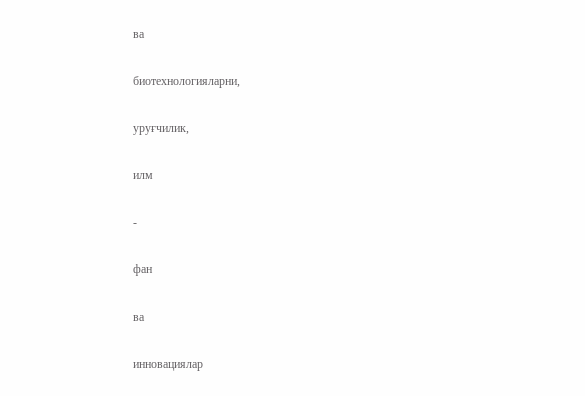ва

биотехнологияларни,

уруғчилик,

илм

-

фан

ва

инновациялар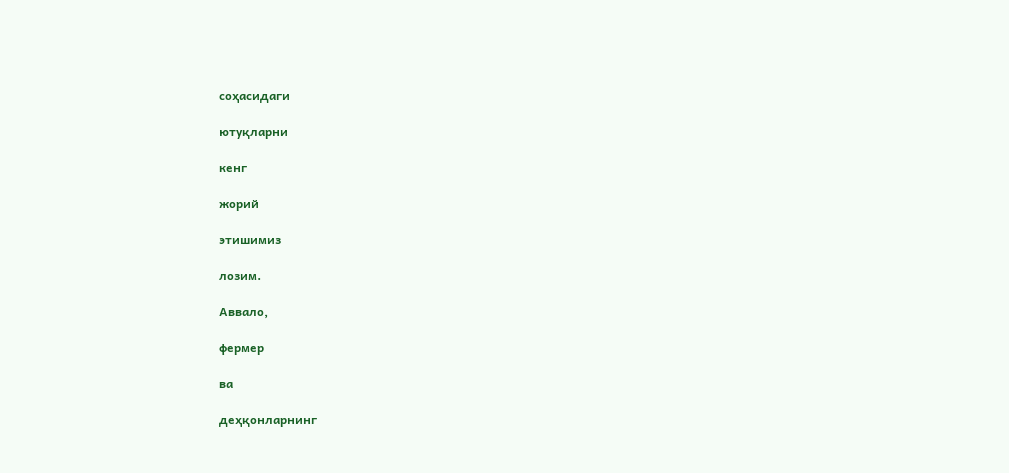соҳасидаги

ютуқларни

кенг

жорий

этишимиз

лозим.

Аввало,

фермер

ва

деҳқонларнинг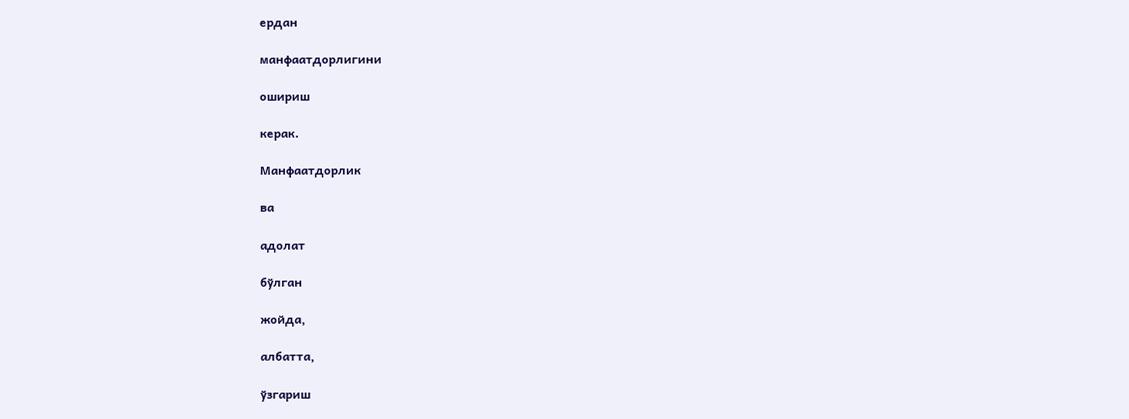ердан

манфаатдорлигини

ошириш

керак.

Манфаатдорлик

ва

адолат

бўлган

жойда,

албатта,

ўзгариш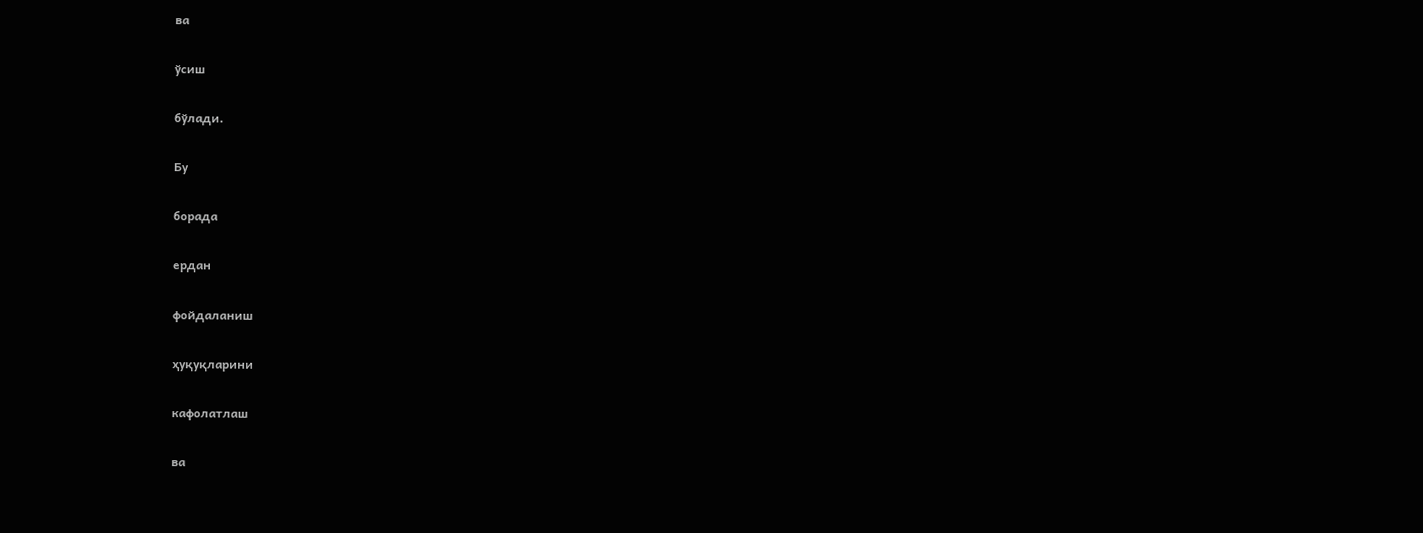ва

ўсиш

бўлади.

Бу

борада

ердан

фойдаланиш

ҳуқуқларини

кафолатлаш

ва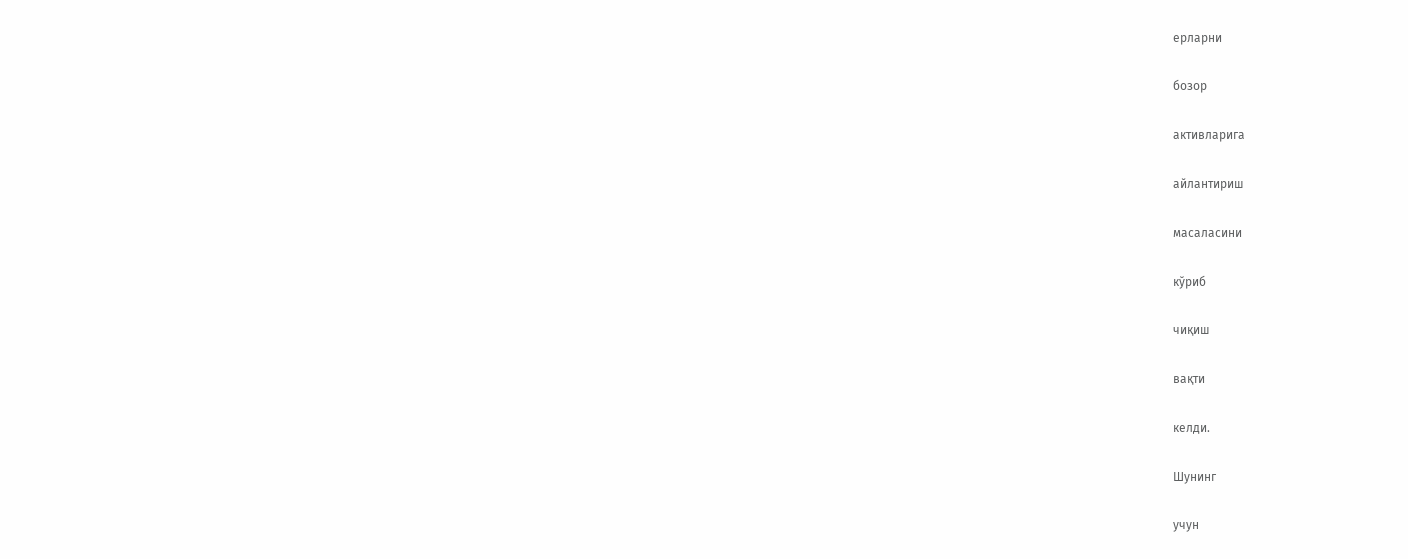ерларни

бозор

активларига

айлантириш

масаласини

кўриб

чиқиш

вақти

келди.

Шунинг

учун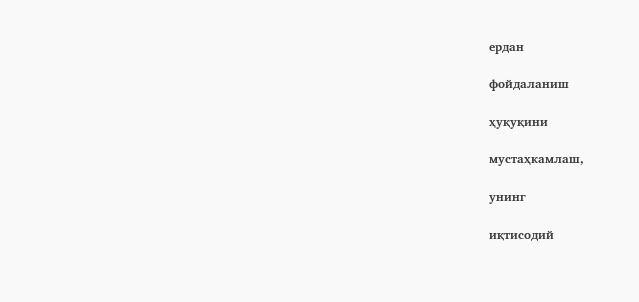ердан

фойдаланиш

ҳуқуқини

мустаҳкамлаш,

унинг

иқтисодий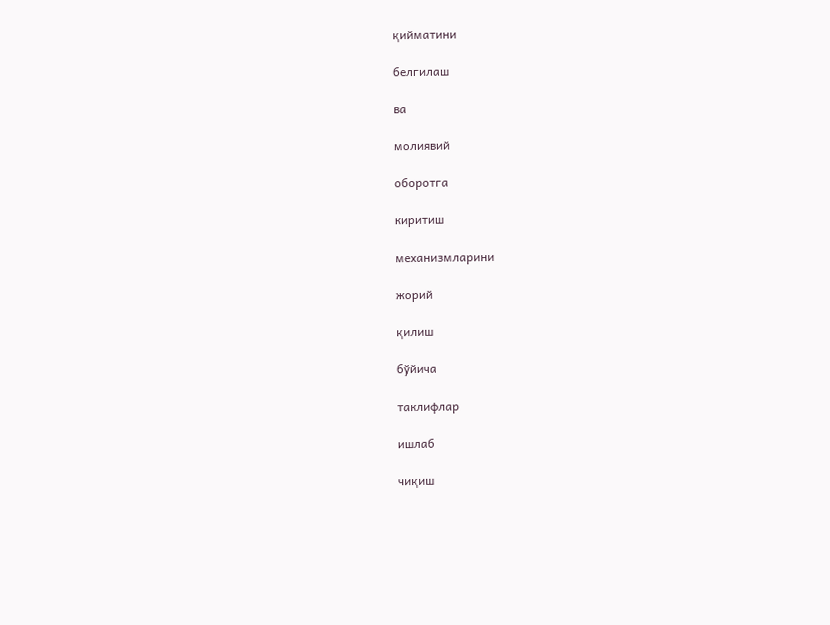қийматини

белгилаш

ва

молиявий

оборотга

киритиш

механизмларини

жорий

қилиш

бўйича

таклифлар

ишлаб

чиқиш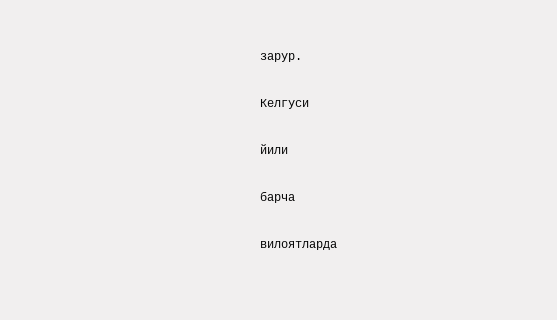зарур.

Келгуси

йили

барча

вилоятларда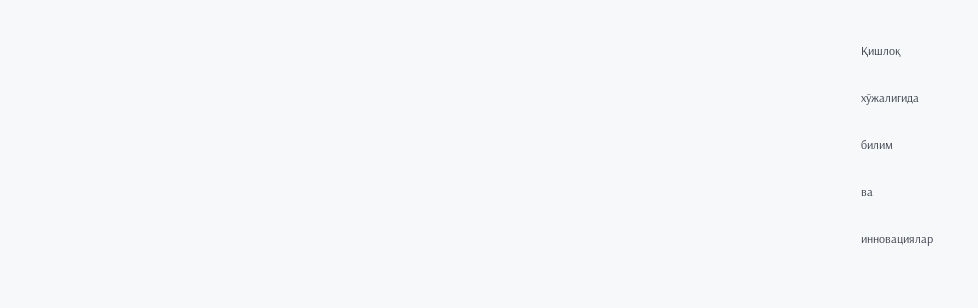Қишлоқ

хўжалигида

билим

ва

инновациялар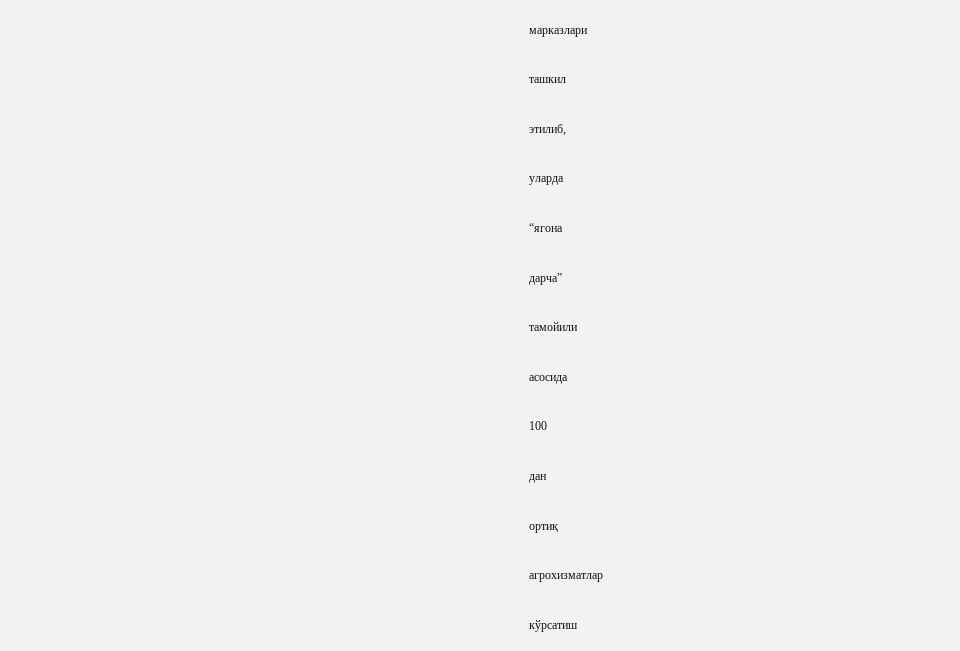марказлари

ташкил

этилиб,

уларда

“ягона

дарча”

тамойили

асосида

100

дан

ортиқ

агрохизматлар

кўрсатиш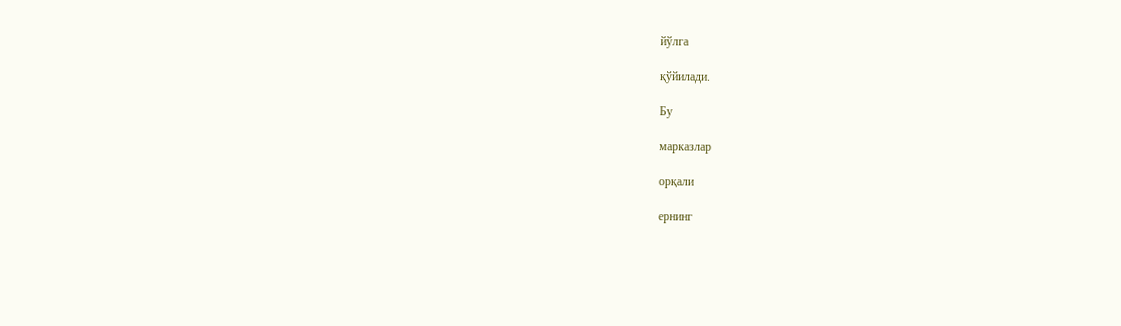йўлга

қўйилади.

Бу

марказлар

орқали

ернинг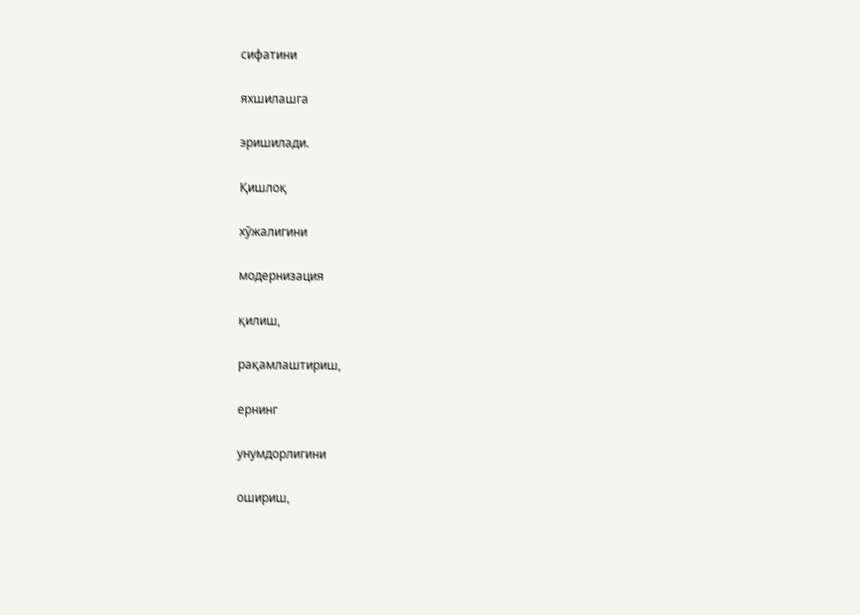сифатини

яхшилашга

эришилади.

Қишлоқ

хўжалигини

модернизация

қилиш,

рақамлаштириш,

ернинг

унумдорлигини

ошириш,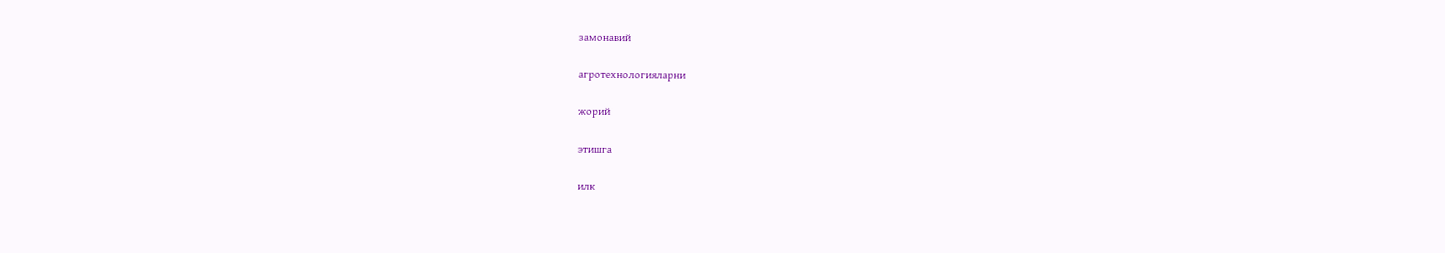замонавий

агротехнологияларни

жорий

этишга

илк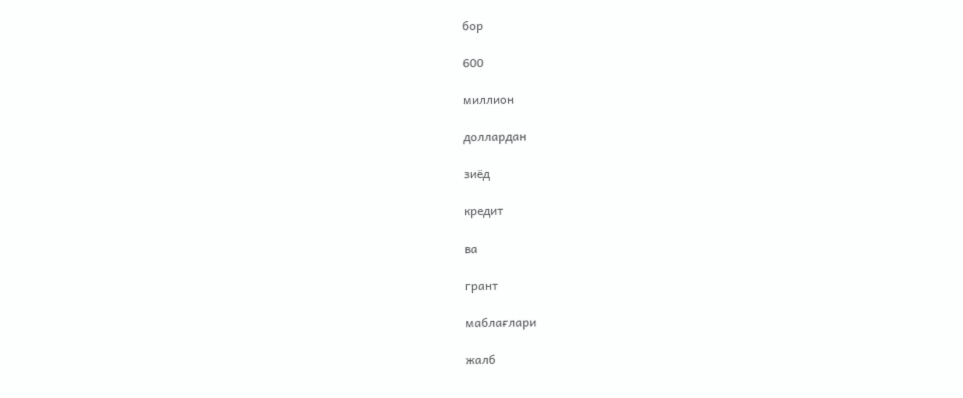бор

600

миллион

доллардан

зиёд

кредит

ва

грант

маблағлари

жалб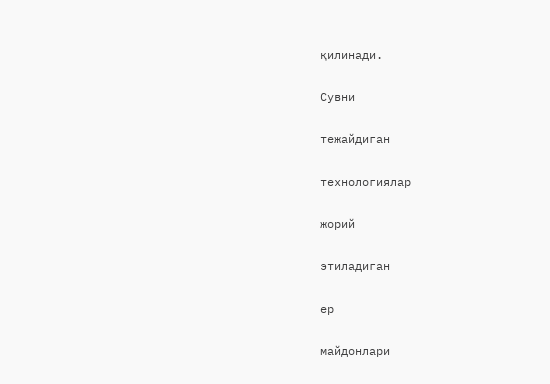қилинади.

Сувни

тежайдиган

технологиялар

жорий

этиладиган

ер

майдонлари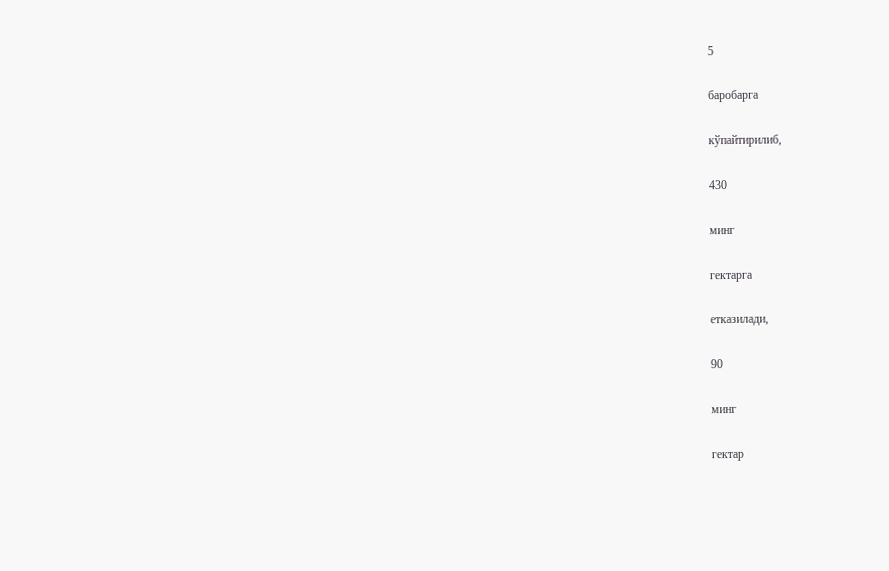5

баробарга

кўпайтирилиб,

430

минг

гектарга

етказилади,

90

минг

гектар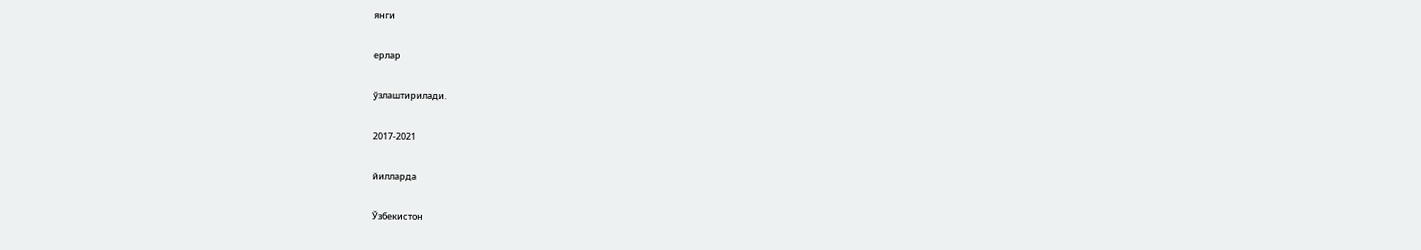янги

ерлар

ўзлаштирилади.

2017-2021

йилларда

Ўзбекистон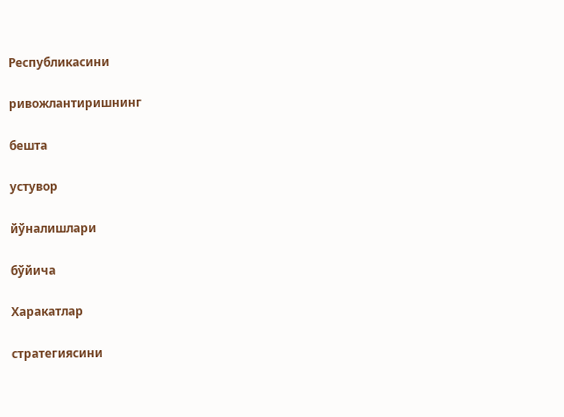Республикасини

ривожлантиришнинг

бешта

устувор

йўналишлари

бўйича

Харакатлар

стратегиясини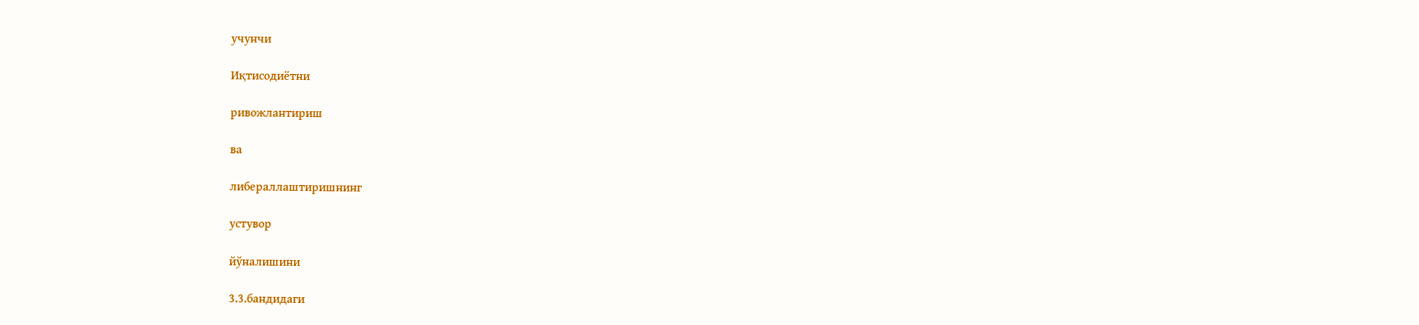учунчи

Иқтисодиётни

ривожлантириш

ва

либераллаштиришнинг

устувор

йўналишини

3.3.бандидаги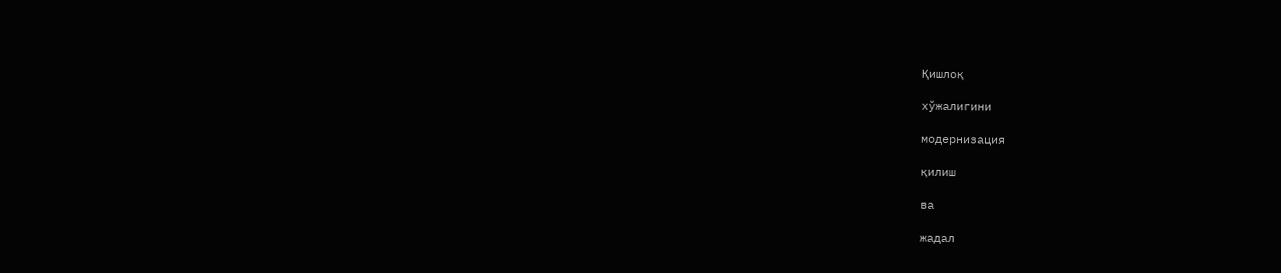Қишлоқ

хўжалигини

модернизация

қилиш

ва

жадал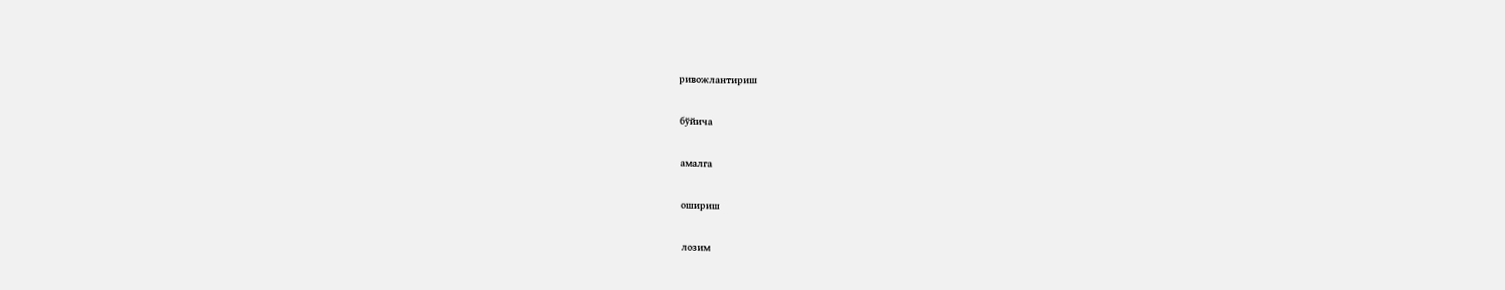ривожлантириш

бўйича

амалга

ошириш

лозим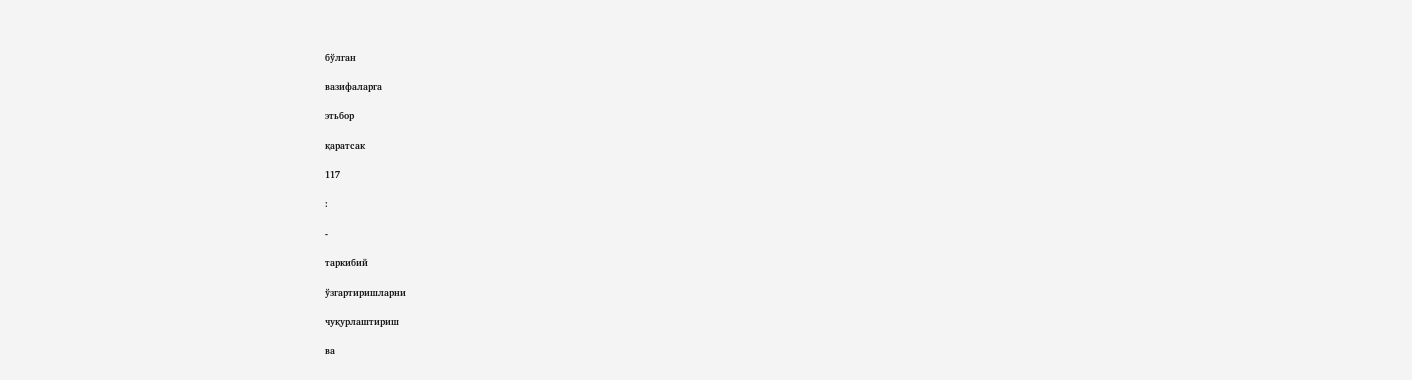бўлган

вазифаларга

этьбор

қаратсак

117

:

-

таркибий

ўзгартиришларни

чуқурлаштириш

ва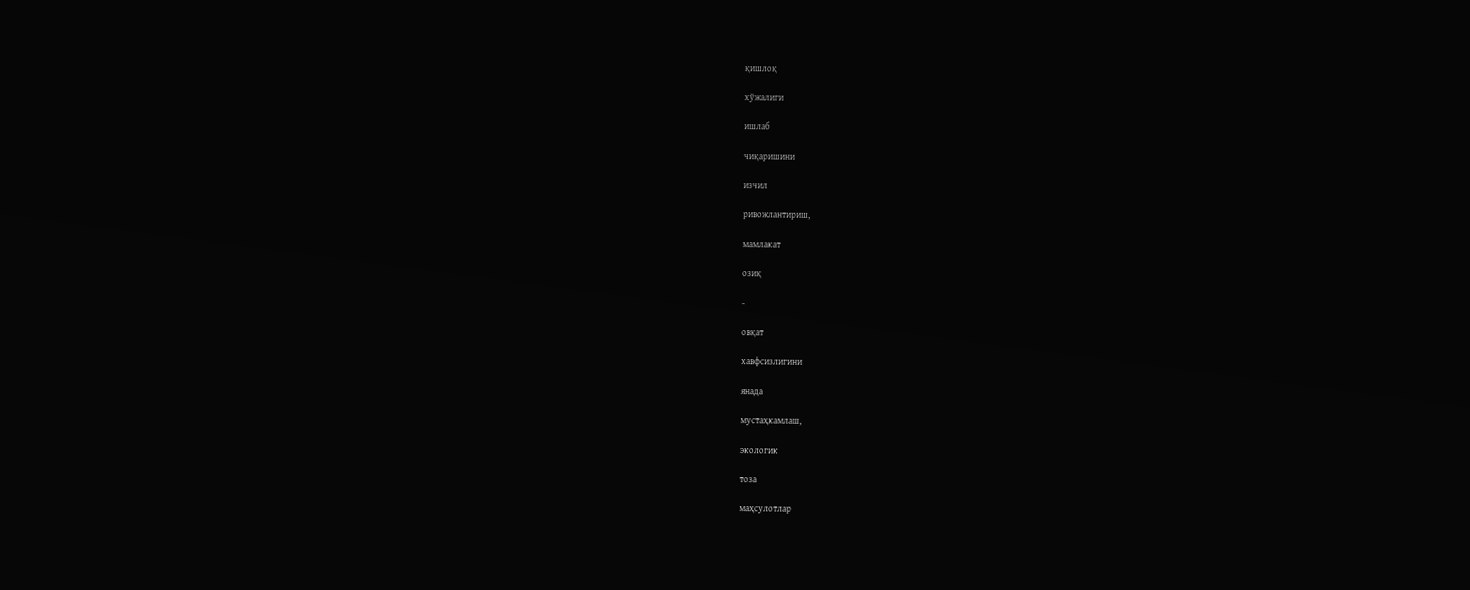қишлоқ

хўжалиги

ишлаб

чиқаришини

изчил

ривожлантириш,

мамлакат

озиқ

-

овқат

хавфсизлигини

янада

мустаҳкамлаш,

экологик

тоза

маҳсулотлар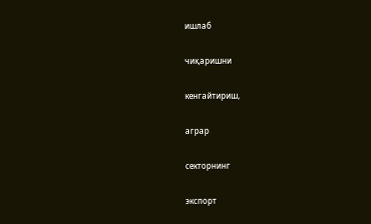ишлаб

чиқаришни

кенгайтириш,

аграр

секторнинг

экспорт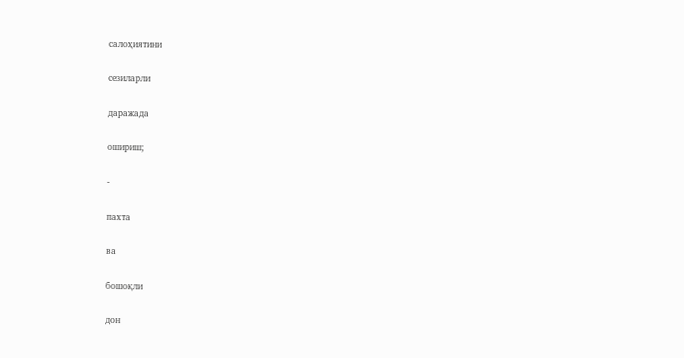салоҳиятини

сезиларли

даражада

ошириш;

-

пахта

ва

бошоқли

дон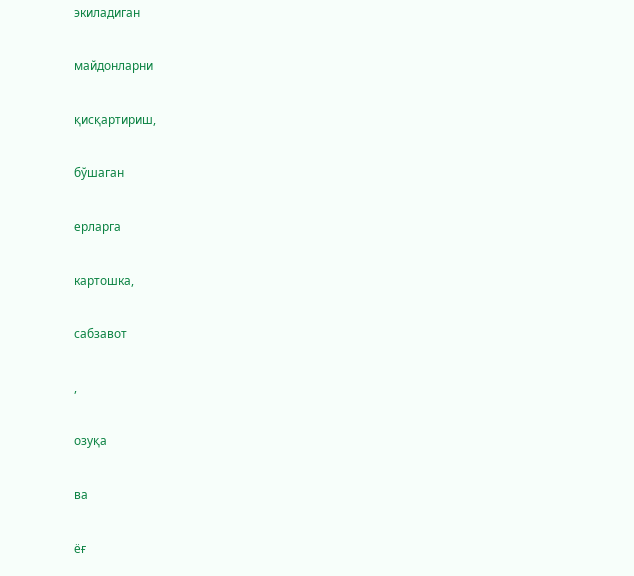экиладиган

майдонларни

қисқартириш,

бўшаган

ерларга

картошка,

сабзавот

,

озуқа

ва

ёғ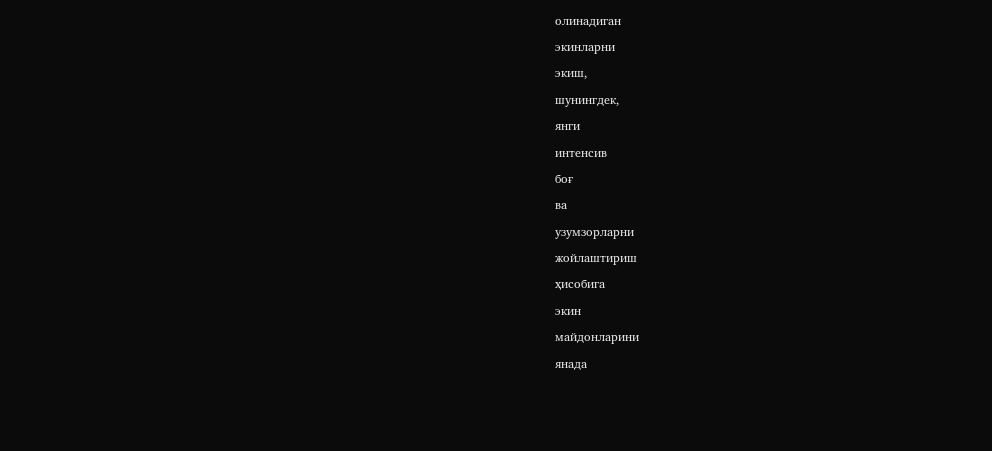олинадиган

экинларни

экиш,

шунингдек,

янги

интенсив

боғ

ва

узумзорларни

жойлаштириш

ҳисобига

экин

майдонларини

янада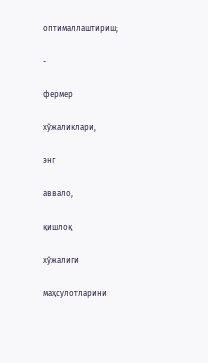оптималлаштириш;

-

фермер

хўжаликлари,

энг

аввало,

қишлоқ

хўжалиги

маҳсулотларини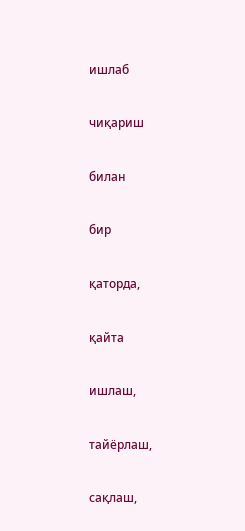ишлаб

чиқариш

билан

бир

қаторда,

қайта

ишлаш,

тайёрлаш,

сақлаш,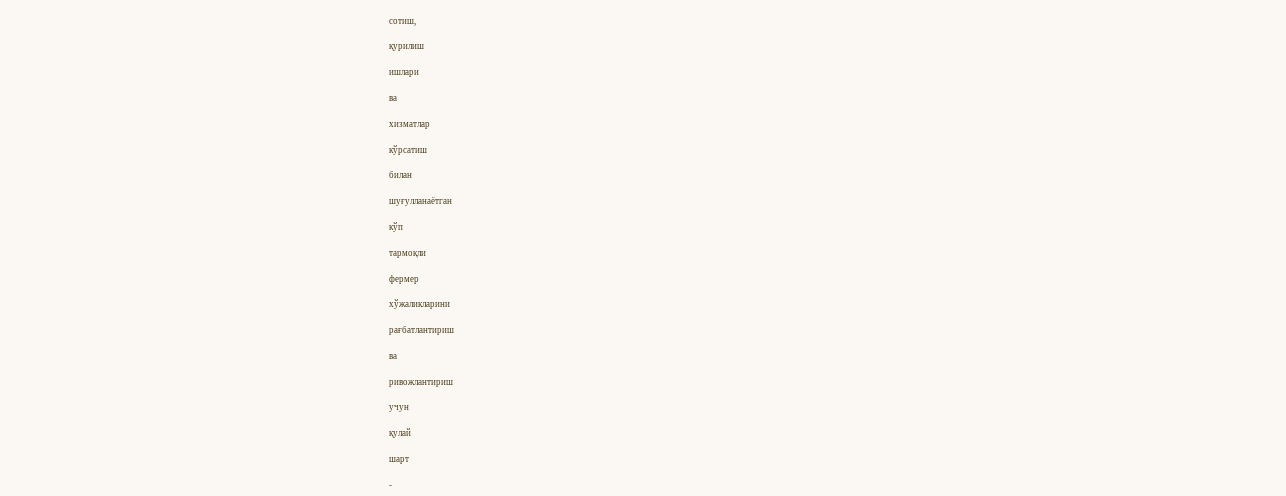сотиш,

қурилиш

ишлари

ва

хизматлар

кўрсатиш

билан

шуғулланаётган

кўп

тармоқли

фермер

хўжаликларини

рағбатлантириш

ва

ривожлантириш

учун

қулай

шарт

-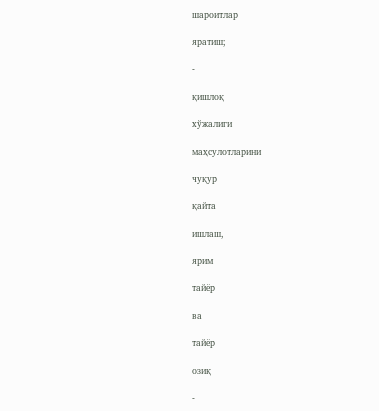шароитлар

яратиш;

-

қишлоқ

хўжалиги

маҳсулотларини

чуқур

қайта

ишлаш,

ярим

тайёр

ва

тайёр

озиқ

-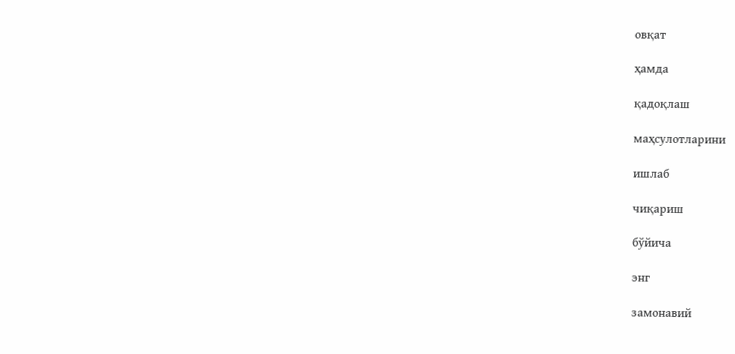овқат

ҳамда

қадоқлаш

маҳсулотларини

ишлаб

чиқариш

бўйича

энг

замонавий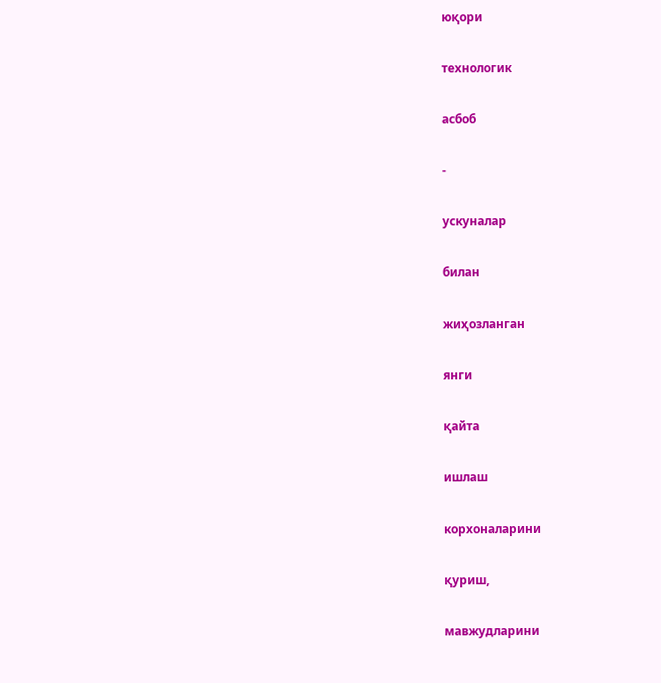юқори

технологик

асбоб

-

ускуналар

билан

жиҳозланган

янги

қайта

ишлаш

корхоналарини

қуриш,

мавжудларини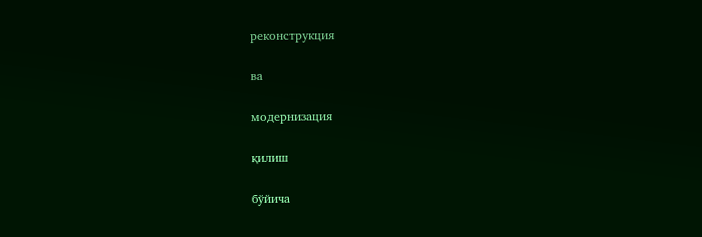реконструкция

ва

модернизация

қилиш

бўйича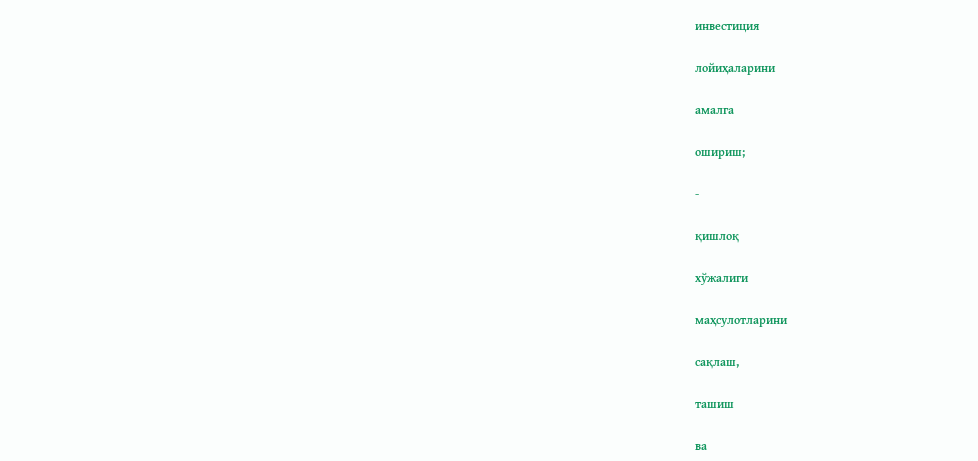инвестиция

лойиҳаларини

амалга

ошириш;

-

қишлоқ

хўжалиги

маҳсулотларини

сақлаш,

ташиш

ва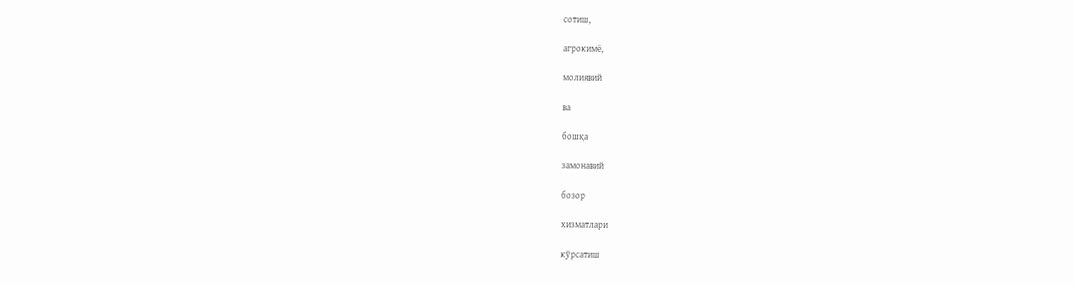сотиш,

агрокимё,

молиявий

ва

бошқа

замонавий

бозор

хизматлари

кўрсатиш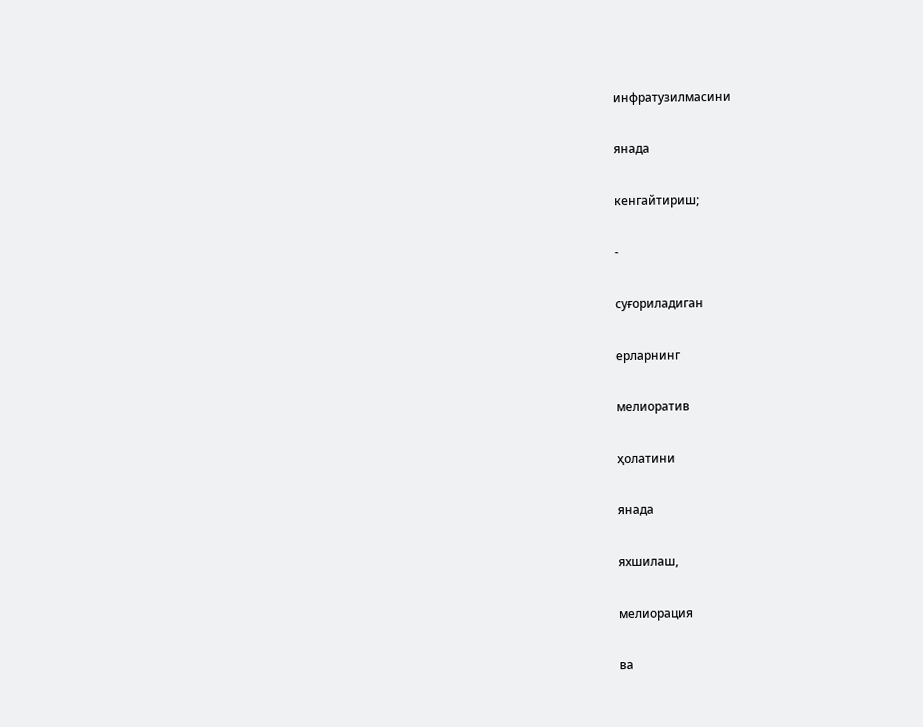инфратузилмасини

янада

кенгайтириш;

-

суғориладиган

ерларнинг

мелиоратив

ҳолатини

янада

яхшилаш,

мелиорация

ва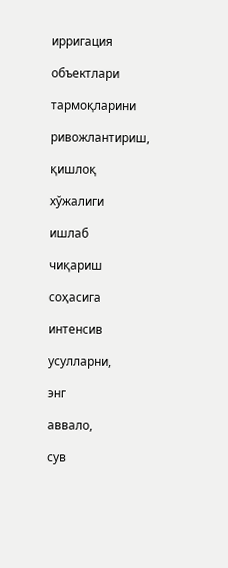ирригация

объектлари

тармоқларини

ривожлантириш,

қишлоқ

хўжалиги

ишлаб

чиқариш

соҳасига

интенсив

усулларни,

энг

аввало,

сув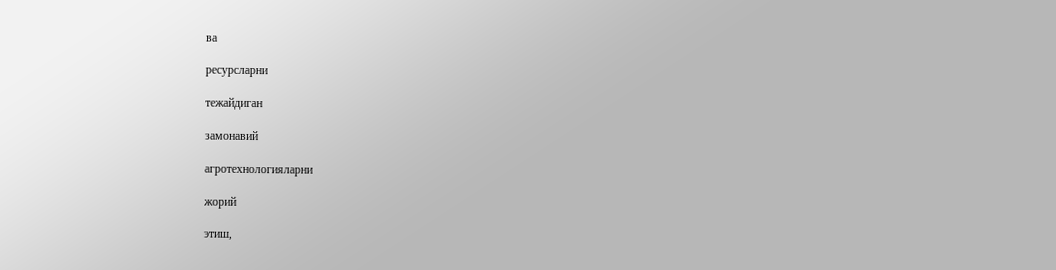ва

ресурсларни

тежайдиган

замонавий

агротехнологияларни

жорий

этиш,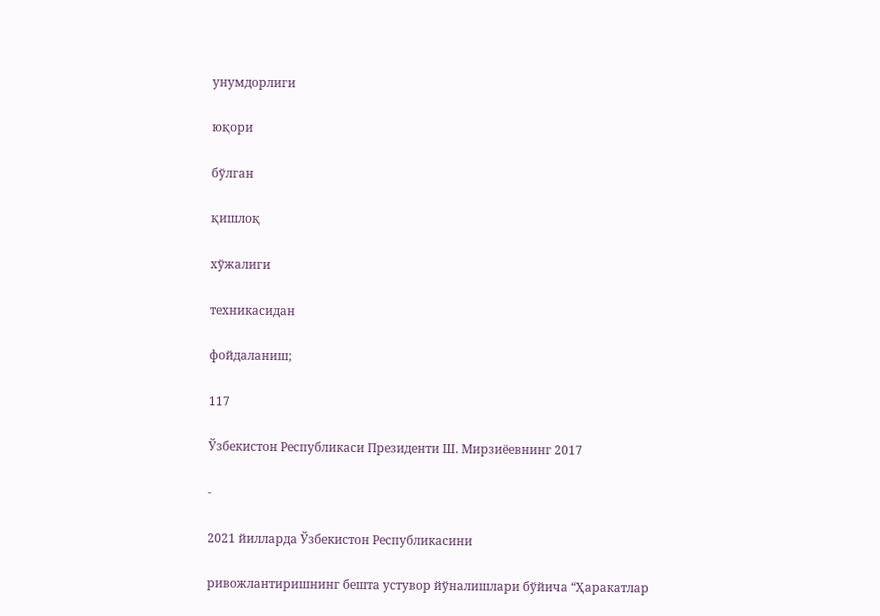унумдорлиги

юқори

бўлган

қишлоқ

хўжалиги

техникасидан

фойдаланиш;

117

Ўзбекистон Республикаси Президенти Ш. Мирзиёевнинг 2017

-

2021 йилларда Ўзбекистон Республикасини

ривожлантиришнинг бешта устувор йўналишлари бўйича “Ҳаракатлар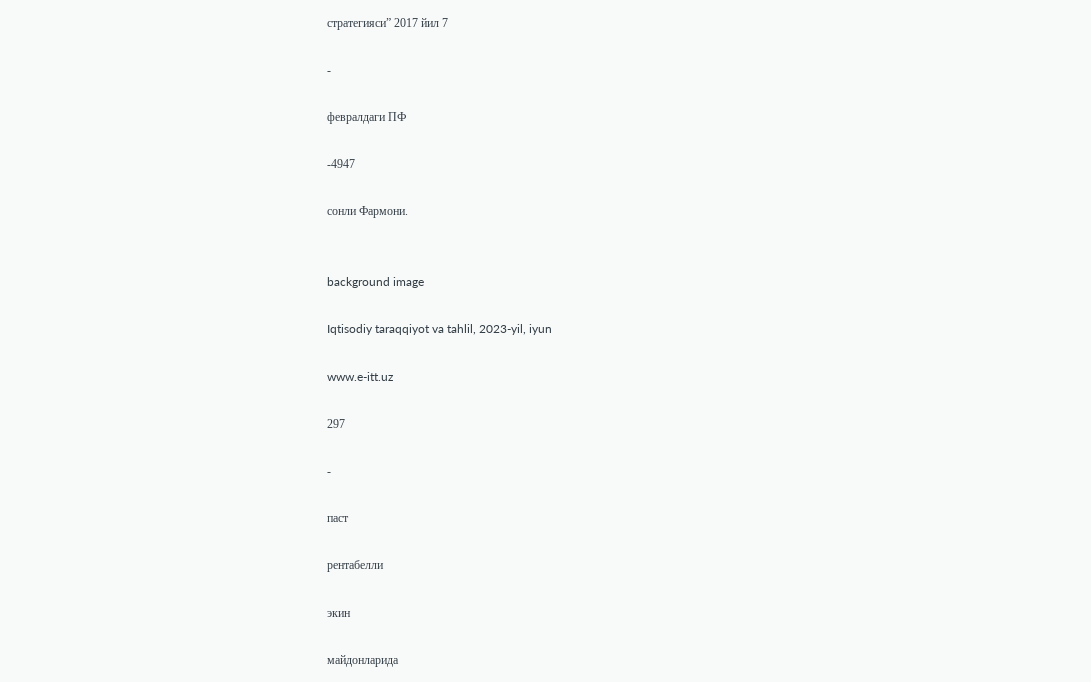стратегияси” 2017 йил 7

-

февралдаги ПФ

-4947

сонли Фармони.


background image

Iqtisodiy taraqqiyot va tahlil, 2023-yil, iyun

www.e-itt.uz

297

-

паст

рентабелли

экин

майдонларида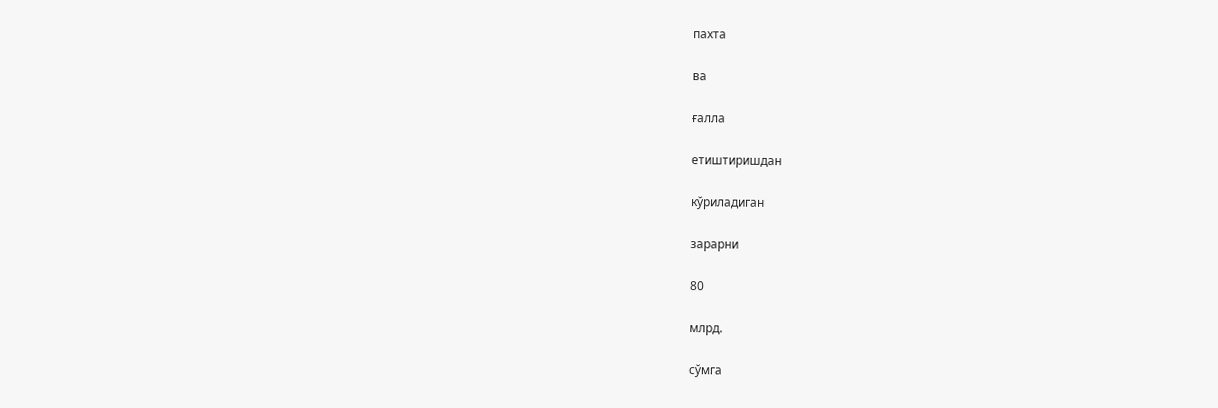пахта

ва

ғалла

етиштиришдан

кўриладиган

зарарни

80

млрд.

сўмга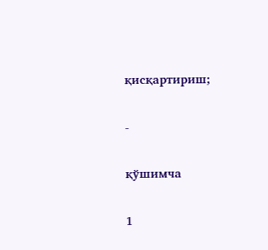қисқартириш;

-

қўшимча

1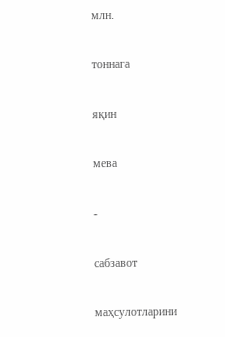млн.

тоннага

яқин

мева

-

сабзавот

маҳсулотларини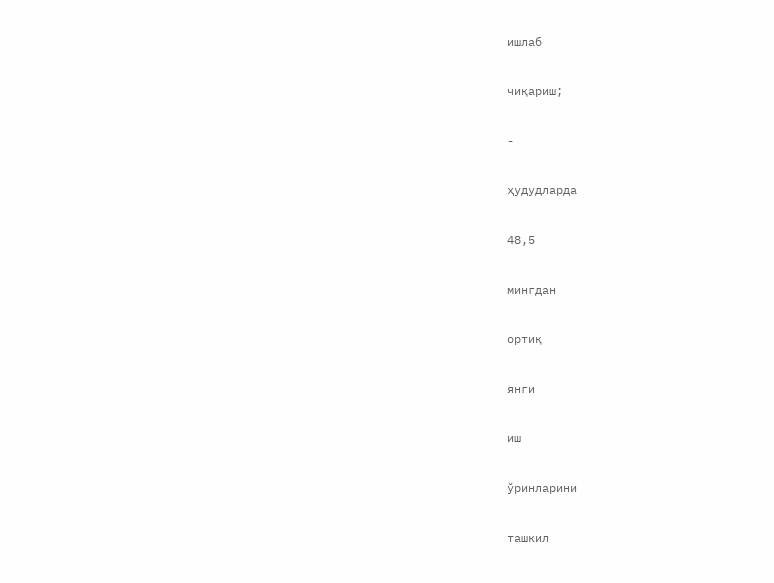ишлаб

чиқариш;

-

ҳудудларда

48,5

мингдан

ортиқ

янги

иш

ўринларини

ташкил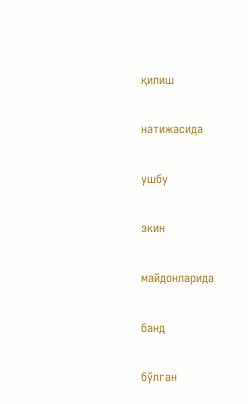қилиш

натижасида

ушбу

экин

майдонларида

банд

бўлган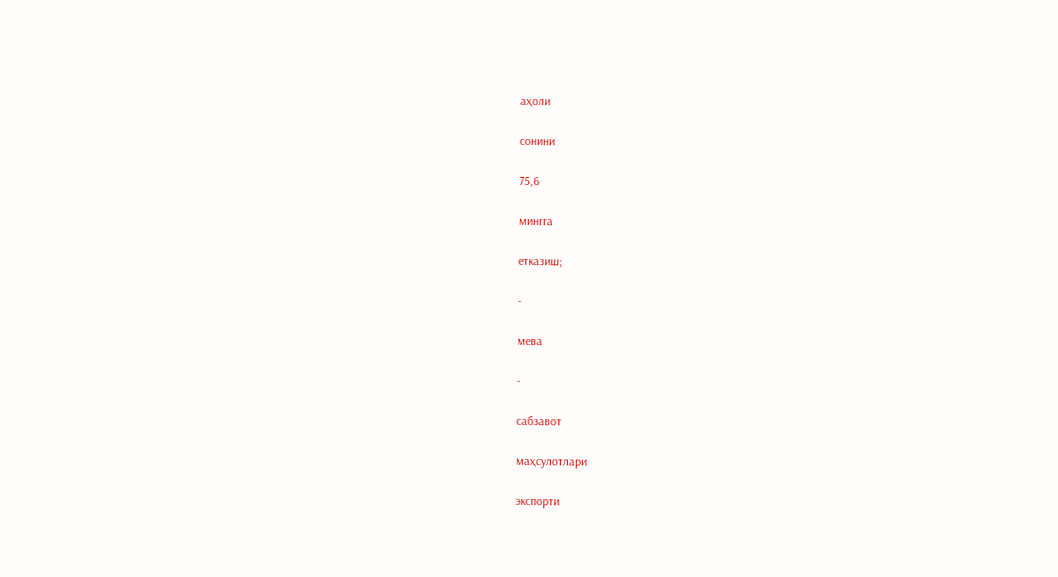аҳоли

сонини

75,6

мингга

етказиш;

-

мева

-

сабзавот

маҳсулотлари

экспорти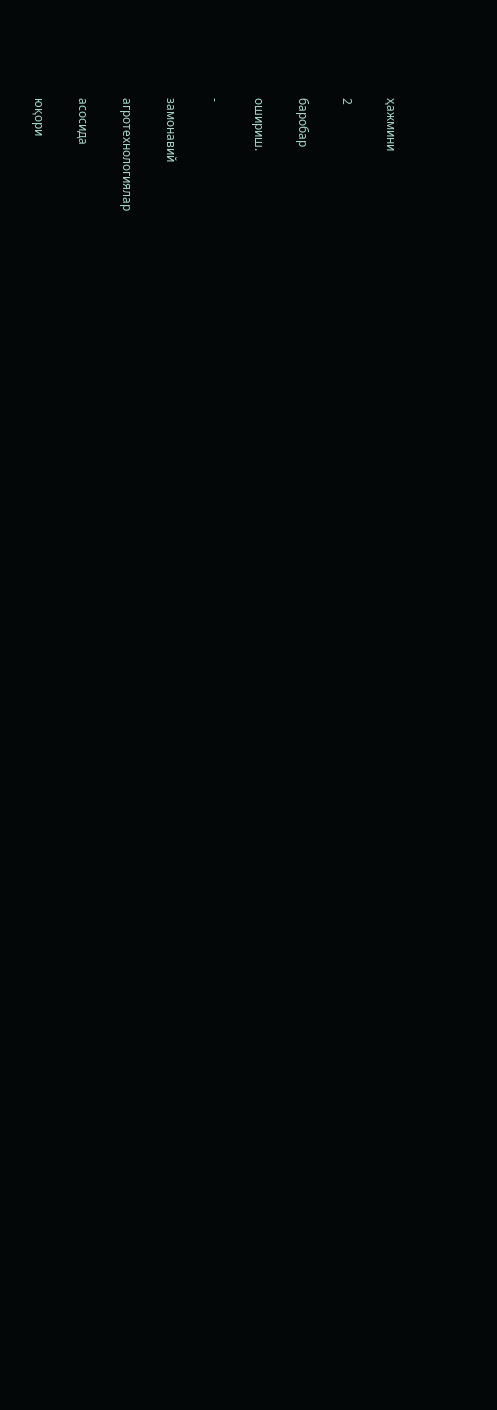ҳажмини

2

баробар

ошириш.

-

замонавий

агротехнологиялар

асосида

юқори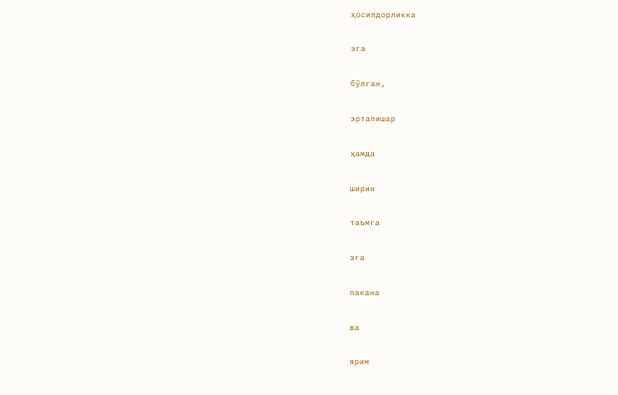ҳосилдорликка

эга

бўлган,

эртапишар

ҳамда

ширин

таъмга

эга

пакана

ва

ярим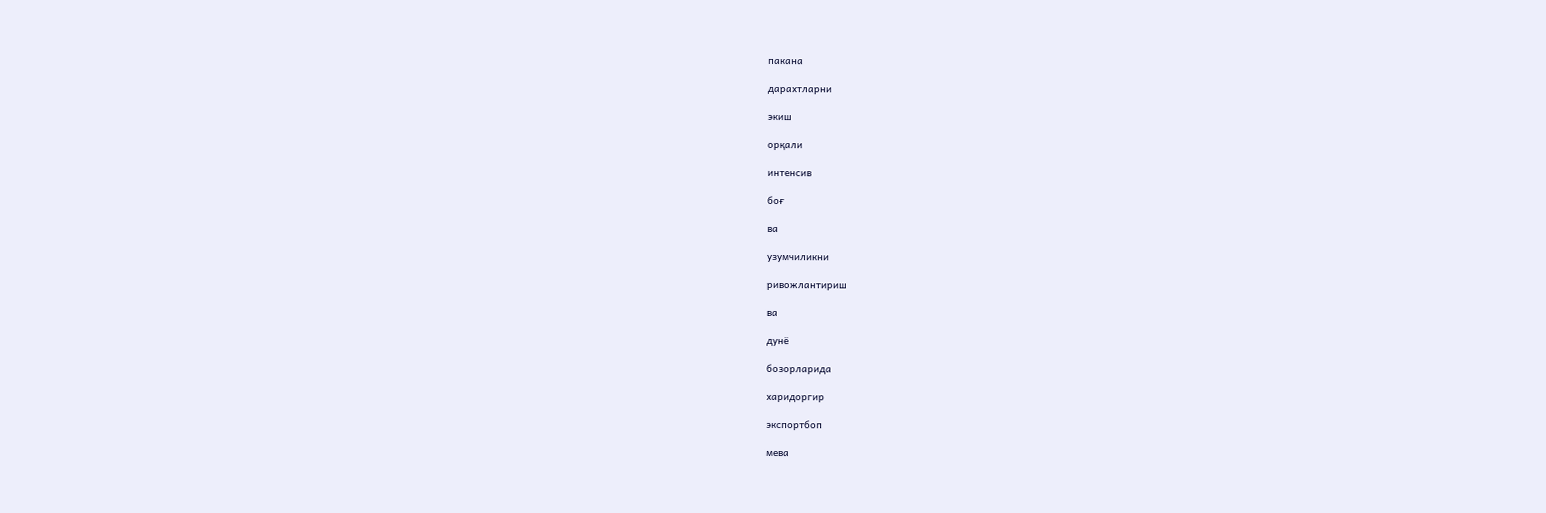пакана

дарахтларни

экиш

орқали

интенсив

боғ

ва

узумчиликни

ривожлантириш

ва

дунё

бозорларида

харидоргир

экспортбоп

мева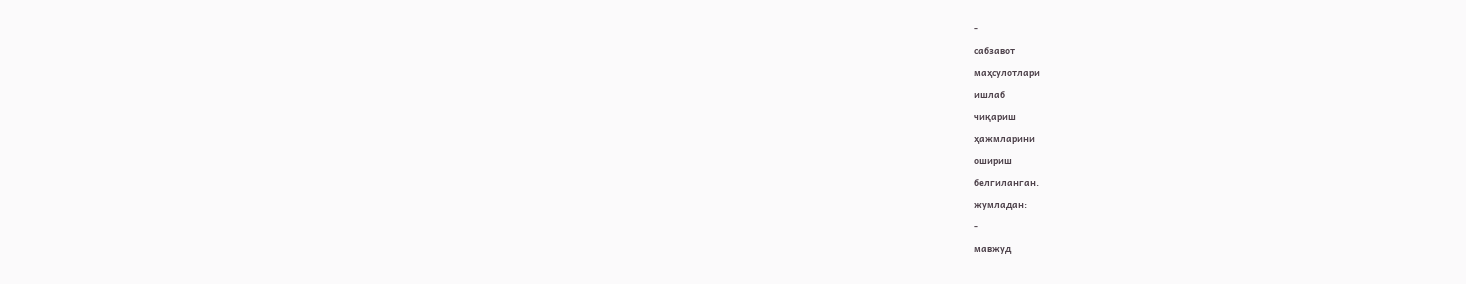-

сабзавот

маҳсулотлари

ишлаб

чиқариш

ҳажмларини

ошириш

белгиланган.

жумладан:

-

мавжуд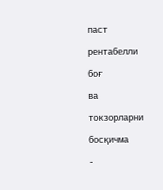паст

рентабелли

боғ

ва

токзорларни

босқичма

-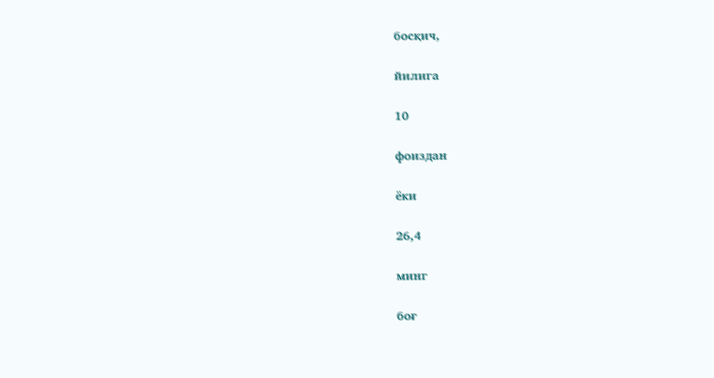босқич,

йилига

10

фоиздан

ёки

26,4

минг

боғ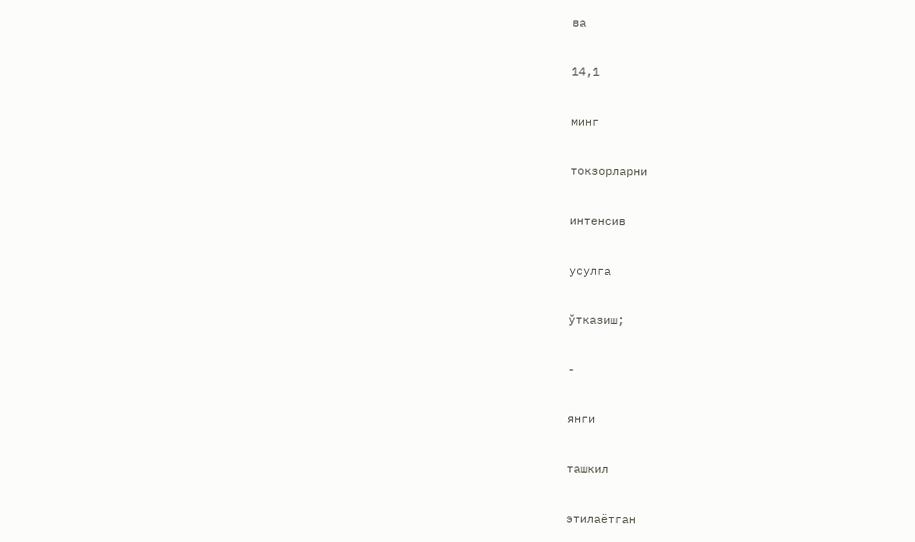ва

14,1

минг

токзорларни

интенсив

усулга

ўтказиш;

-

янги

ташкил

этилаётган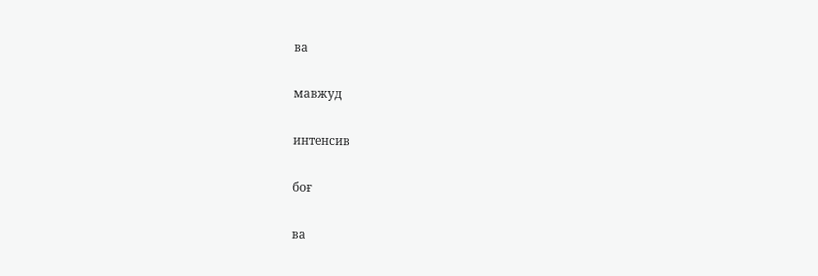ва

мавжуд

интенсив

боғ

ва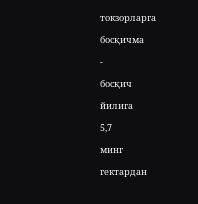токзорларга

босқичма

-

босқич

йилига

5,7

минг

гектардан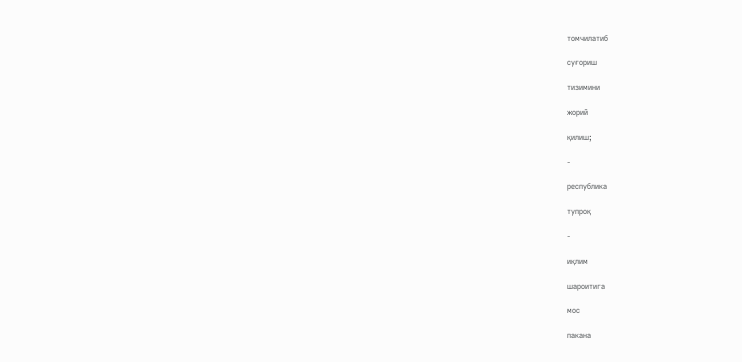томчилатиб

суғориш

тизимини

жорий

қилиш;

-

республика

тупроқ

-

иқлим

шароитига

мос

пакана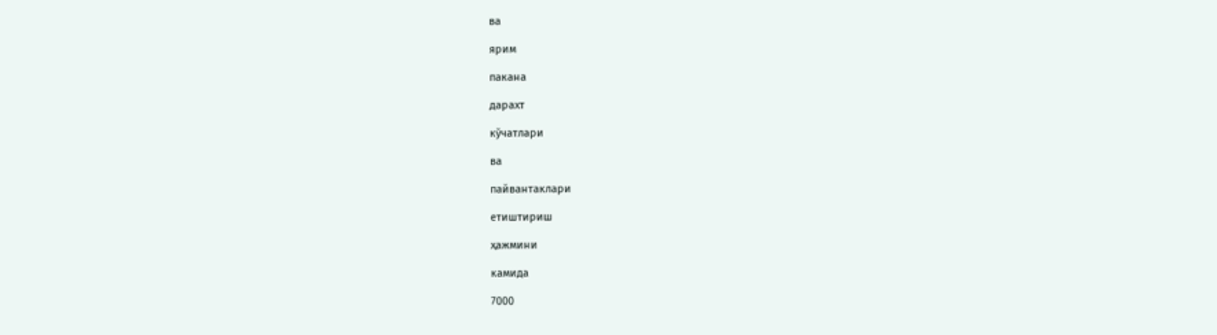ва

ярим

пакана

дарахт

кўчатлари

ва

пайвантаклари

етиштириш

ҳажмини

камида

7000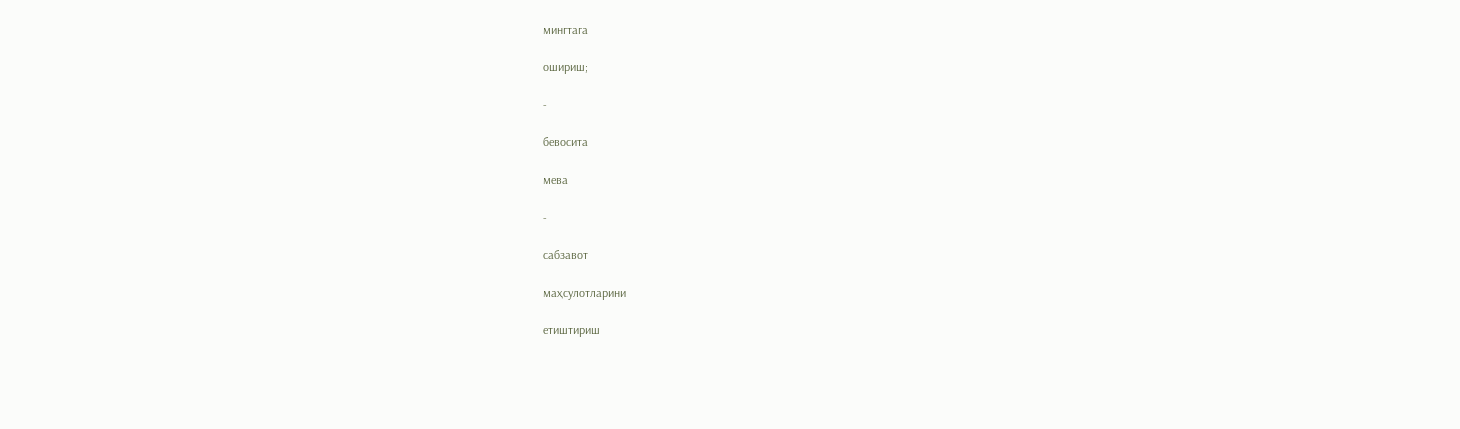мингтага

ошириш;

-

бевосита

мева

-

сабзавот

маҳсулотларини

етиштириш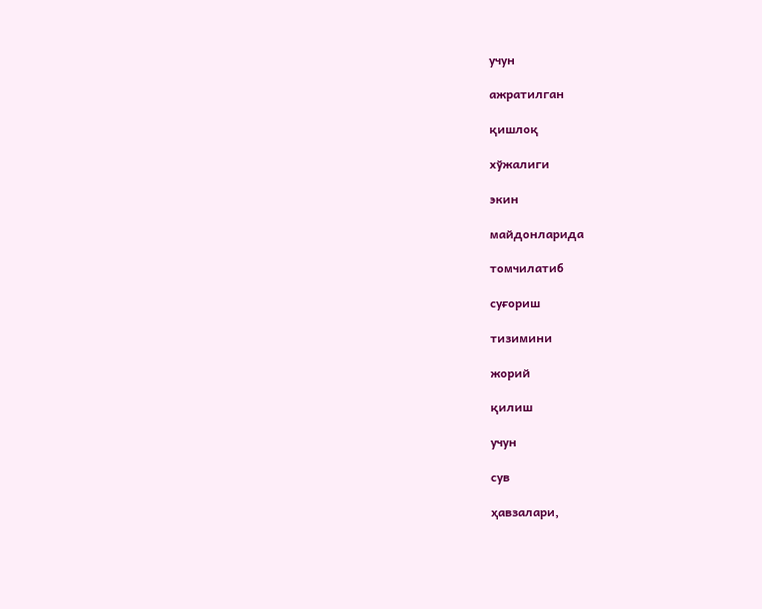учун

ажратилган

қишлоқ

хўжалиги

экин

майдонларида

томчилатиб

суғориш

тизимини

жорий

қилиш

учун

сув

ҳавзалари,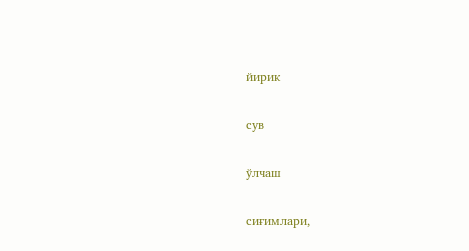йирик

сув

ўлчаш

сиғимлари,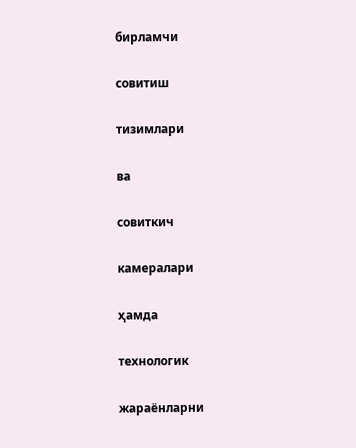бирламчи

совитиш

тизимлари

ва

совиткич

камералари

ҳамда

технологик

жараёнларни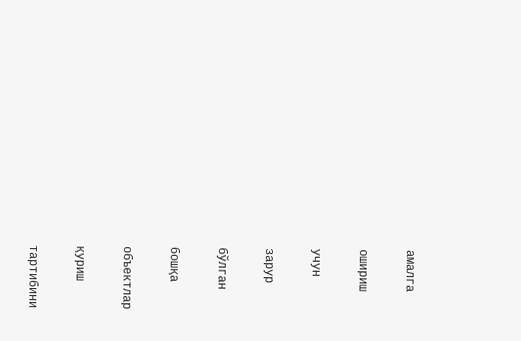амалга

ошириш

учун

зарур

бўлган

бошқа

объектлар

қуриш

тартибини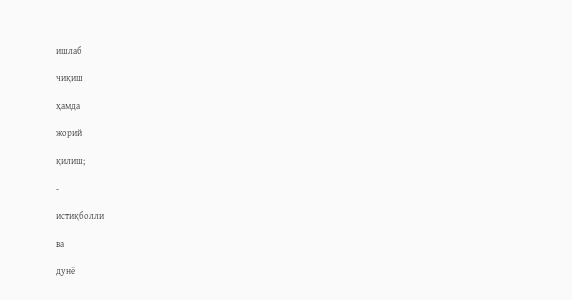ишлаб

чиқиш

ҳамда

жорий

қилиш;

-

истиқболли

ва

дунё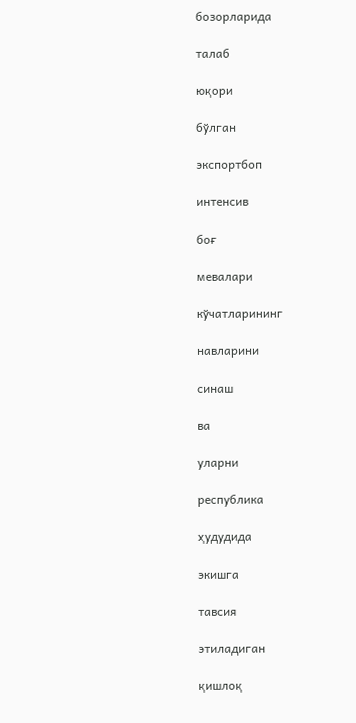бозорларида

талаб

юқори

бўлган

экспортбоп

интенсив

боғ

мевалари

кўчатларининг

навларини

синаш

ва

уларни

республика

ҳудудида

экишга

тавсия

этиладиган

қишлоқ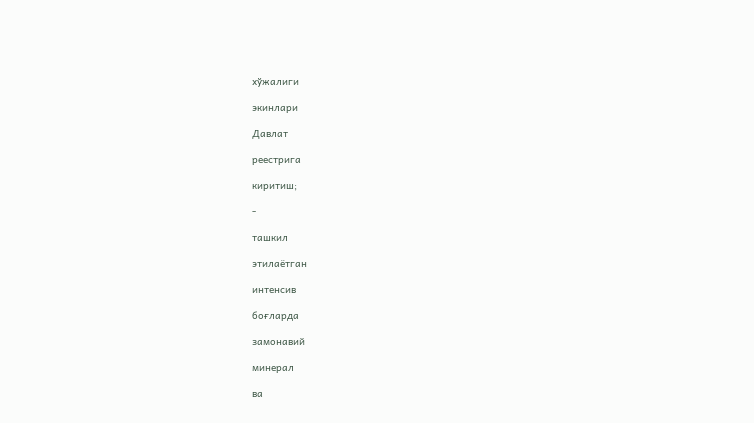хўжалиги

экинлари

Давлат

реестрига

киритиш;

-

ташкил

этилаётган

интенсив

боғларда

замонавий

минерал

ва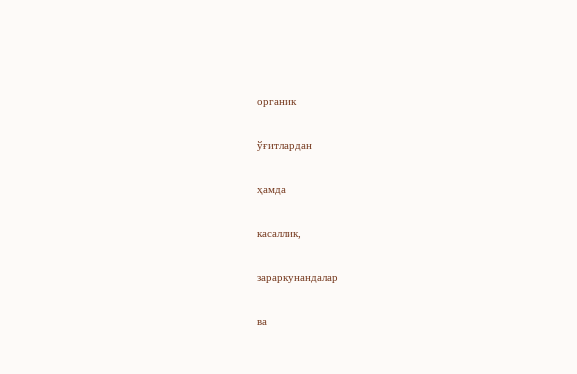органик

ўғитлардан

ҳамда

касаллик,

зараркунандалар

ва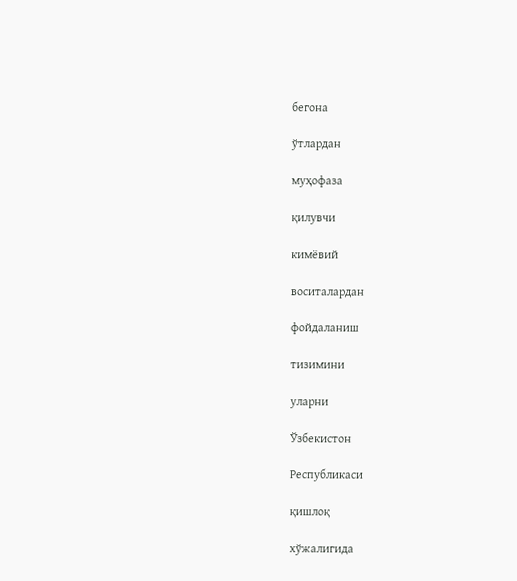бегона

ўтлардан

муҳофаза

қилувчи

кимёвий

воситалардан

фойдаланиш

тизимини

уларни

Ўзбекистон

Республикаси

қишлоқ

хўжалигида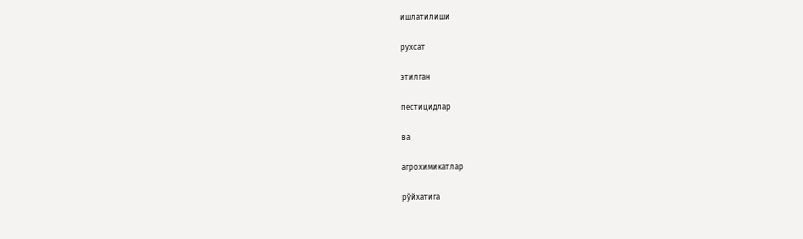ишлатилиши

рухсат

этилган

пестицидлар

ва

агрохимикатлар

рўйхатига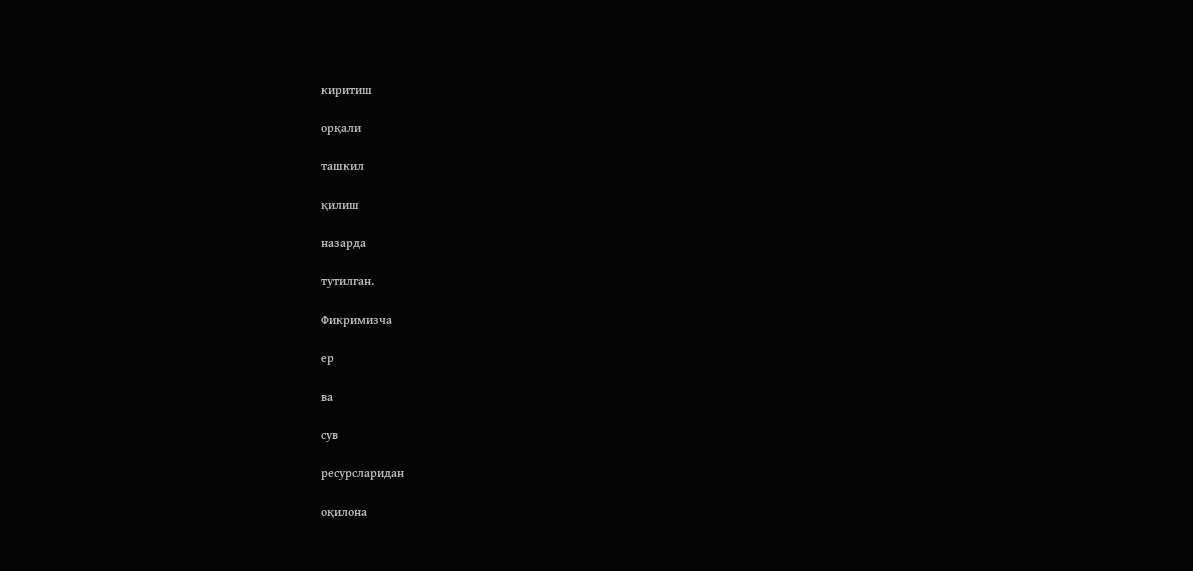киритиш

орқали

ташкил

қилиш

назарда

тутилган.

Фикримизча

ер

ва

сув

ресурсларидан

оқилона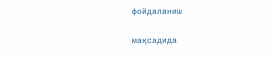фойдаланиш

мақсадида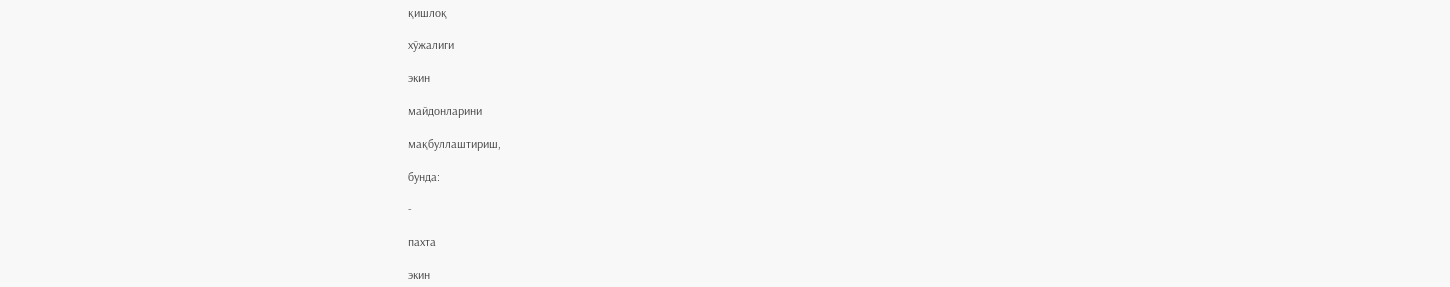қишлоқ

хўжалиги

экин

майдонларини

мақбуллаштириш,

бунда:

-

пахта

экин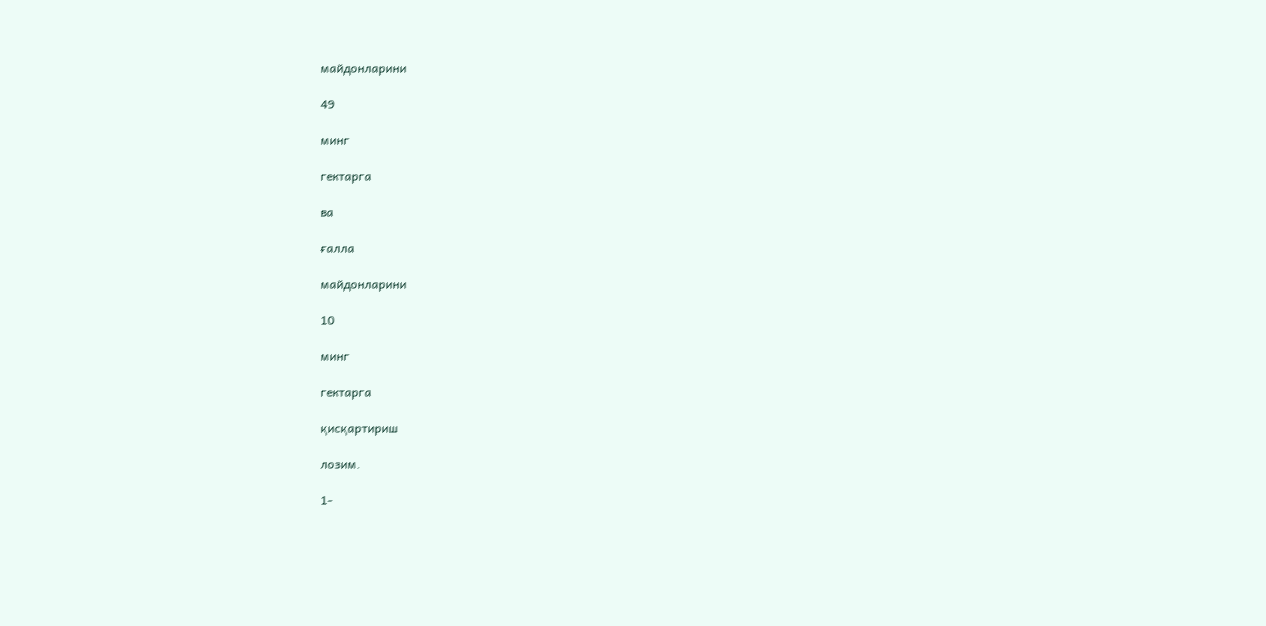майдонларини

49

минг

гектарга

ва

ғалла

майдонларини

10

минг

гектарга

қисқартириш

лозим.

1-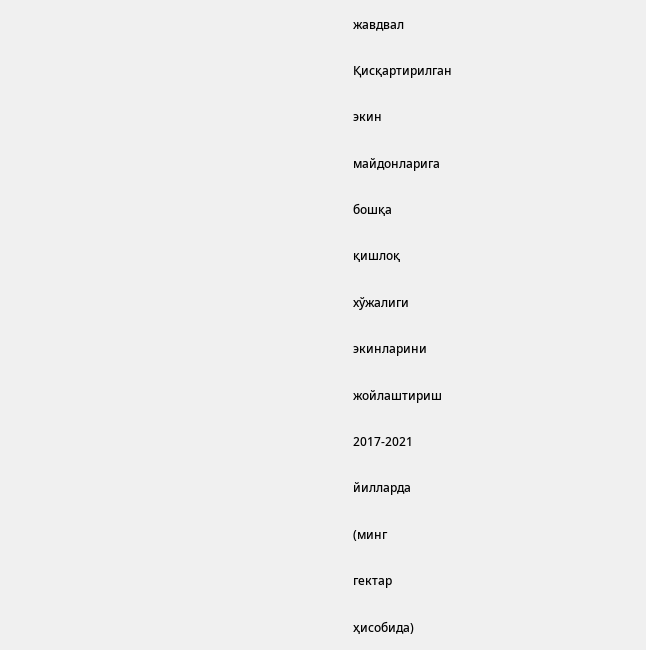жавдвал

Қисқартирилган

экин

майдонларига

бошқа

қишлоқ

хўжалиги

экинларини

жойлаштириш

2017-2021

йилларда

(минг

гектар

ҳисобида)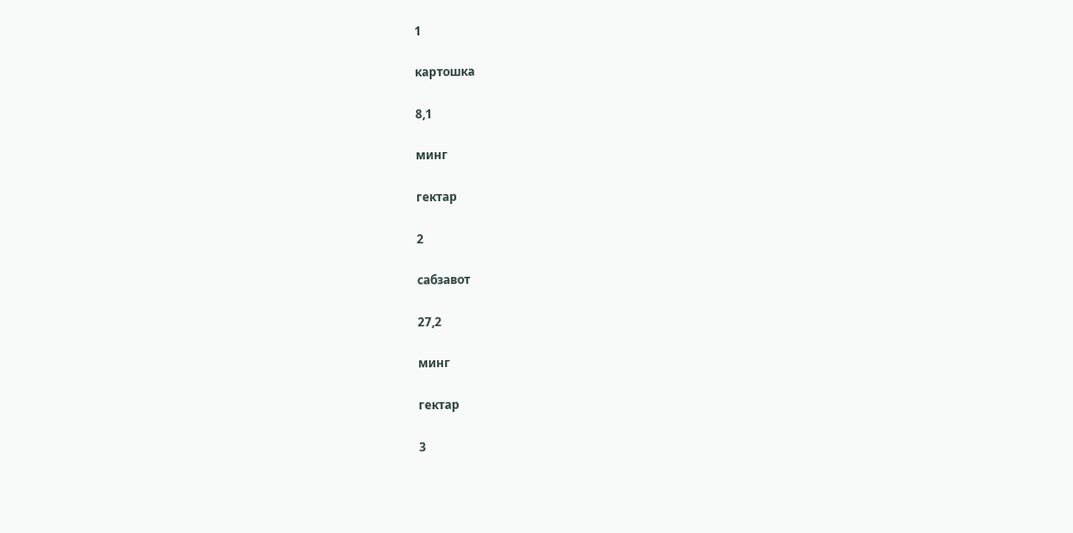1

картошка

8,1

минг

гектар

2

сабзавот

27,2

минг

гектар

3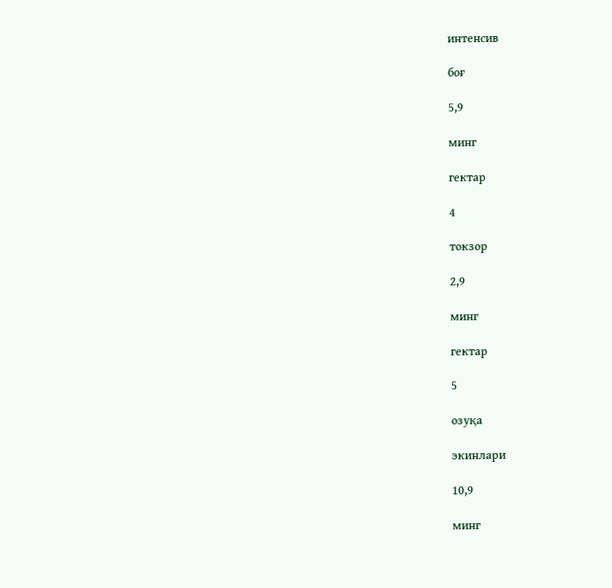интенсив

боғ

5,9

минг

гектар

4

токзор

2,9

минг

гектар

5

озуқа

экинлари

10,9

минг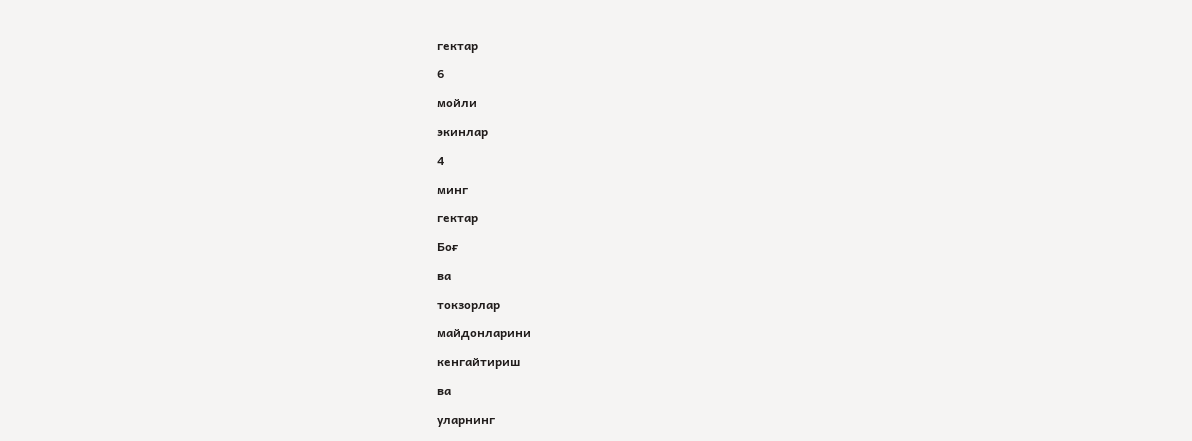гектар

6

мойли

экинлар

4

минг

гектар

Боғ

ва

токзорлар

майдонларини

кенгайтириш

ва

уларнинг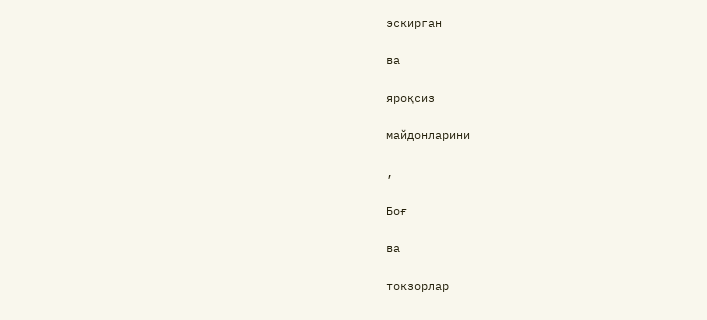эскирган

ва

яроқсиз

майдонларини

,

Боғ

ва

токзорлар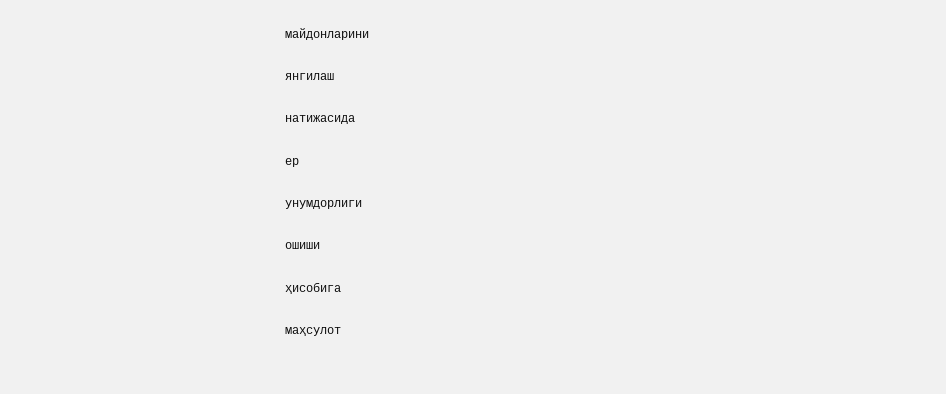майдонларини

янгилаш

натижасида

ер

унумдорлиги

ошиши

ҳисобига

маҳсулот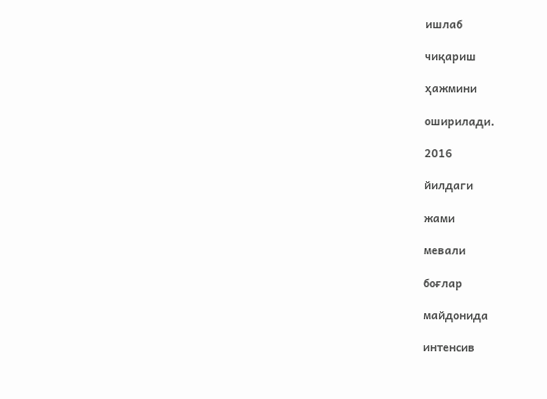ишлаб

чиқариш

ҳажмини

оширилади.

2016

йилдаги

жами

мевали

боғлар

майдонида

интенсив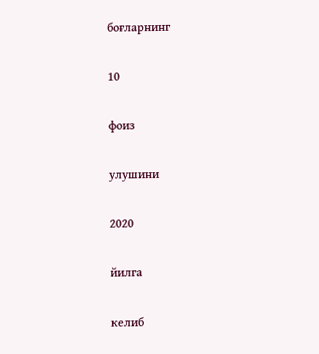боғларнинг

10

фоиз

улушини

2020

йилга

келиб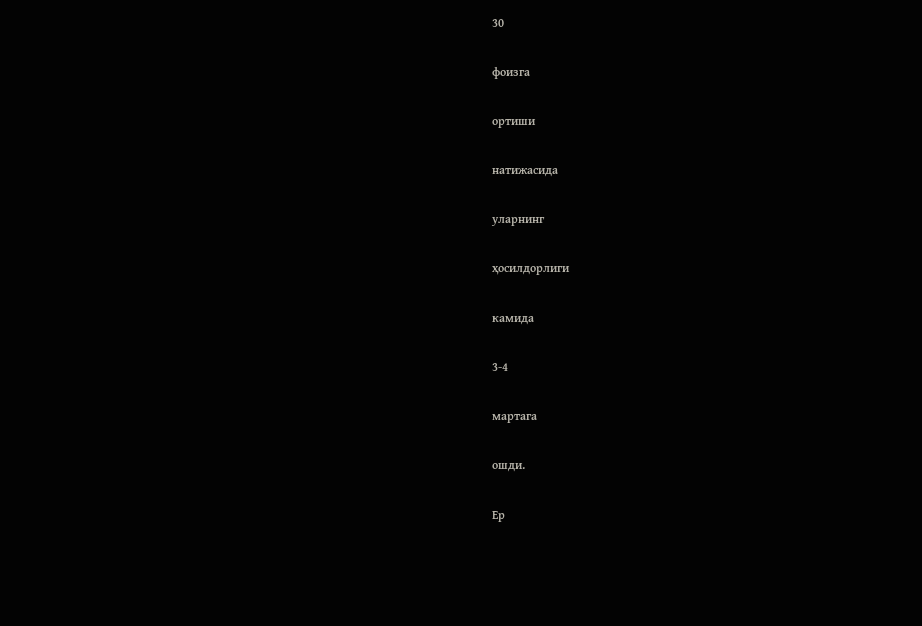30

фоизга

ортиши

натижасида

уларнинг

ҳосилдорлиги

камида

3-4

мартага

ошди.

Ер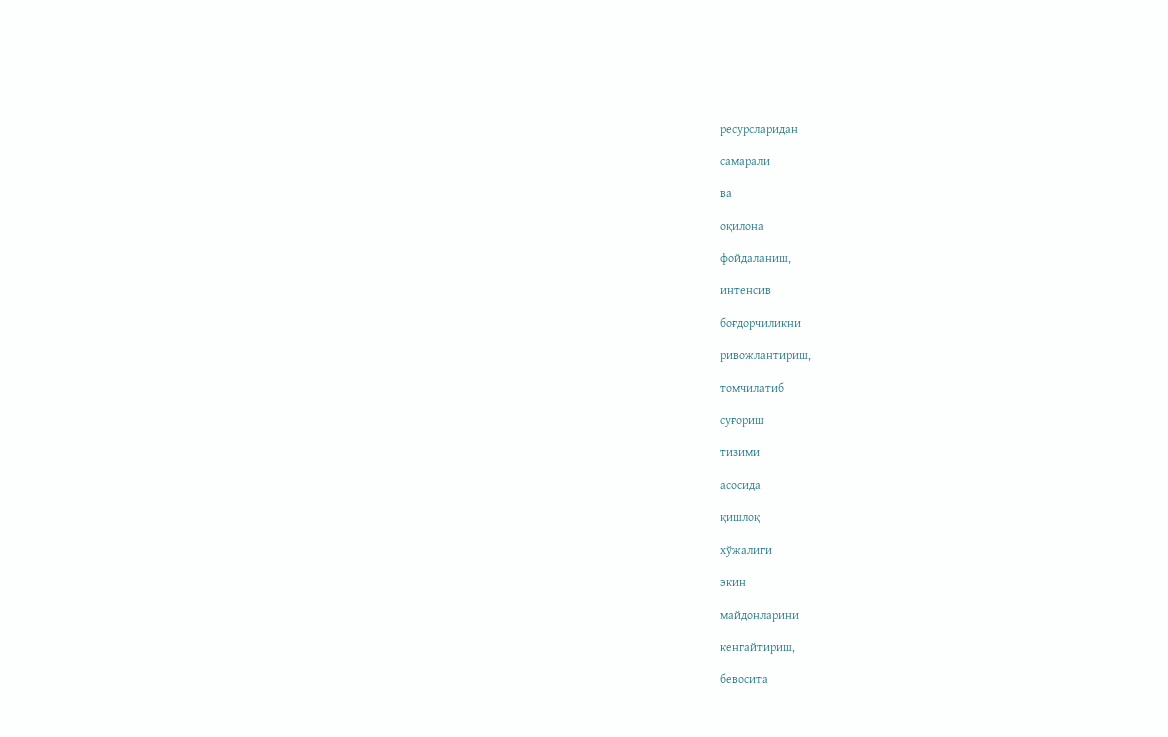ресурсларидан

самарали

ва

оқилона

фойдаланиш,

интенсив

боғдорчиликни

ривожлантириш,

томчилатиб

суғориш

тизими

асосида

қишлоқ

хўжалиги

экин

майдонларини

кенгайтириш,

бевосита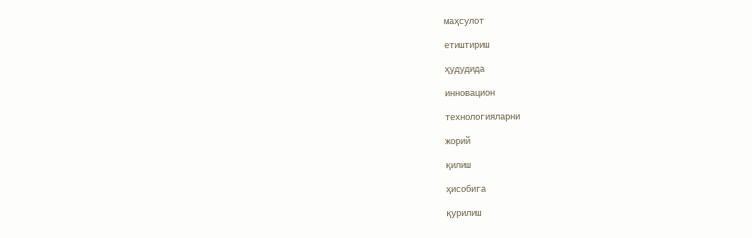маҳсулот

етиштириш

ҳудудида

инновацион

технологияларни

жорий

қилиш

ҳисобига

қурилиш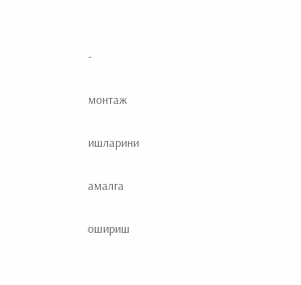-

монтаж

ишларини

амалга

ошириш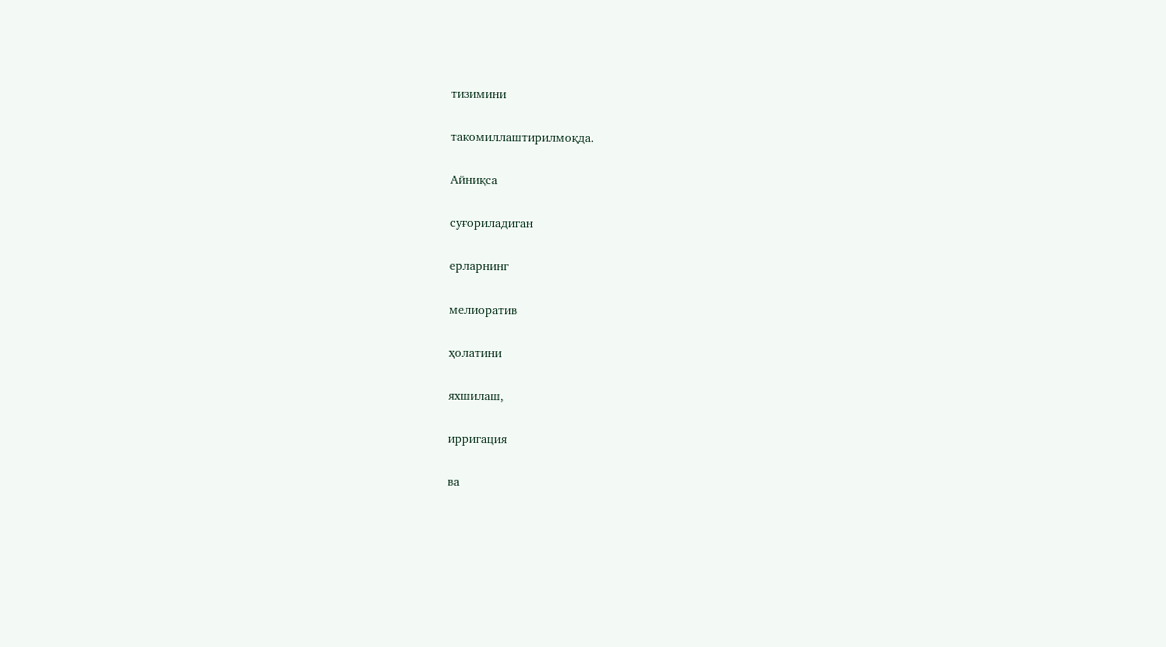тизимини

такомиллаштирилмоқда.

Айниқса

суғориладиган

ерларнинг

мелиоратив

ҳолатини

яхшилаш,

ирригация

ва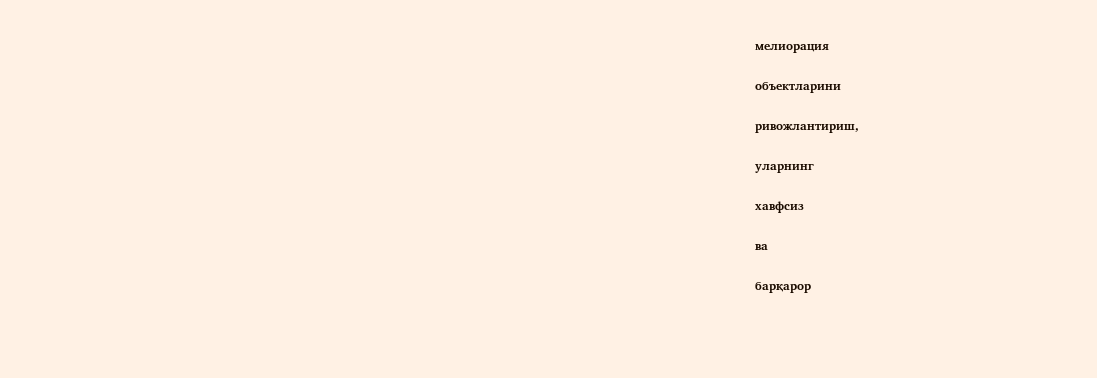мелиорация

объектларини

ривожлантириш,

уларнинг

хавфсиз

ва

барқарор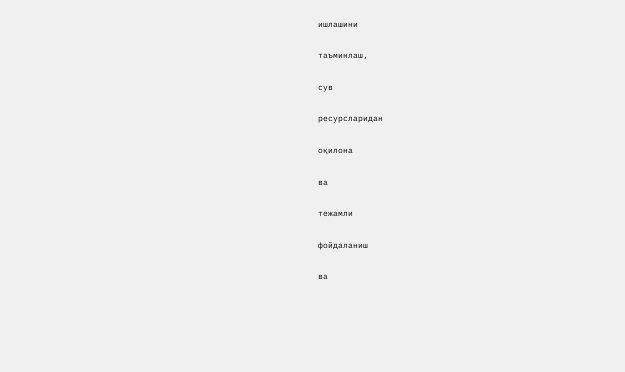ишлашини

таъминлаш,

сув

ресурсларидан

оқилона

ва

тежамли

фойдаланиш

ва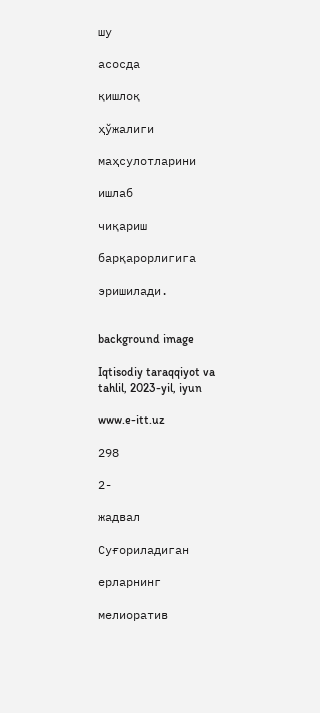шу

асосда

қишлоқ

ҳўжалиги

маҳсулотларини

ишлаб

чиқариш

барқарорлигига

эришилади.


background image

Iqtisodiy taraqqiyot va tahlil, 2023-yil, iyun

www.e-itt.uz

298

2-

жадвал

Суғориладиган

ерларнинг

мелиоратив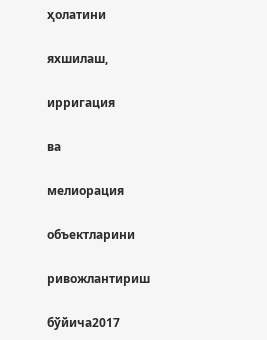ҳолатини

яхшилаш,

ирригация

ва

мелиорация

объектларини

ривожлантириш

бўйича2017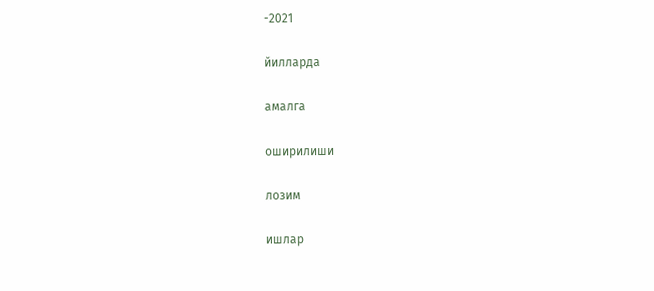-2021

йилларда

амалга

оширилиши

лозим

ишлар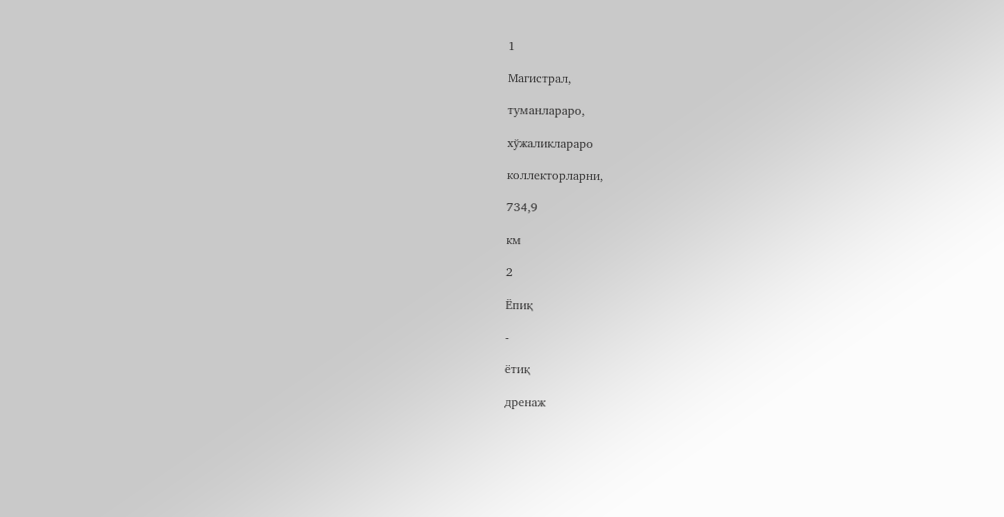1

Магистрал,

туманлараро,

хўжаликлараро

коллекторларни,

734,9

км

2

Ёпиқ

-

ётиқ

дренаж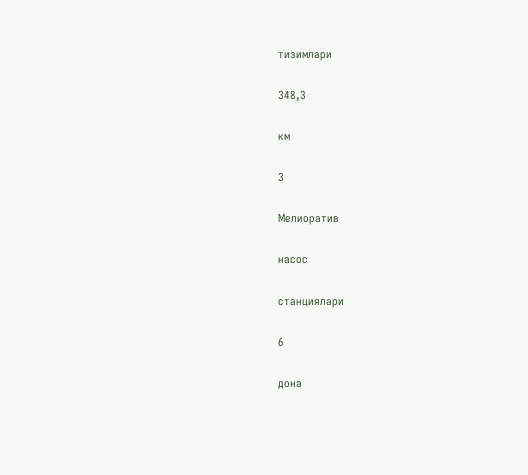тизимлари

348,3

км

3

Мелиоратив

насос

станциялари

6

дона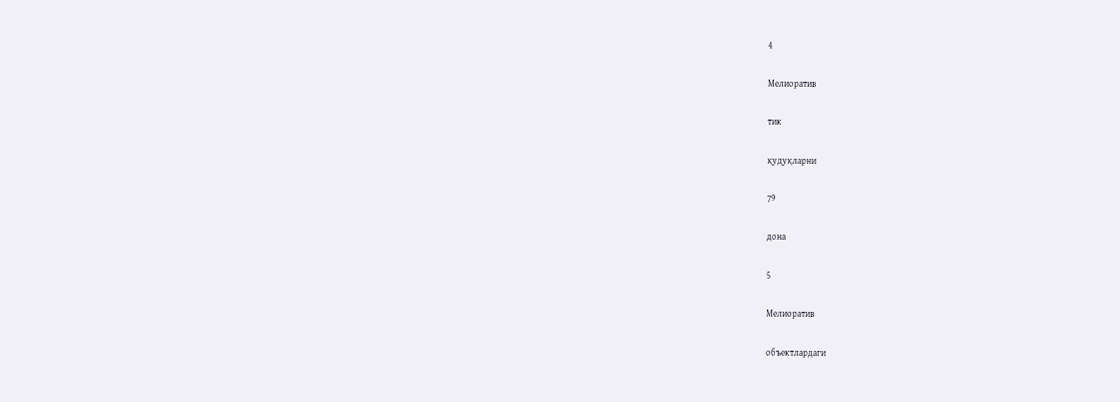4

Мелиоратив

тик

қудуқларни

79

дона

5

Мелиоратив

объектлардаги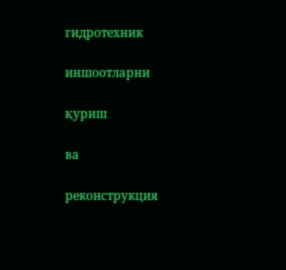гидротехник

иншоотларни

қуриш

ва

реконструкция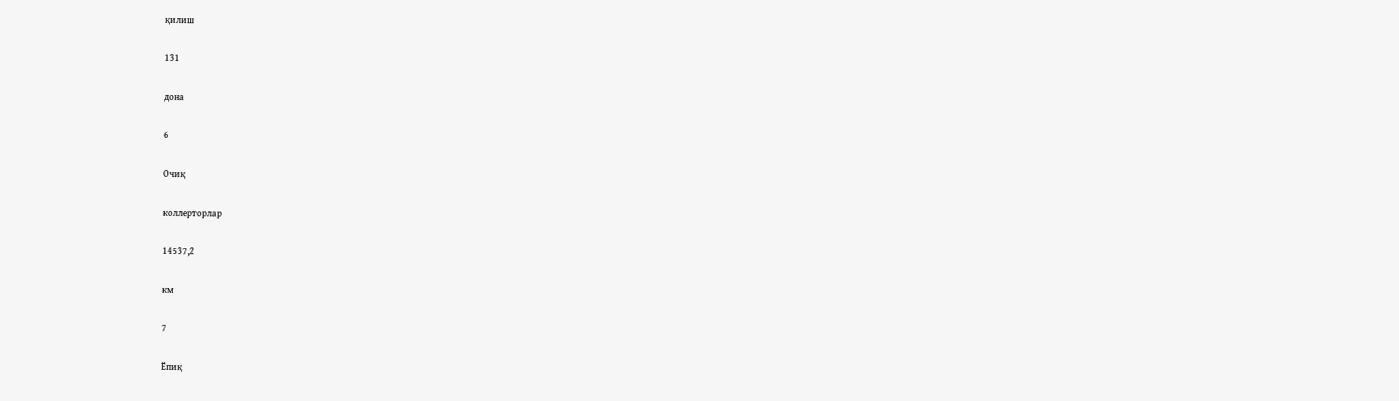қилиш

131

дона

6

Очиқ

коллерторлар

14537,2

км

7

Ёпиқ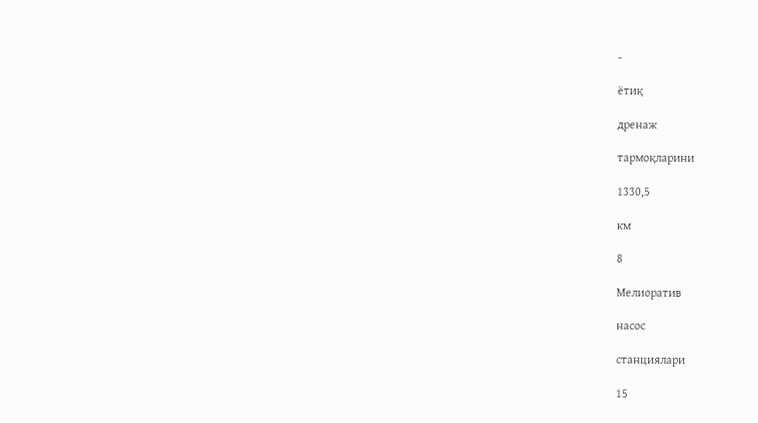-

ётиқ

дренаж

тармоқларини

1330,5

км

8

Мелиоратив

насос

станциялари

15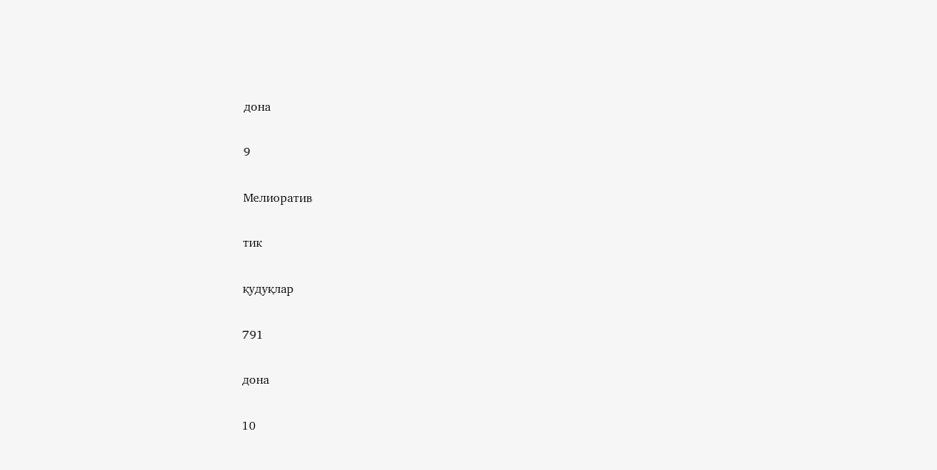дона

9

Мелиоратив

тик

қудуқлар

791

дона

10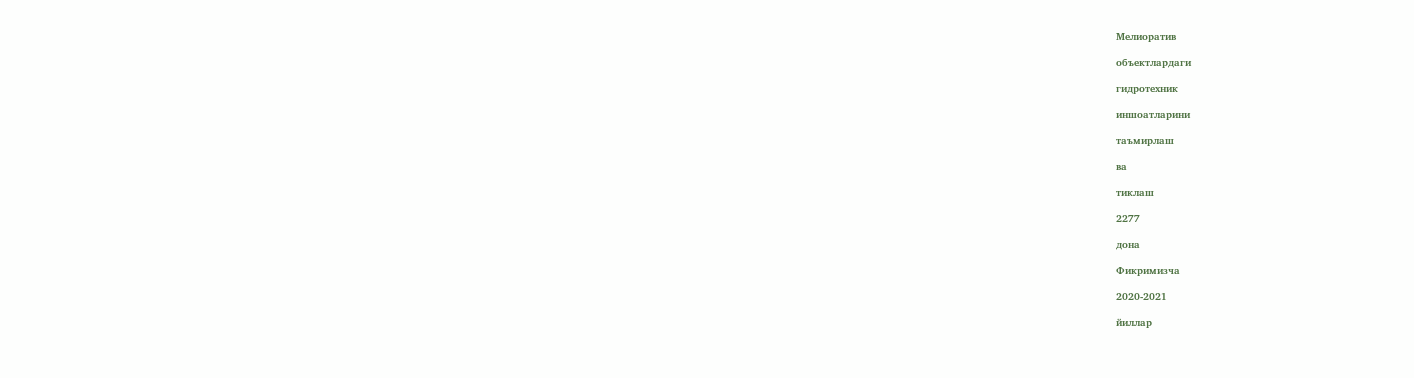Мелиоратив

объектлардаги

гидротехник

иншоатларини

таъмирлаш

ва

тиклаш

2277

дона

Фикримизча

2020-2021

йиллар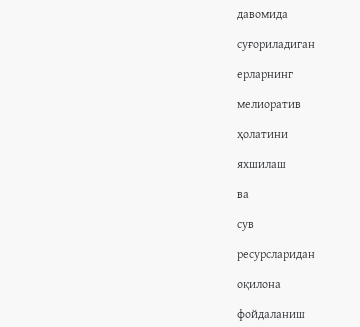давомида

суғориладиган

ерларнинг

мелиоратив

ҳолатини

яхшилаш

ва

сув

ресурсларидан

оқилона

фойдаланиш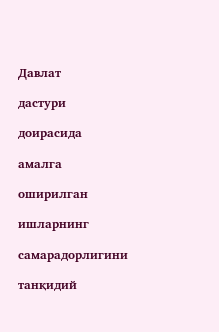Давлат

дастури

доирасида

амалга

оширилган

ишларнинг

самарадорлигини

танқидий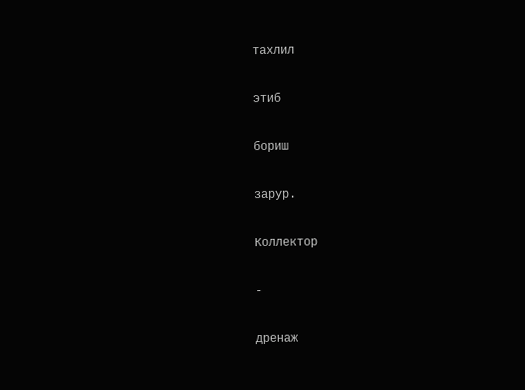тахлил

этиб

бориш

зарур.

Коллектор

-

дренаж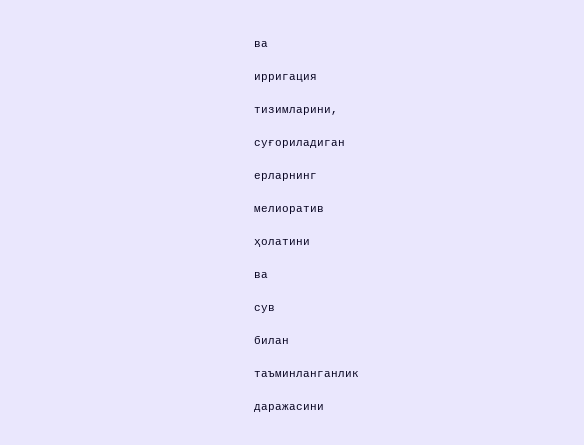ва

ирригация

тизимларини,

суғориладиган

ерларнинг

мелиоратив

ҳолатини

ва

сув

билан

таъминланганлик

даражасини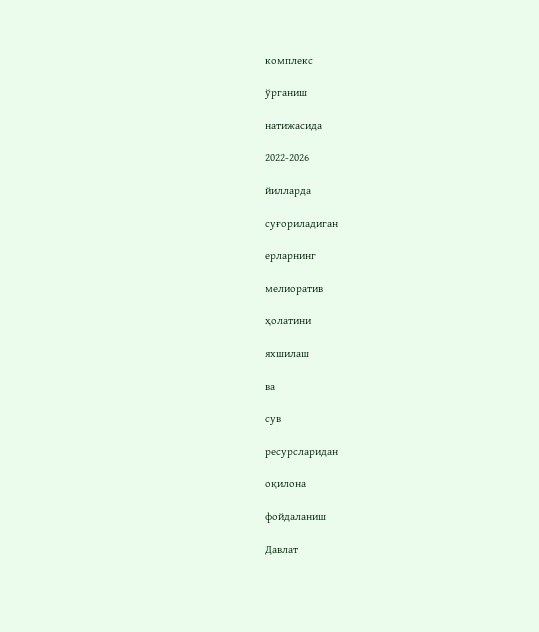комплекс

ўрганиш

натижасида

2022-2026

йилларда

суғориладиган

ерларнинг

мелиоратив

ҳолатини

яхшилаш

ва

сув

ресурсларидан

оқилона

фойдаланиш

Давлат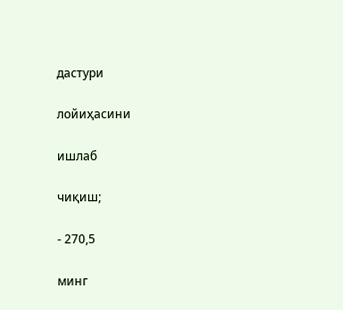дастури

лойиҳасини

ишлаб

чиқиш;

- 270,5

минг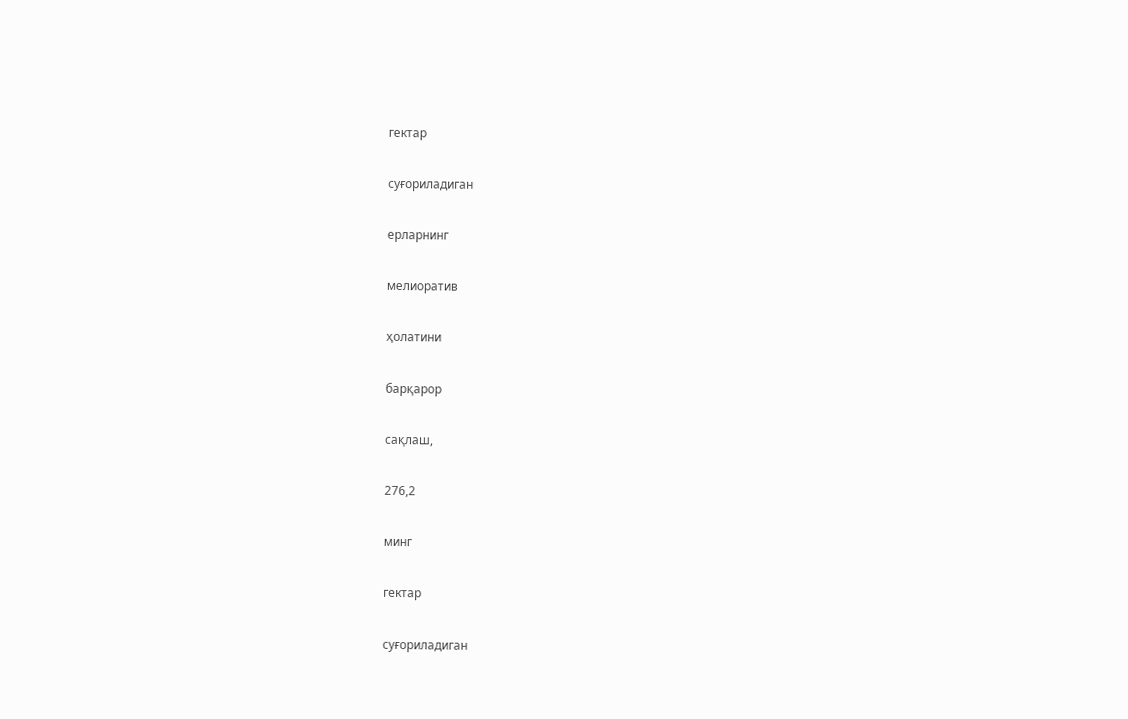гектар

суғориладиган

ерларнинг

мелиоратив

ҳолатини

барқарор

сақлаш,

276,2

минг

гектар

суғориладиган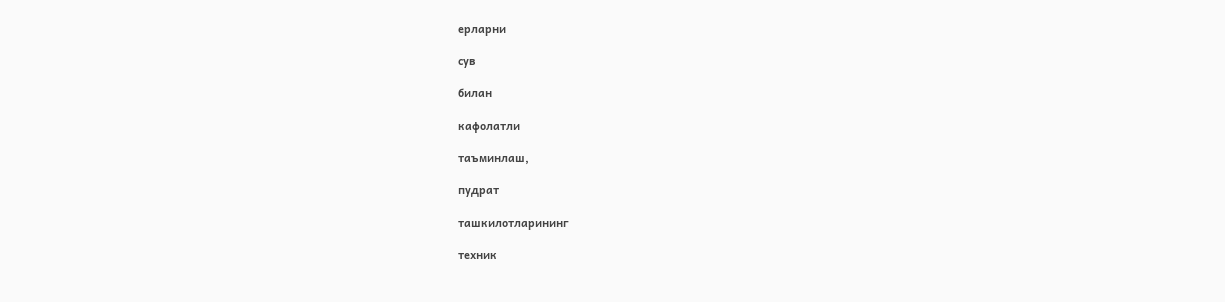ерларни

сув

билан

кафолатли

таъминлаш,

пудрат

ташкилотларининг

техник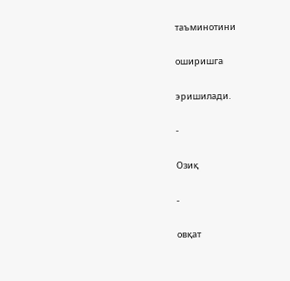таъминотини

оширишга

эришилади.

-

Озиқ

-

овқат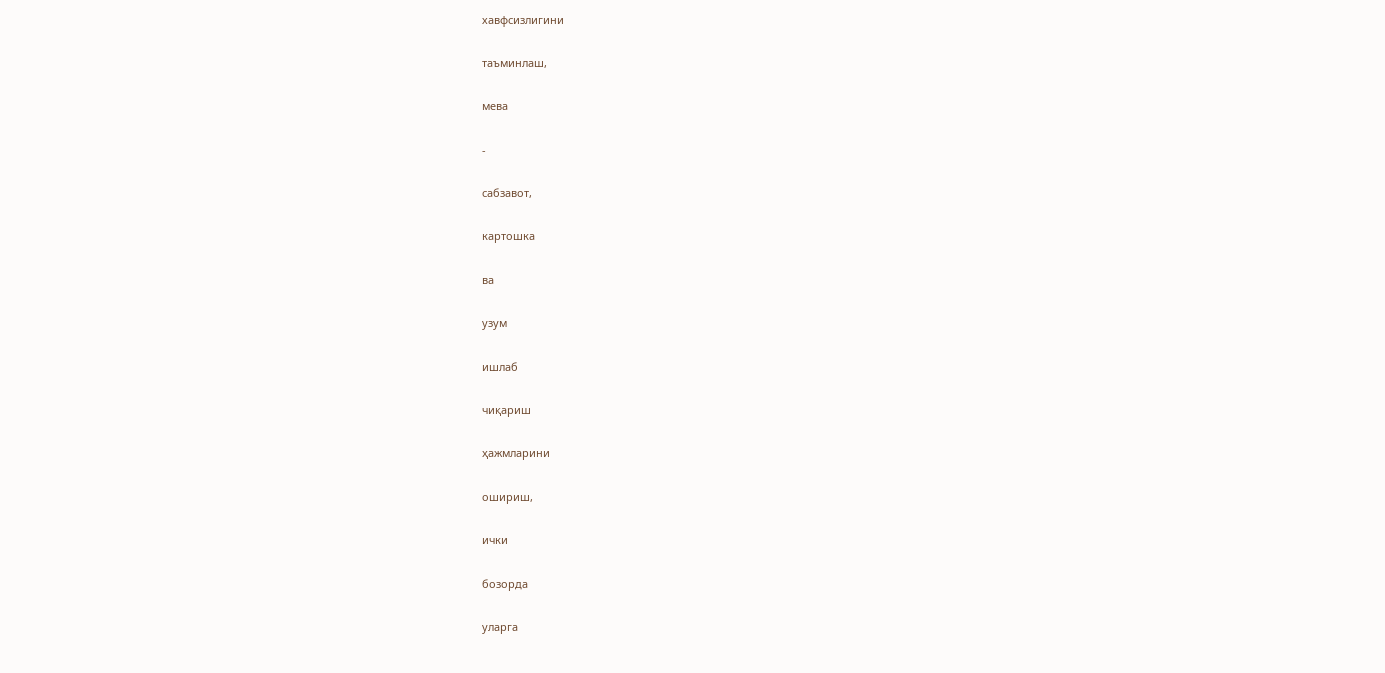хавфсизлигини

таъминлаш,

мева

-

сабзавот,

картошка

ва

узум

ишлаб

чиқариш

ҳажмларини

ошириш,

ички

бозорда

уларга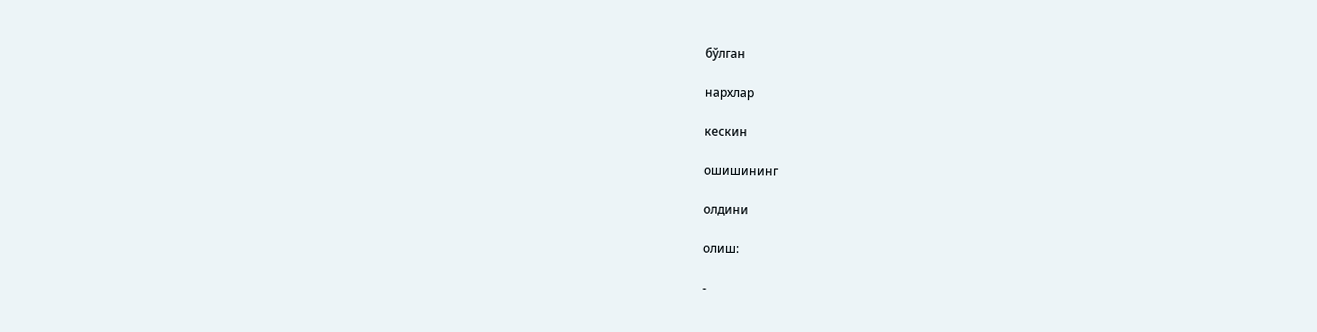бўлган

нархлар

кескин

ошишининг

олдини

олиш:

-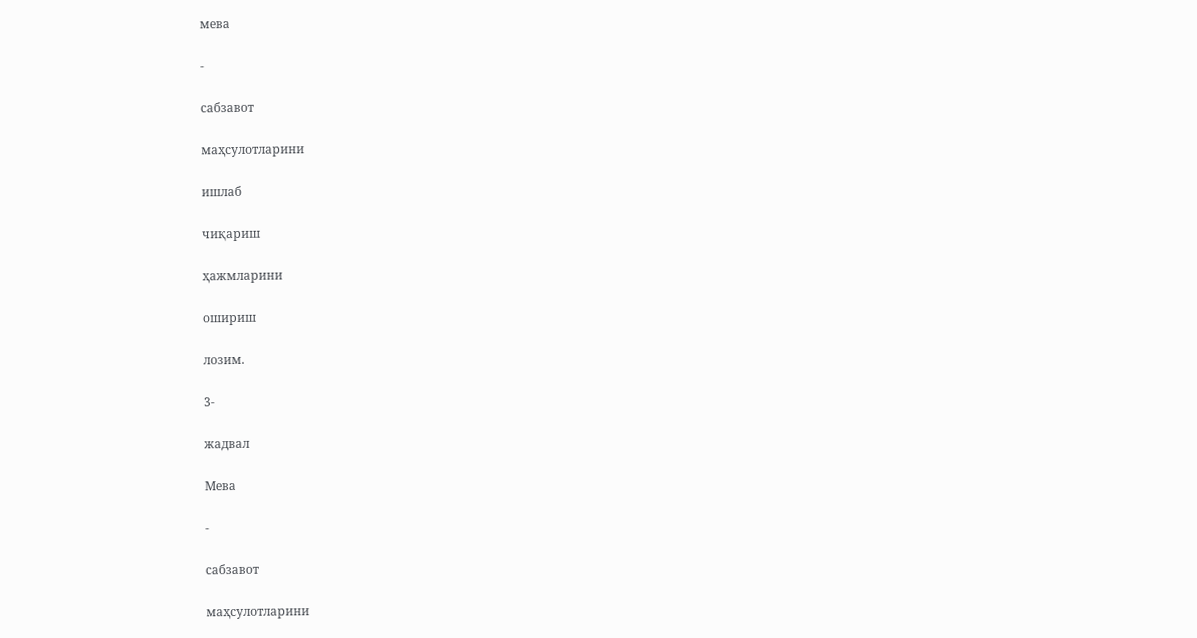мева

-

сабзавот

маҳсулотларини

ишлаб

чиқариш

ҳажмларини

ошириш

лозим.

3-

жадвал

Мева

-

сабзавот

маҳсулотларини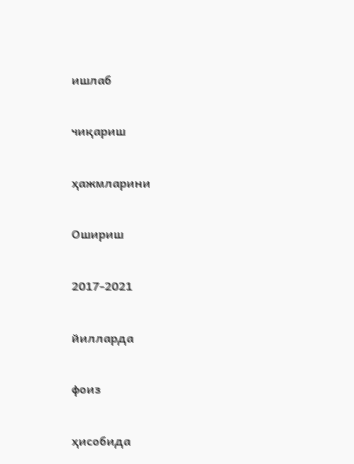ишлаб

чиқариш

ҳажмларини

Ошириш

2017-2021

йилларда

фоиз

ҳисобида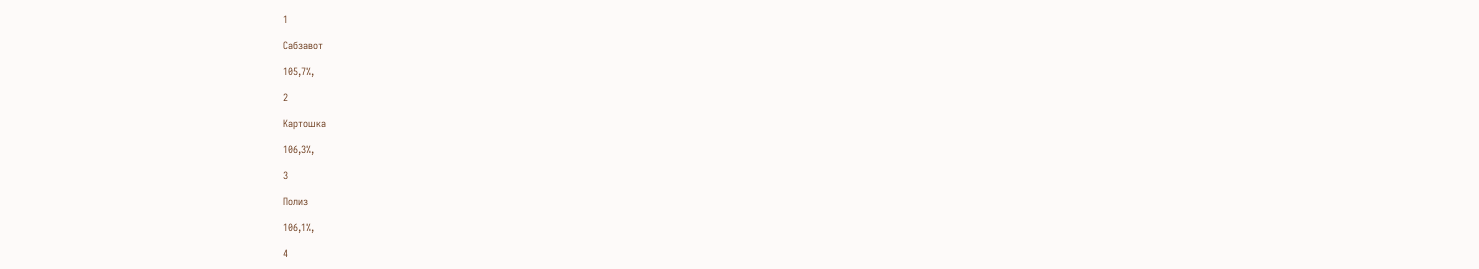1

Сабзавот

105,7%,

2

Картошка

106,3%,

3

Полиз

106,1%,

4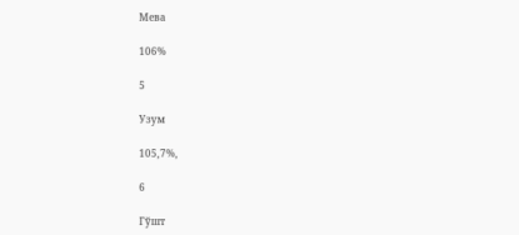Мева

106%

5

Узум

105,7%,

6

Гўшт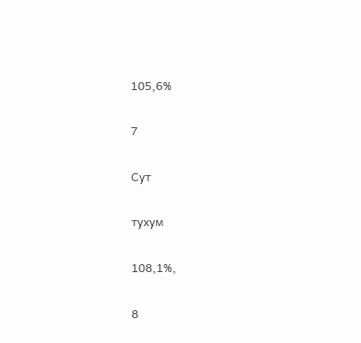105,6%

7

Сут

тухум

108,1%,

8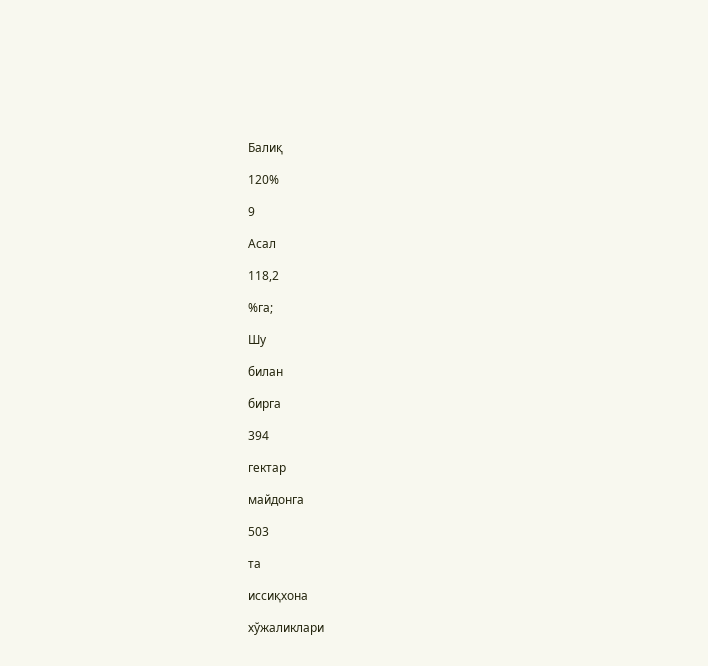Балиқ

120%

9

Асал

118,2

%га;

Шу

билан

бирга

394

гектар

майдонга

503

та

иссиқхона

хўжаликлари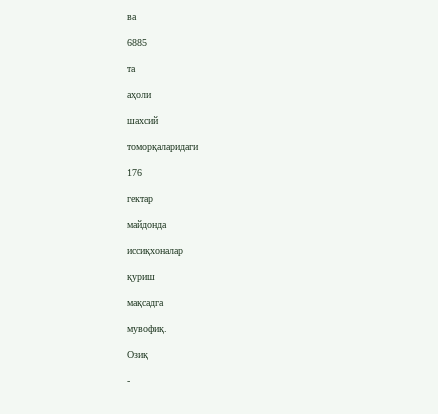ва

6885

та

аҳоли

шахсий

томорқаларидаги

176

гектар

майдонда

иссиқхоналар

қуриш

мақсадга

мувофиқ.

Озиқ

-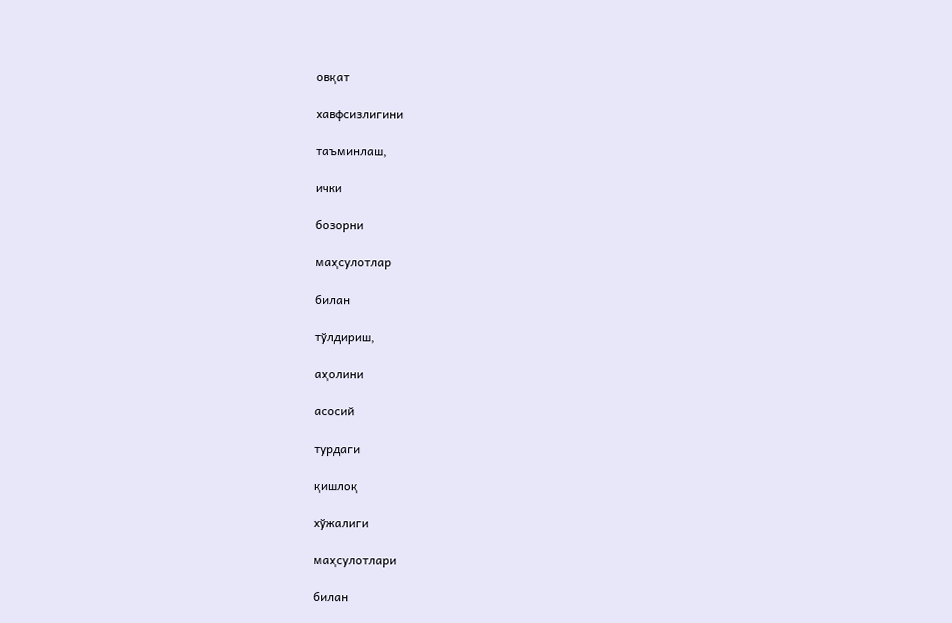овқат

хавфсизлигини

таъминлаш,

ички

бозорни

маҳсулотлар

билан

тўлдириш,

аҳолини

асосий

турдаги

қишлоқ

хўжалиги

маҳсулотлари

билан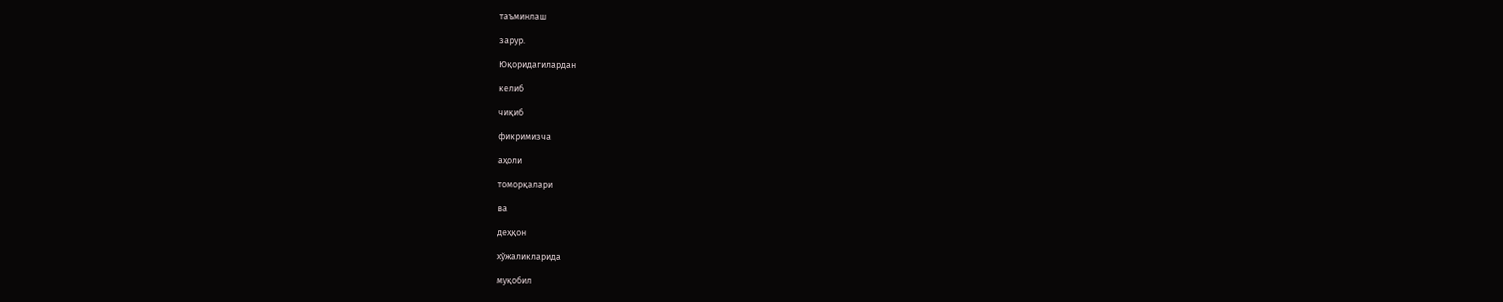таъминлаш

зарур.

Юқоридагилардан

келиб

чиқиб

фикримизча

аҳоли

томорқалари

ва

деҳқон

хўжаликларида

муқобил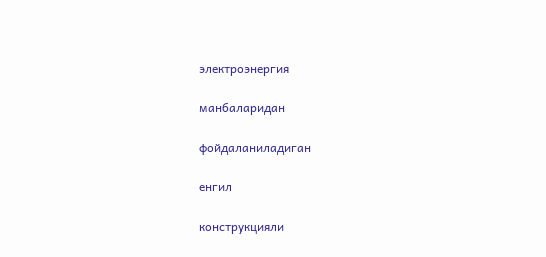электроэнергия

манбаларидан

фойдаланиладиган

енгил

конструкцияли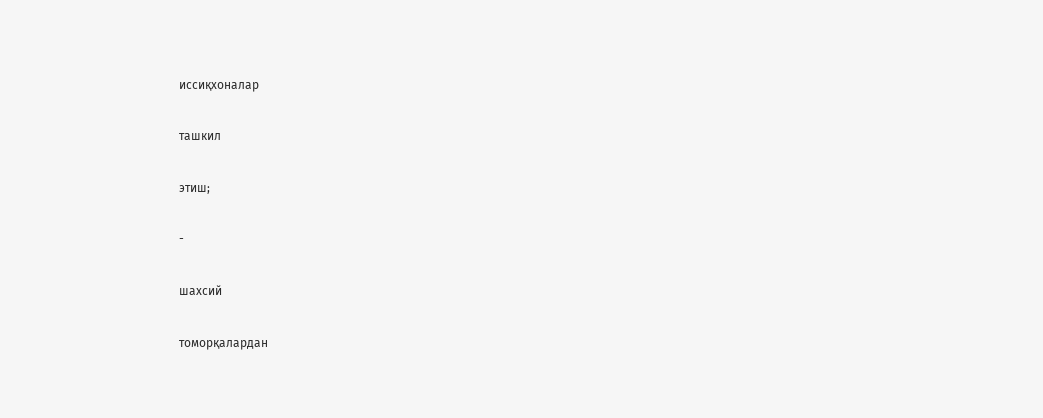иссиқхоналар

ташкил

этиш;

-

шахсий

томорқалардан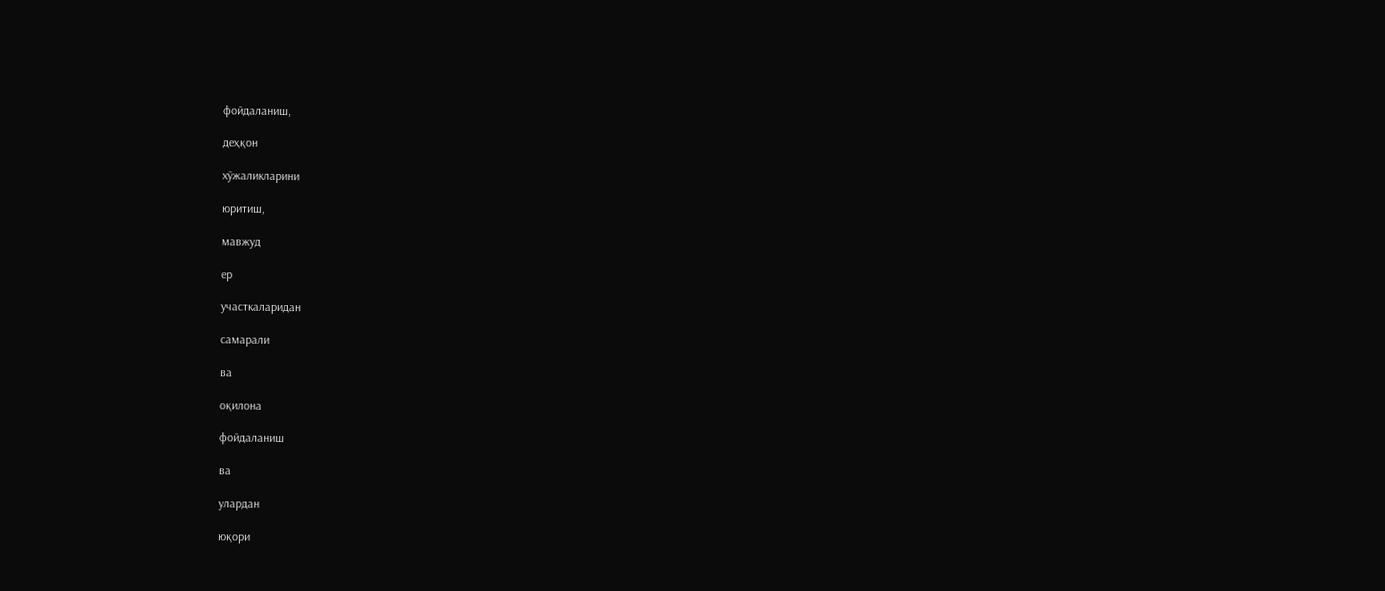фойдаланиш,

деҳқон

хўжаликларини

юритиш,

мавжуд

ер

участкаларидан

самарали

ва

оқилона

фойдаланиш

ва

улардан

юқори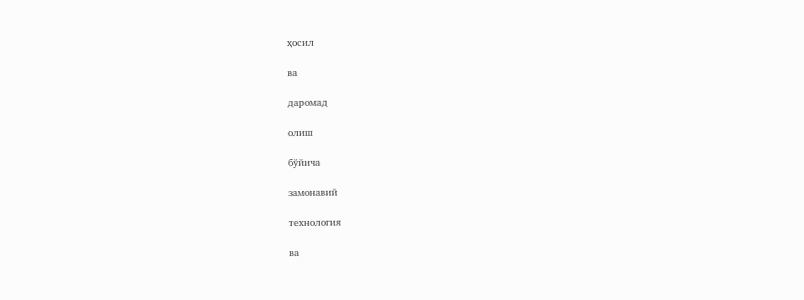ҳосил

ва

даромад

олиш

бўйича

замонавий

технология

ва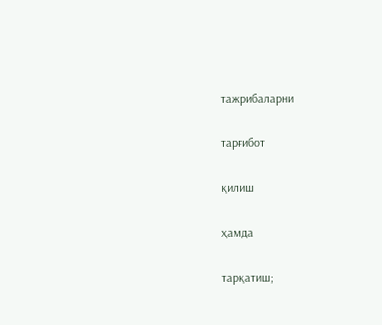тажрибаларни

тарғибот

қилиш

ҳамда

тарқатиш;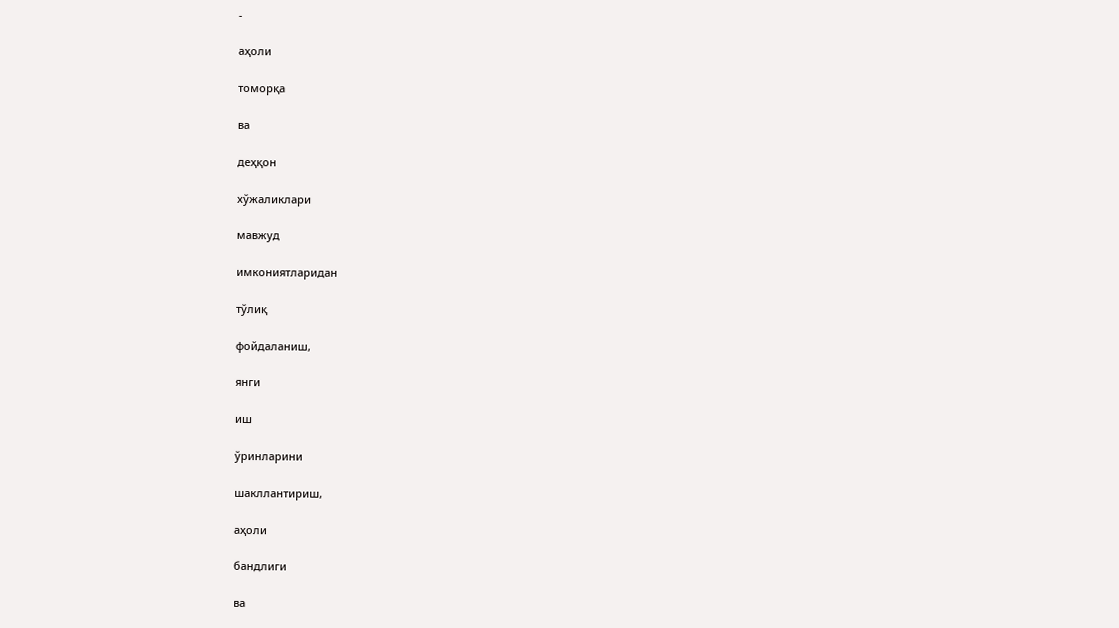-

аҳоли

томорқа

ва

деҳқон

хўжаликлари

мавжуд

имкониятларидан

тўлиқ

фойдаланиш,

янги

иш

ўринларини

шакллантириш,

аҳоли

бандлиги

ва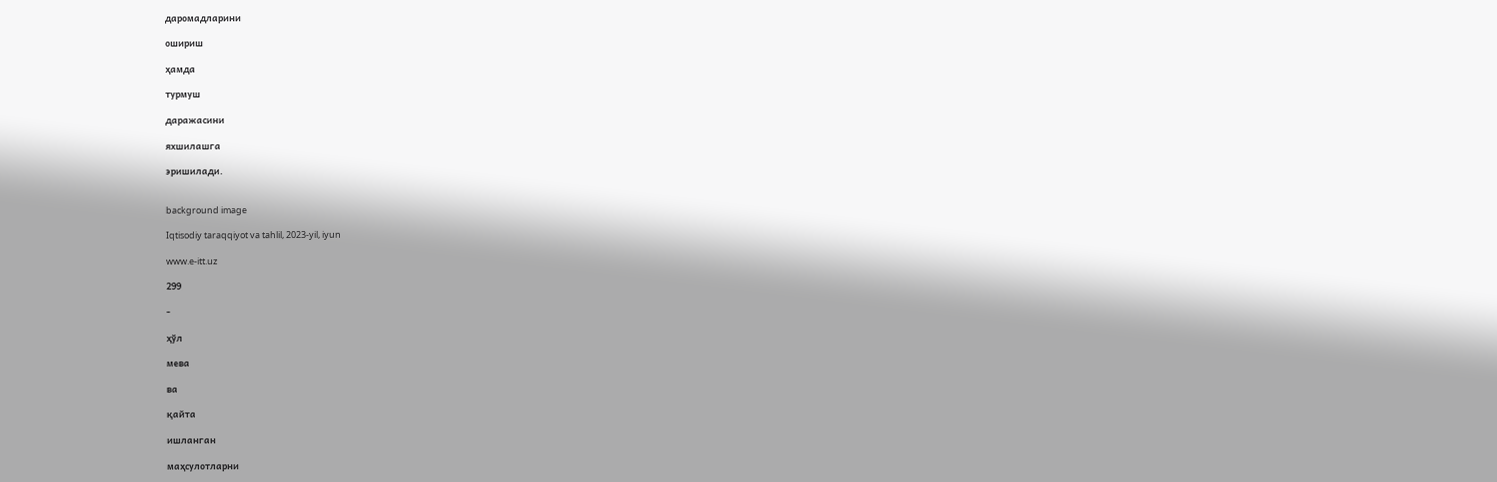даромадларини

ошириш

ҳамда

турмуш

даражасини

яхшилашга

эришилади.


background image

Iqtisodiy taraqqiyot va tahlil, 2023-yil, iyun

www.e-itt.uz

299

-

ҳўл

мева

ва

қайта

ишланган

маҳсулотларни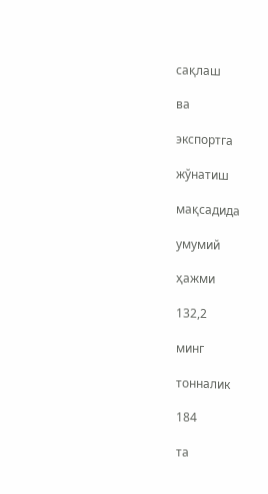сақлаш

ва

экспортга

жўнатиш

мақсадида

умумий

ҳажми

132,2

минг

тонналик

184

та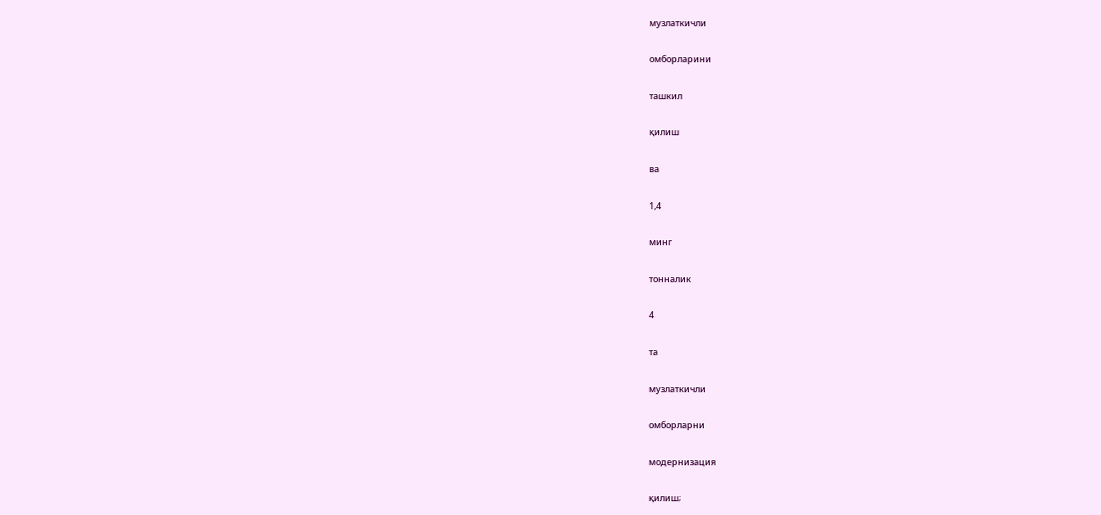музлаткичли

омборларини

ташкил

қилиш

ва

1,4

минг

тонналик

4

та

музлаткичли

омборларни

модернизация

қилиш;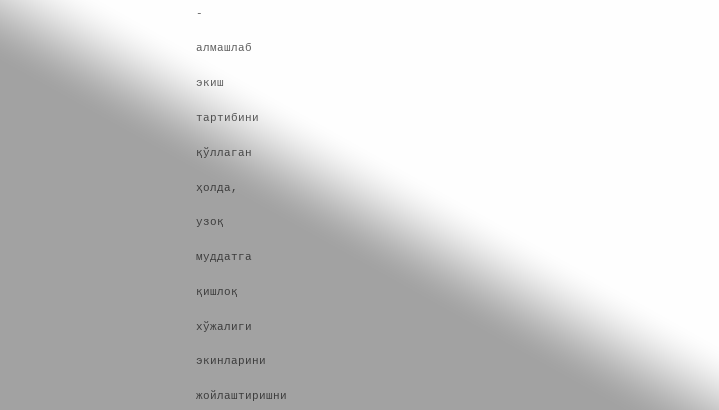-

алмашлаб

экиш

тартибини

қўллаган

ҳолда,

узоқ

муддатга

қишлоқ

хўжалиги

экинларини

жойлаштиришни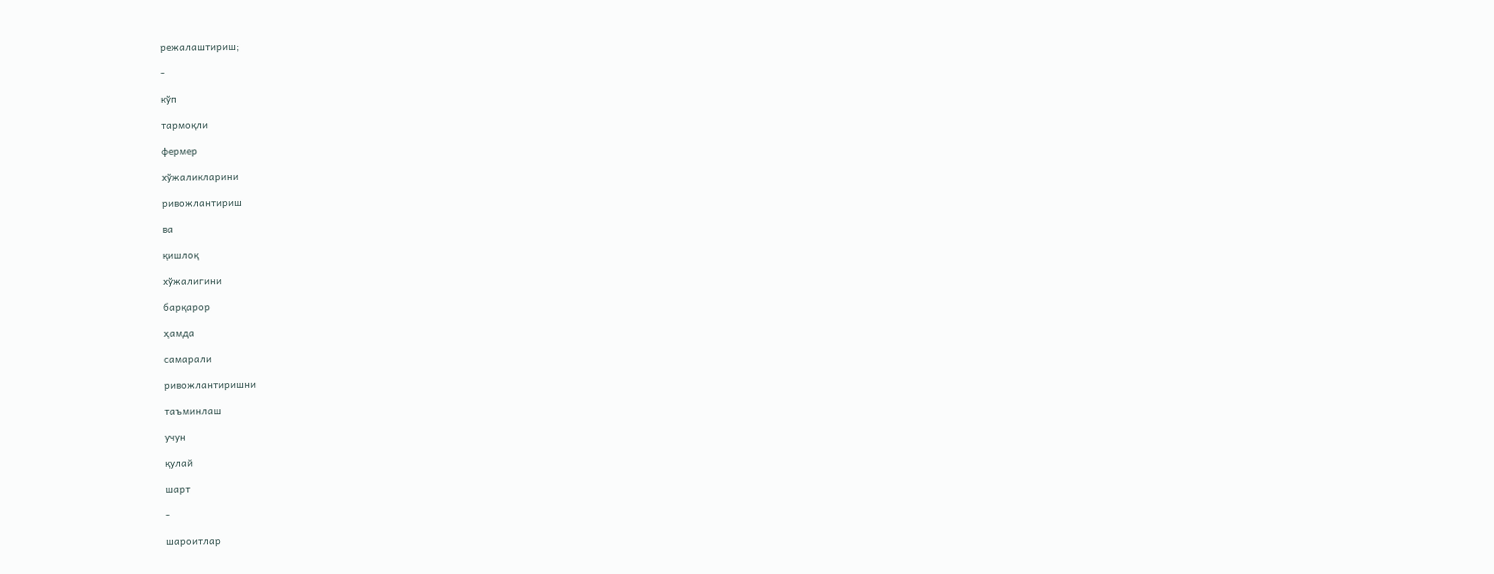режалаштириш;

-

кўп

тармоқли

фермер

хўжаликларини

ривожлантириш

ва

қишлоқ

хўжалигини

барқарор

ҳамда

самарали

ривожлантиришни

таъминлаш

учун

қулай

шарт

-

шароитлар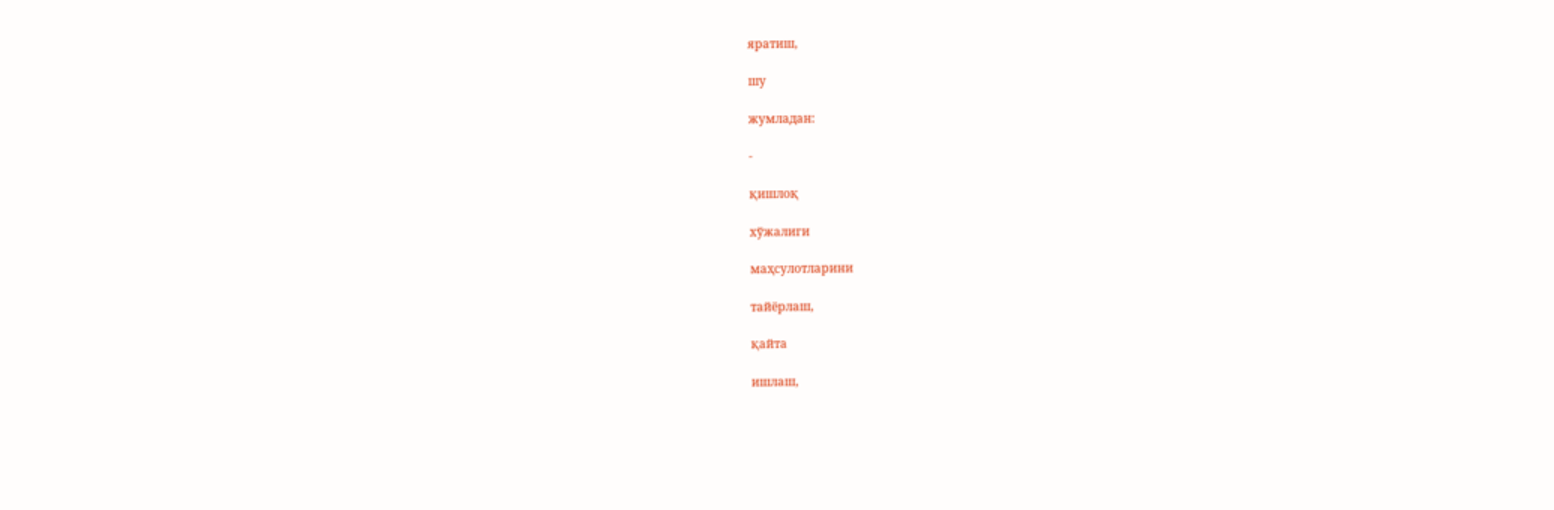яратиш,

шу

жумладан:

-

қишлоқ

хўжалиги

маҳсулотларини

тайёрлаш,

қайта

ишлаш,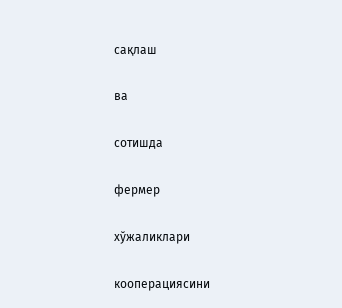сақлаш

ва

сотишда

фермер

хўжаликлари

кооперациясини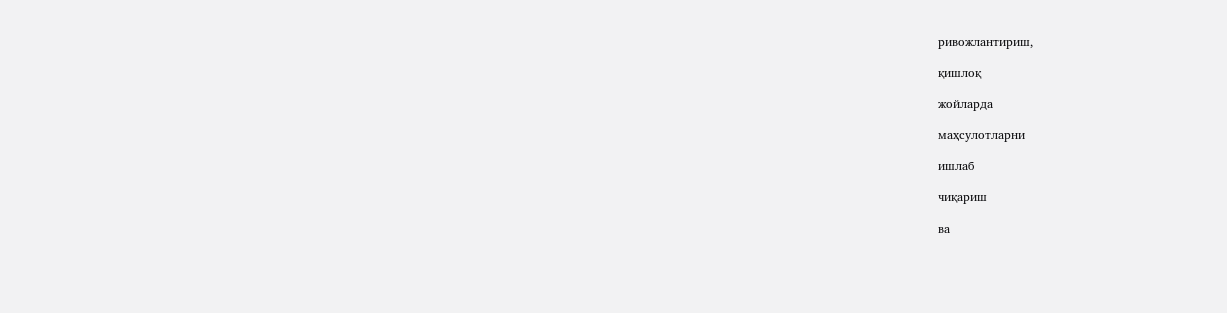ривожлантириш,

қишлоқ

жойларда

маҳсулотларни

ишлаб

чиқариш

ва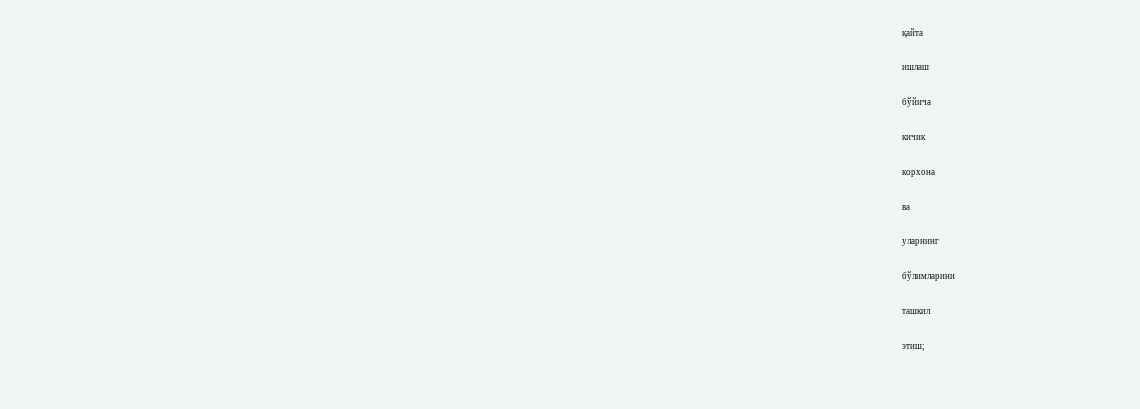қайта

ишлаш

бўйича

кичик

корхона

ва

уларнинг

бўлимларини

ташкил

этиш;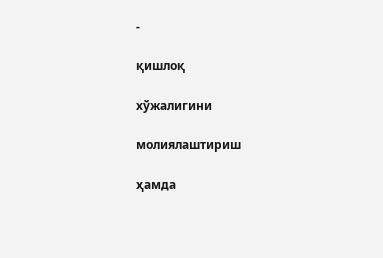-

қишлоқ

хўжалигини

молиялаштириш

ҳамда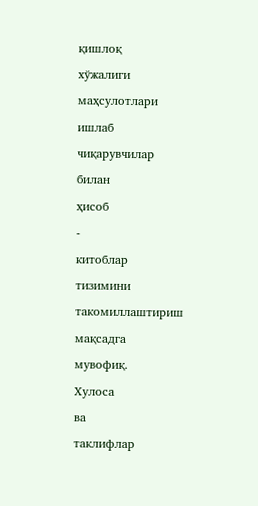қишлоқ

хўжалиги

маҳсулотлари

ишлаб

чиқарувчилар

билан

ҳисоб

-

китоблар

тизимини

такомиллаштириш

мақсадга

мувофиқ.

Хулоса

ва

таклифлар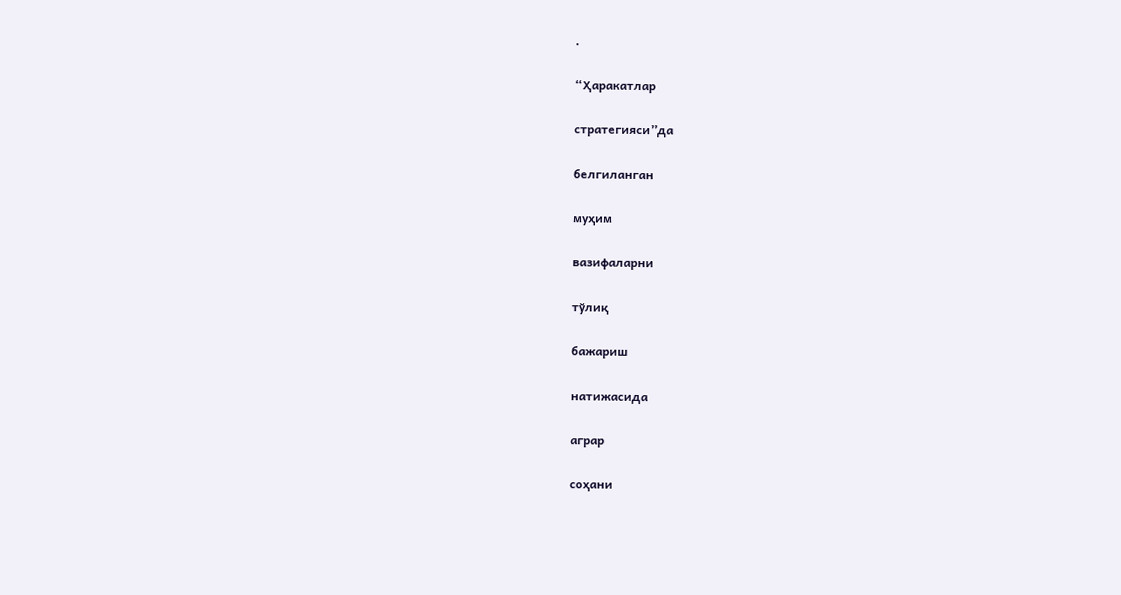.

“Ҳаракатлар

стратегияси”да

белгиланган

муҳим

вазифаларни

тўлиқ

бажариш

натижасида

аграр

соҳани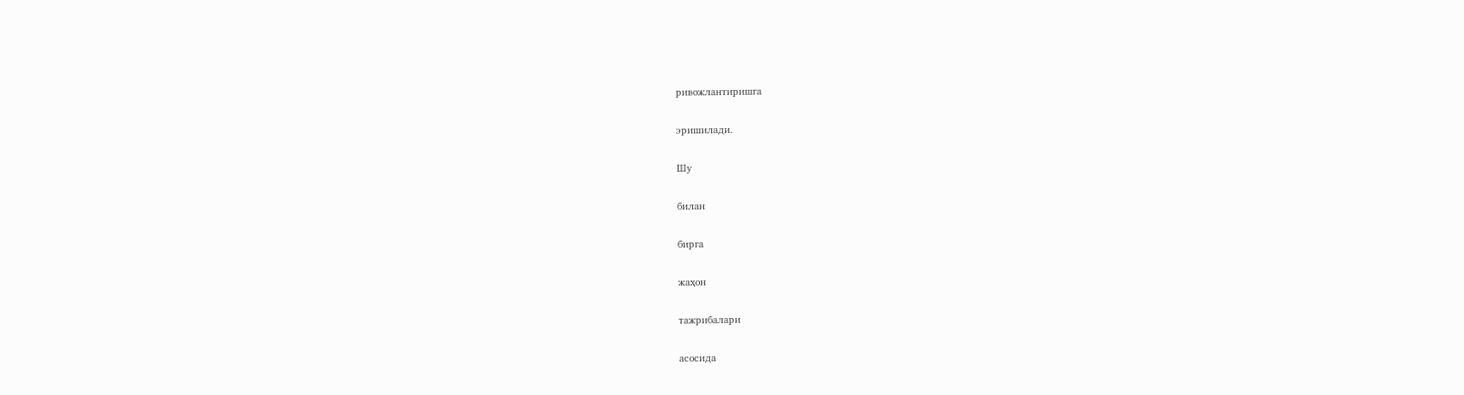ривожлантиришга

эришилади.

Шу

билан

бирга

жаҳон

тажрибалари

асосида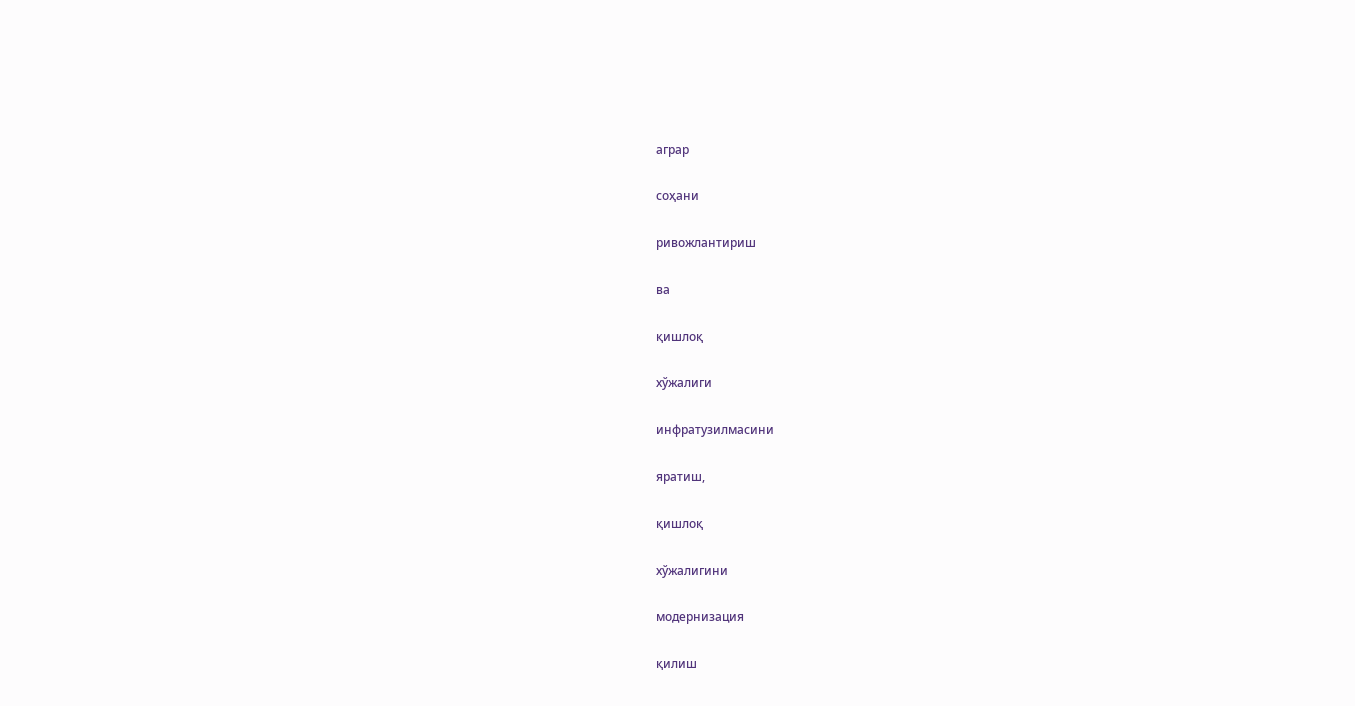аграр

соҳани

ривожлантириш

ва

қишлоқ

хўжалиги

инфратузилмасини

яратиш,

қишлоқ

хўжалигини

модернизация

қилиш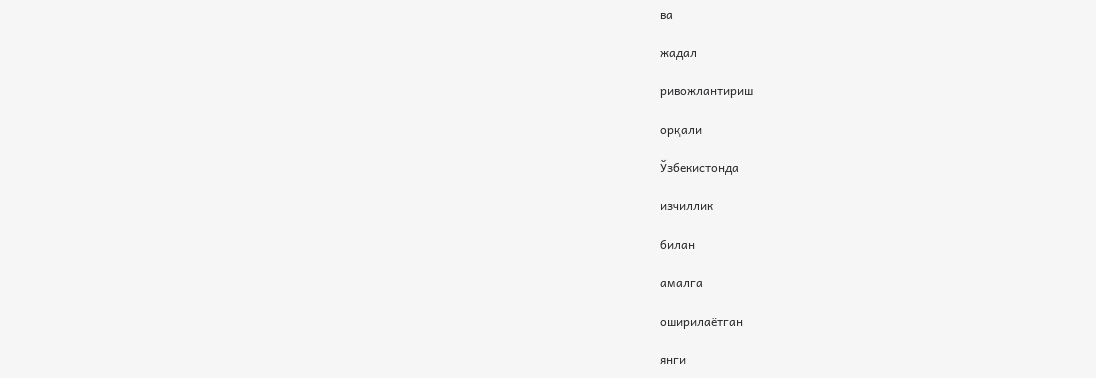ва

жадал

ривожлантириш

орқали

Ўзбекистонда

изчиллик

билан

амалга

оширилаётган

янги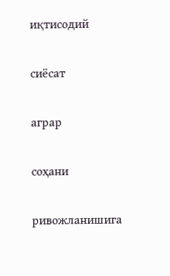иқтисодий

сиёсат

аграр

соҳани

ривожланишига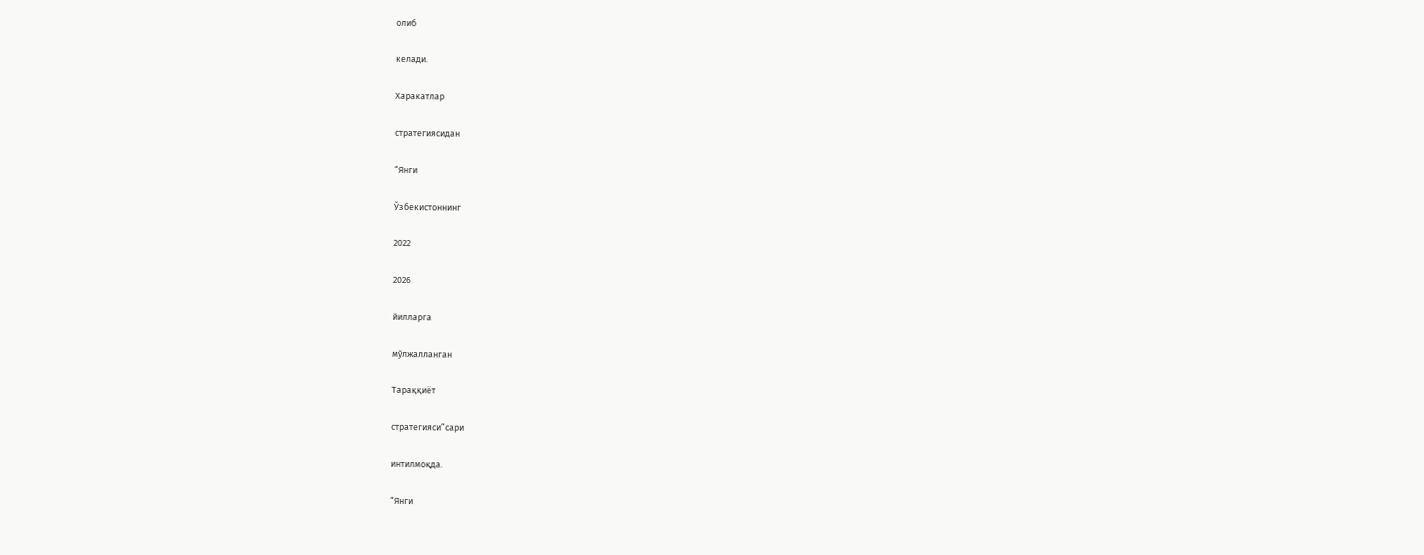олиб

келади.

Харакатлар

стратегиясидан

“Янги

Ўзбекистоннинг

2022

2026

йилларга

мўлжалланган

Тараққиёт

стратегияси”сари

интилмоқда.

“Янги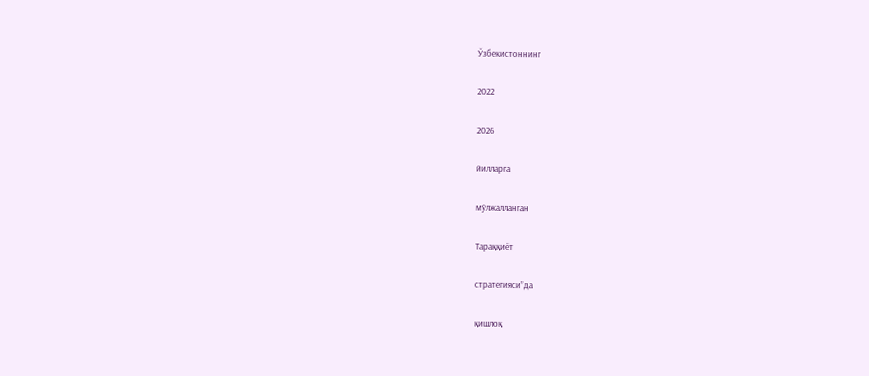Ўзбекистоннинг

2022

2026

йилларга

мўлжалланган

Тараққиёт

стратегияси”да

қишлоқ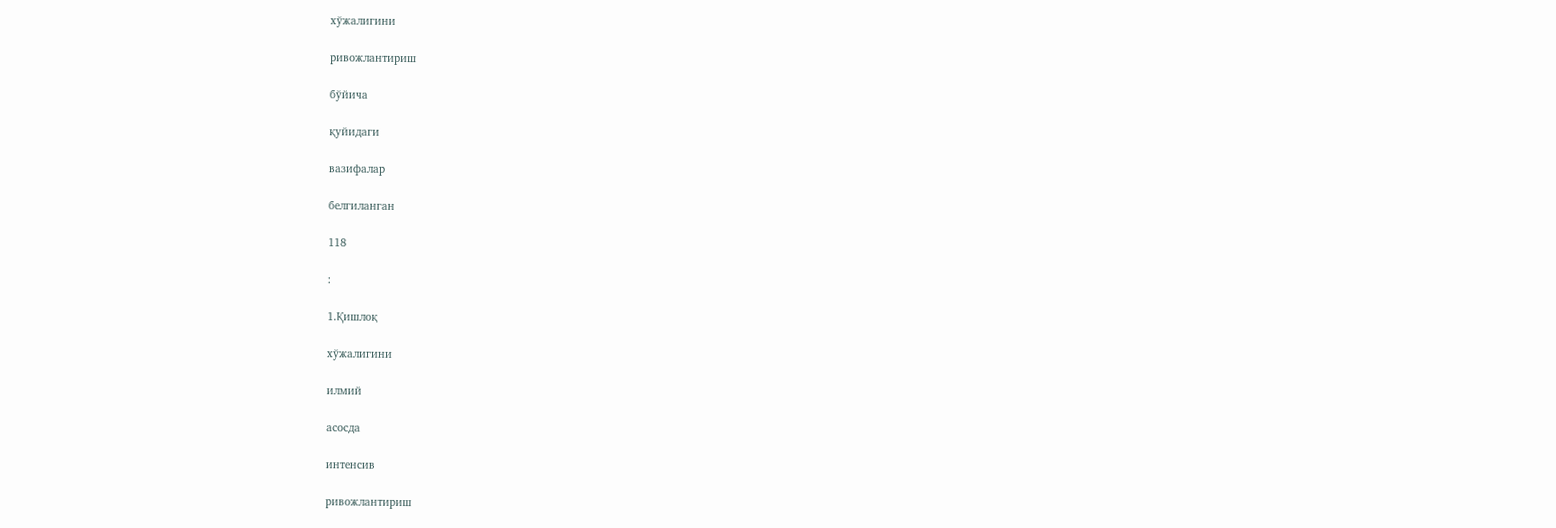хўжалигини

ривожлантириш

бўйича

қуйидаги

вазифалар

белгиланган

118

:

1.Қишлоқ

хўжалигини

илмий

асосда

интенсив

ривожлантириш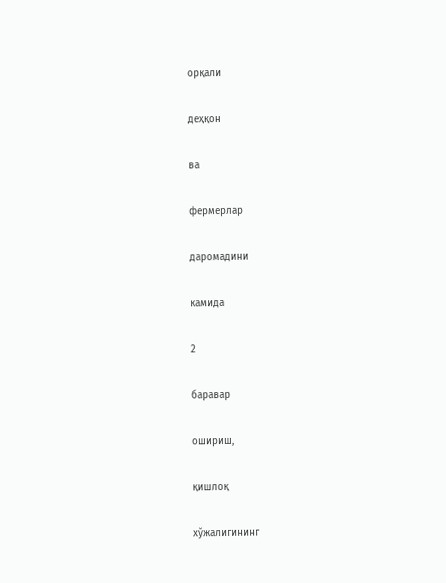орқали

деҳқон

ва

фермерлар

даромадини

камида

2

баравар

ошириш,

қишлоқ

хўжалигининг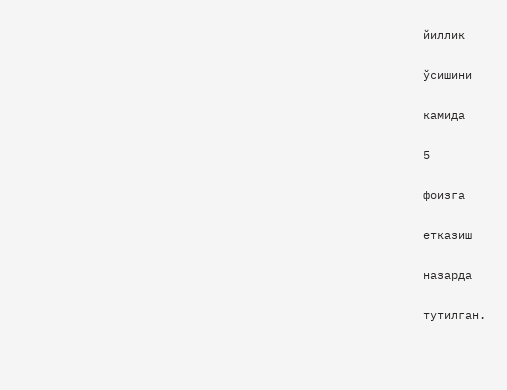йиллик

ўсишини

камида

5

фоизга

етказиш

назарда

тутилган.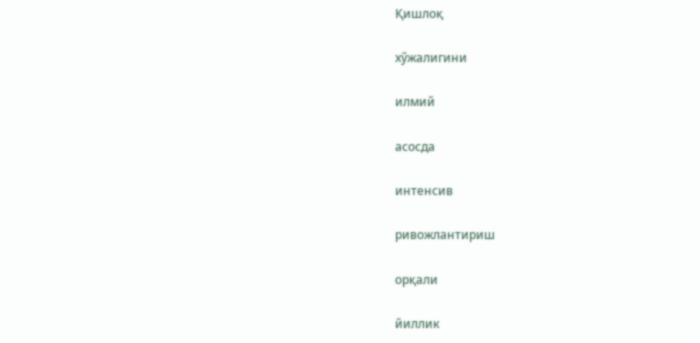Қишлоқ

хўжалигини

илмий

асосда

интенсив

ривожлантириш

орқали

йиллик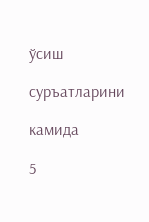ўсиш

суръатларини

камида

5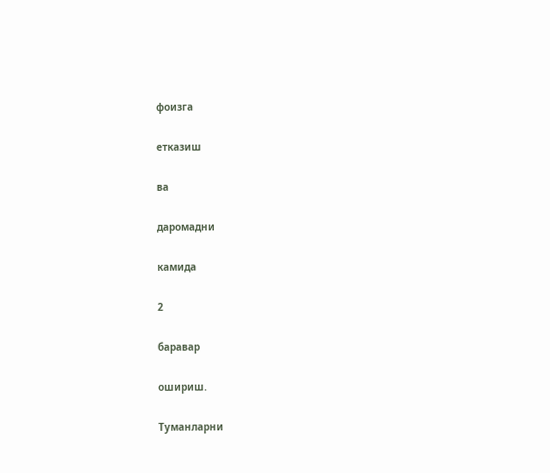фоизга

етказиш

ва

даромадни

камида

2

баравар

ошириш.

Туманларни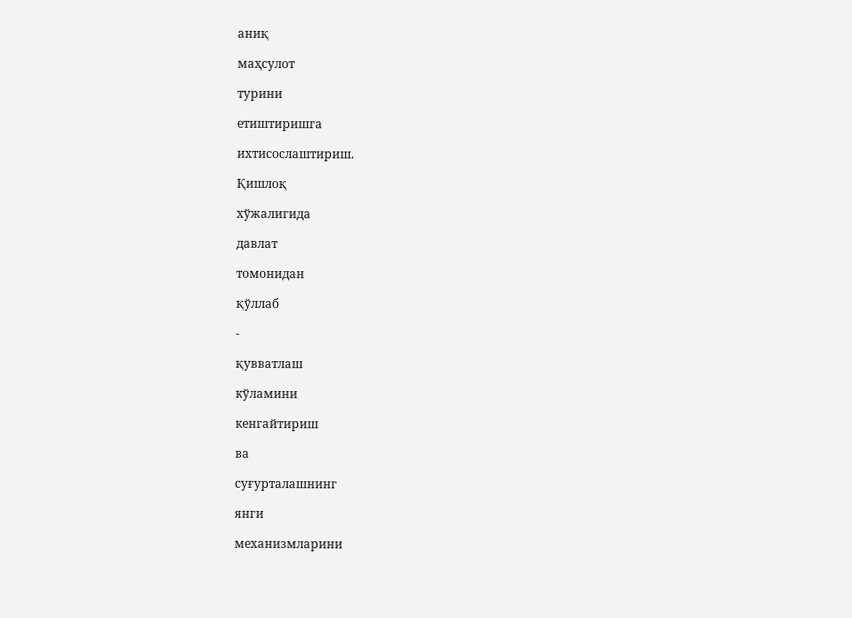аниқ

маҳсулот

турини

етиштиришга

ихтисослаштириш.

Қишлоқ

хўжалигида

давлат

томонидан

қўллаб

-

қувватлаш

кўламини

кенгайтириш

ва

суғурталашнинг

янги

механизмларини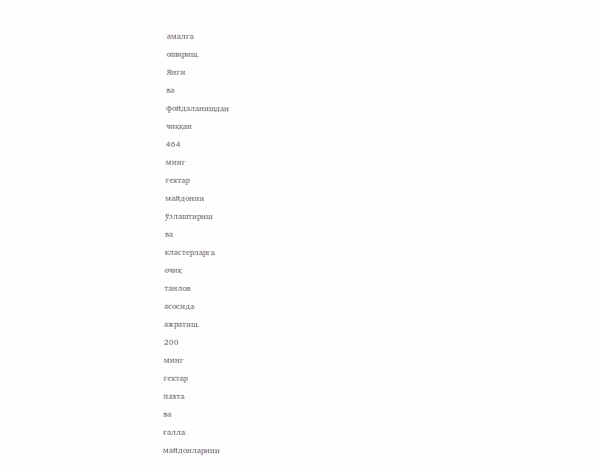амалга

ошириш.

Янги

ва

фойдаланишдан

чиққан

464

минг

гектар

майдонни

ўзлаштириш

ва

кластерларга

очиқ

танлов

асосида

ажратиш.

200

минг

гектар

пахта

ва

ғалла

майдонларини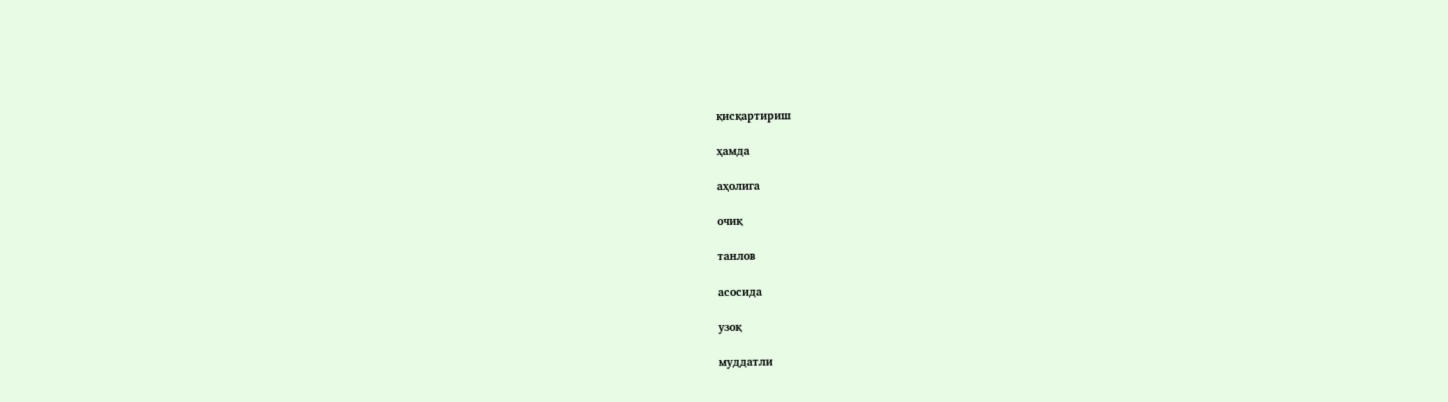қисқартириш

ҳамда

аҳолига

очиқ

танлов

асосида

узоқ

муддатли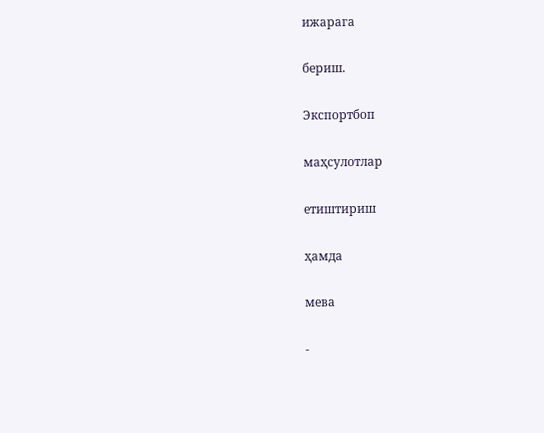ижарага

бериш.

Экспортбоп

маҳсулотлар

етиштириш

ҳамда

мева

-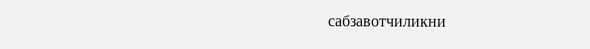сабзавотчиликни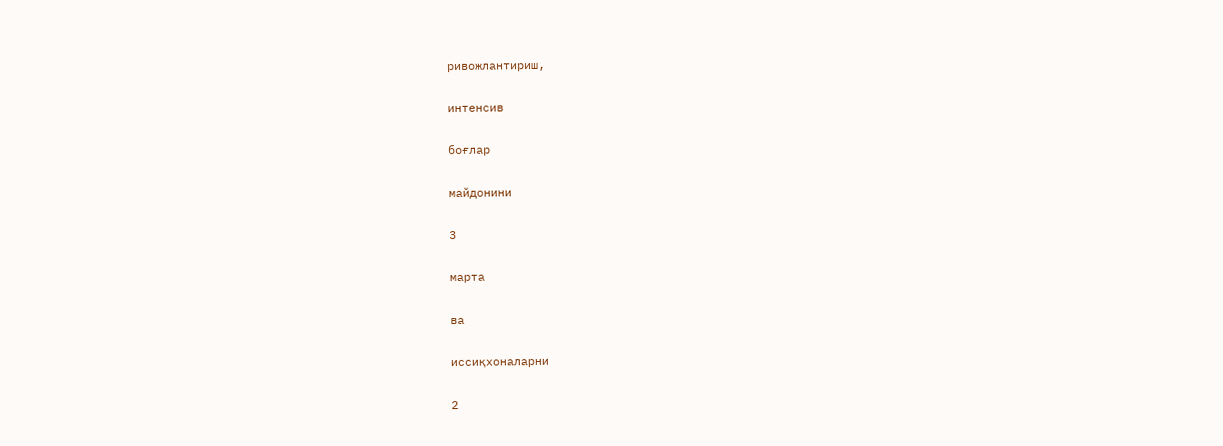ривожлантириш,

интенсив

боғлар

майдонини

3

марта

ва

иссиқхоналарни

2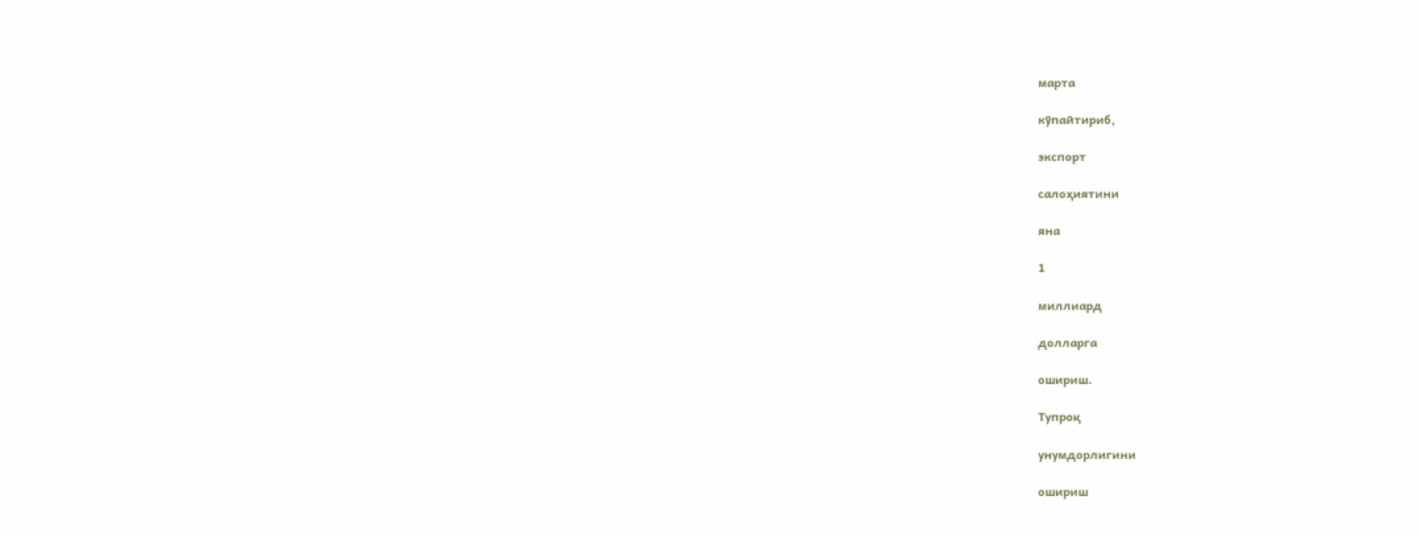марта

кўпайтириб,

экспорт

салоҳиятини

яна

1

миллиард

долларга

ошириш.

Тупроқ

унумдорлигини

ошириш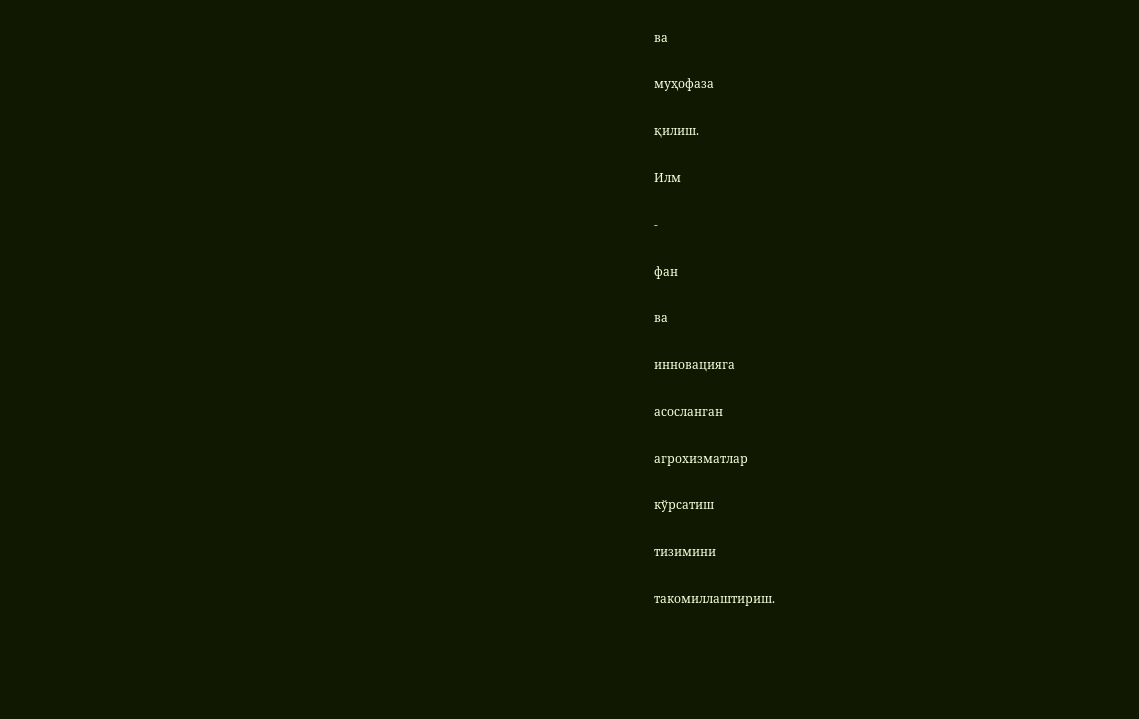ва

муҳофаза

қилиш.

Илм

-

фан

ва

инновацияга

асосланган

агрохизматлар

кўрсатиш

тизимини

такомиллаштириш.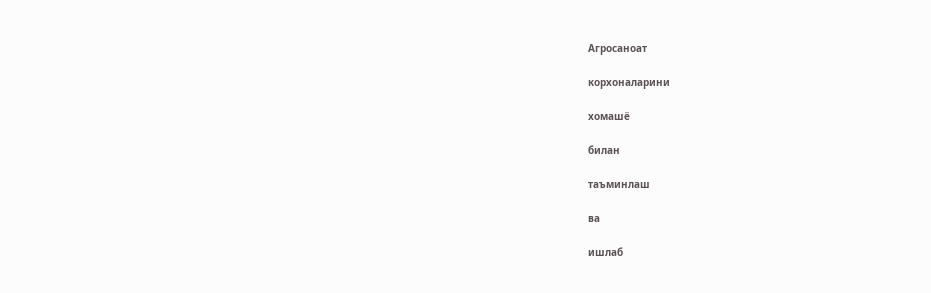Агросаноат

корхоналарини

хомашё

билан

таъминлаш

ва

ишлаб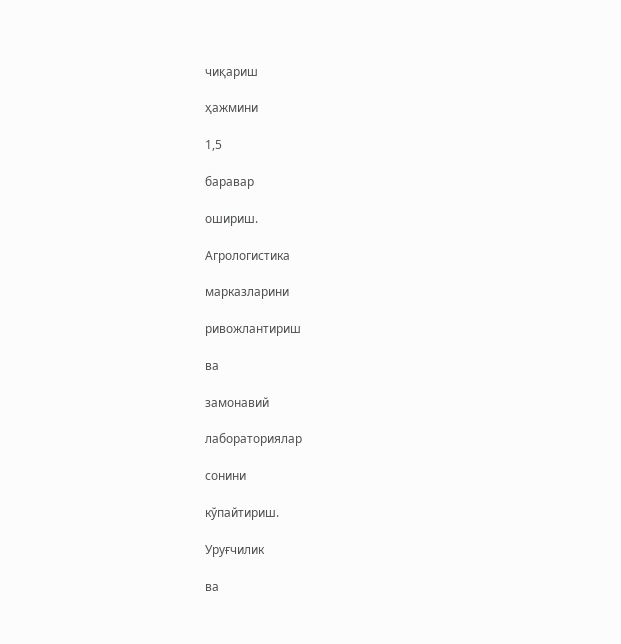чиқариш

ҳажмини

1,5

баравар

ошириш.

Агрологистика

марказларини

ривожлантириш

ва

замонавий

лабораториялар

сонини

кўпайтириш.

Уруғчилик

ва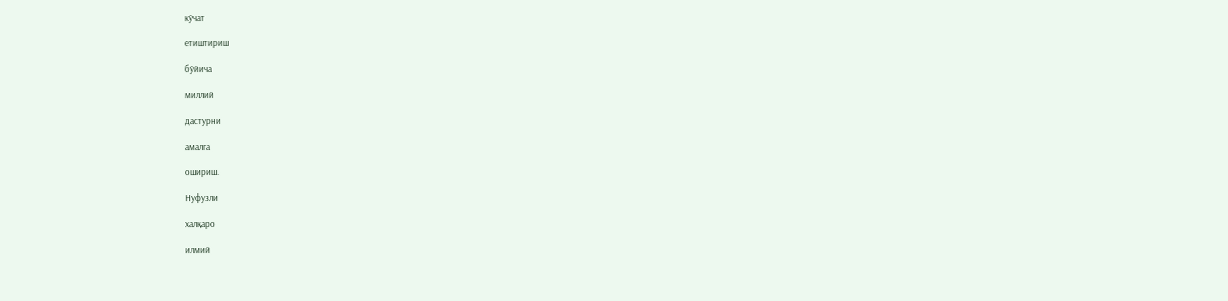кўчат

етиштириш

бўйича

миллий

дастурни

амалга

ошириш.

Нуфузли

халқаро

илмий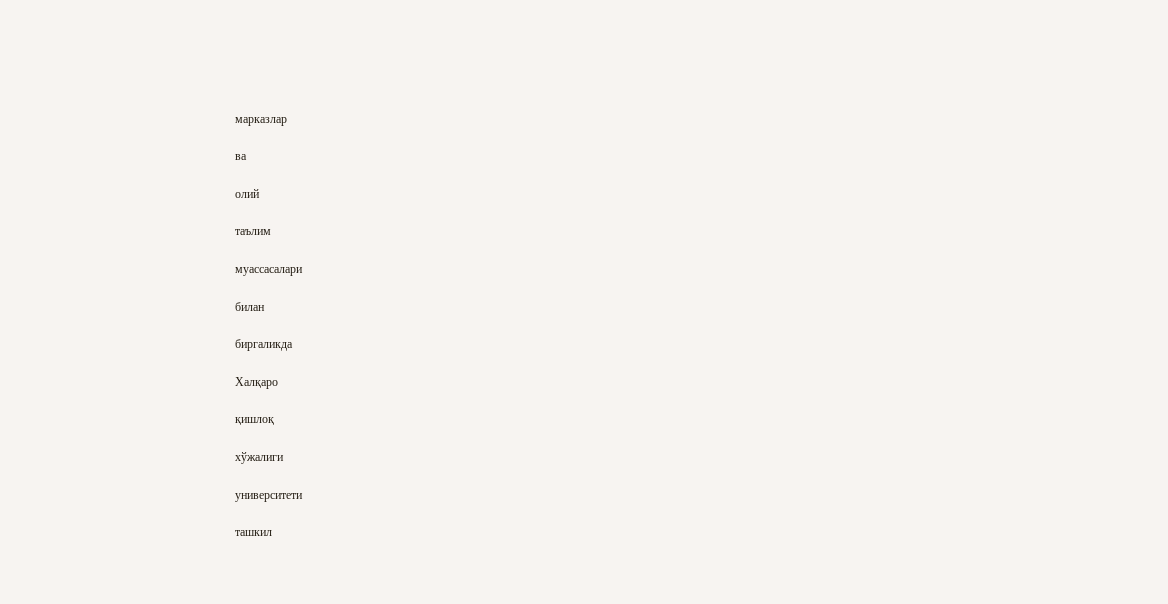марказлар

ва

олий

таълим

муассасалари

билан

биргаликда

Халқаро

қишлоқ

хўжалиги

университети

ташкил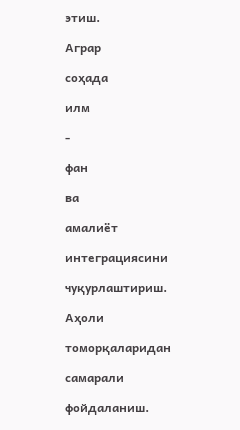этиш.

Аграр

соҳада

илм

-

фан

ва

амалиёт

интеграциясини

чуқурлаштириш.

Аҳоли

томорқаларидан

самарали

фойдаланиш.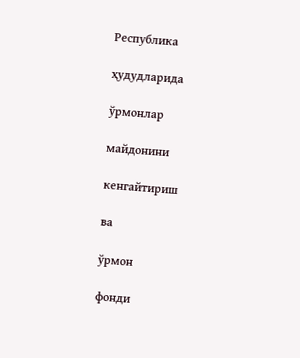Республика

ҳудудларида

ўрмонлар

майдонини

кенгайтириш

ва

ўрмон

фонди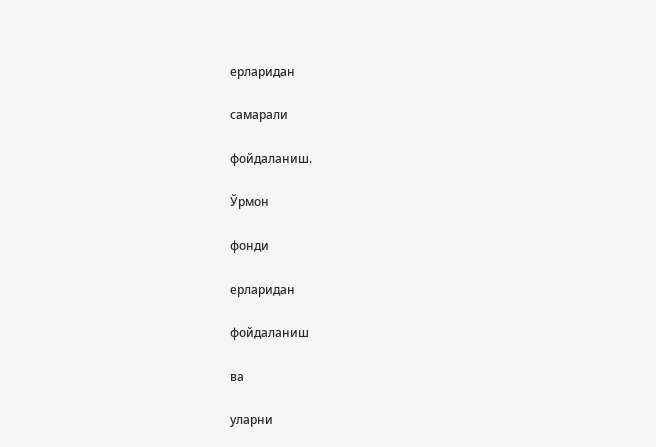ерларидан

самарали

фойдаланиш.

Ўрмон

фонди

ерларидан

фойдаланиш

ва

уларни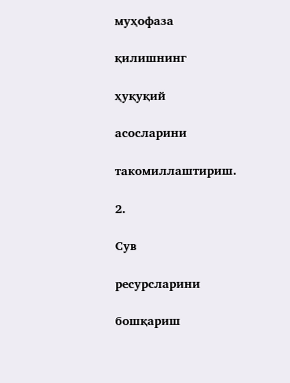муҳофаза

қилишнинг

ҳуқуқий

асосларини

такомиллаштириш.

2.

Сув

ресурсларини

бошқариш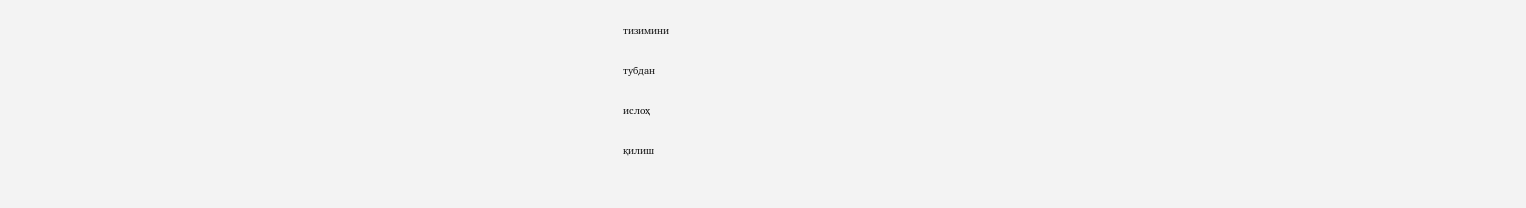тизимини

тубдан

ислоҳ

қилиш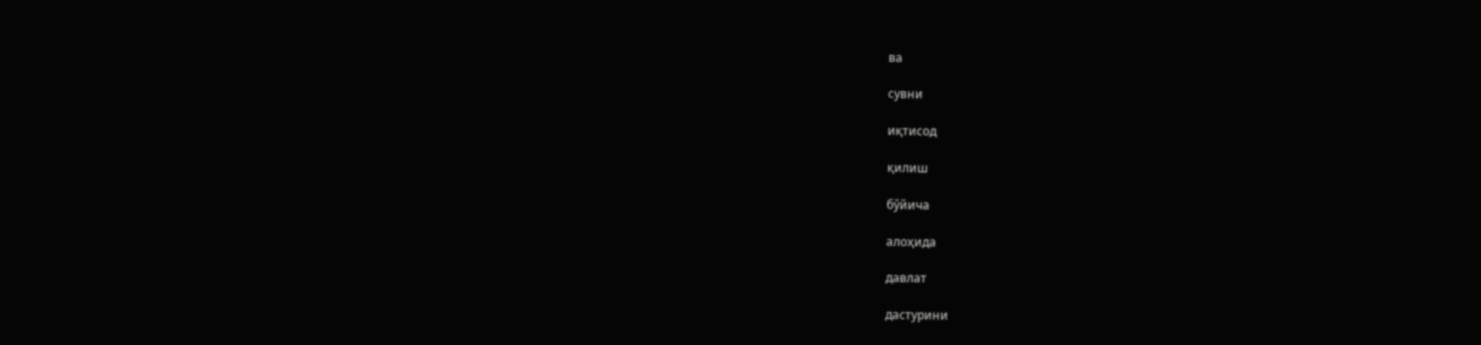ва

сувни

иқтисод

қилиш

бўйича

алоҳида

давлат

дастурини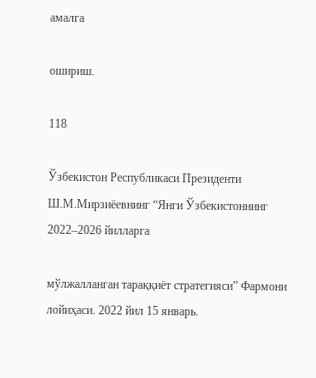амалга

ошириш.

118

Ўзбекистон Республикаси Президенти Ш.М.Мирзиёевнинг “Янги Ўзбекистоннинг 2022–2026 йилларга

мўлжалланган тараққиёт стратегияси” Фармони лойиҳаси. 2022 йил 15 январь.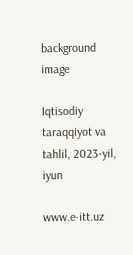background image

Iqtisodiy taraqqiyot va tahlil, 2023-yil, iyun

www.e-itt.uz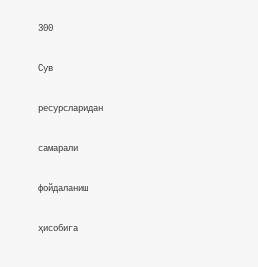300

Сув

ресурсларидан

самарали

фойдаланиш

ҳисобига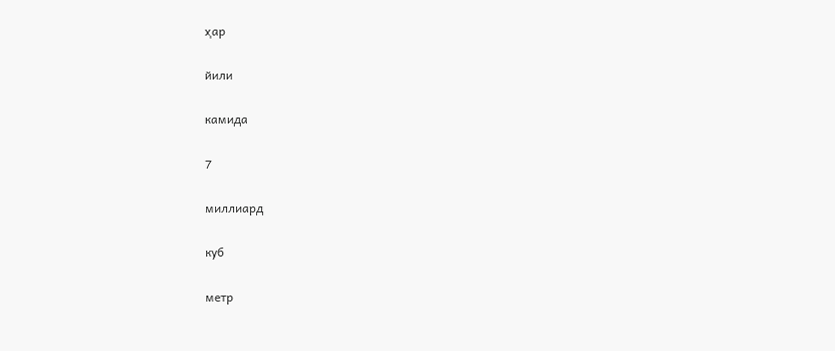ҳар

йили

камида

7

миллиард

куб

метр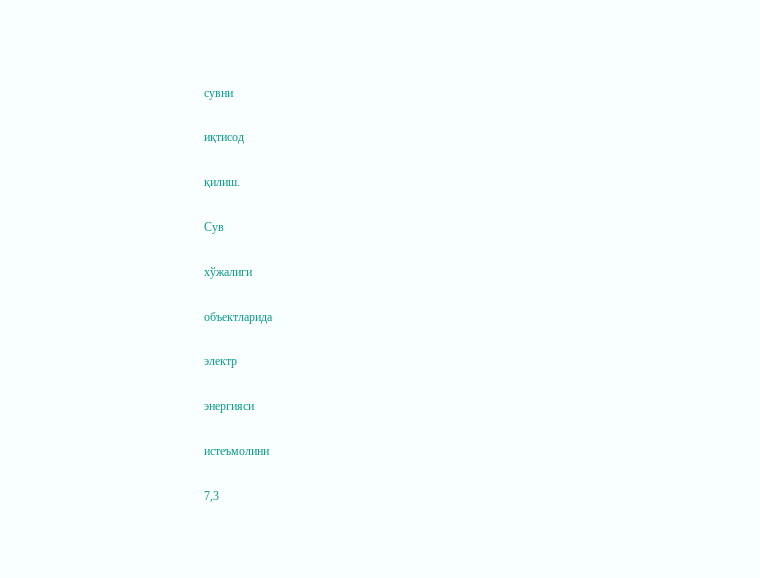сувни

иқтисод

қилиш.

Сув

хўжалиги

объектларида

электр

энергияси

истеъмолини

7,3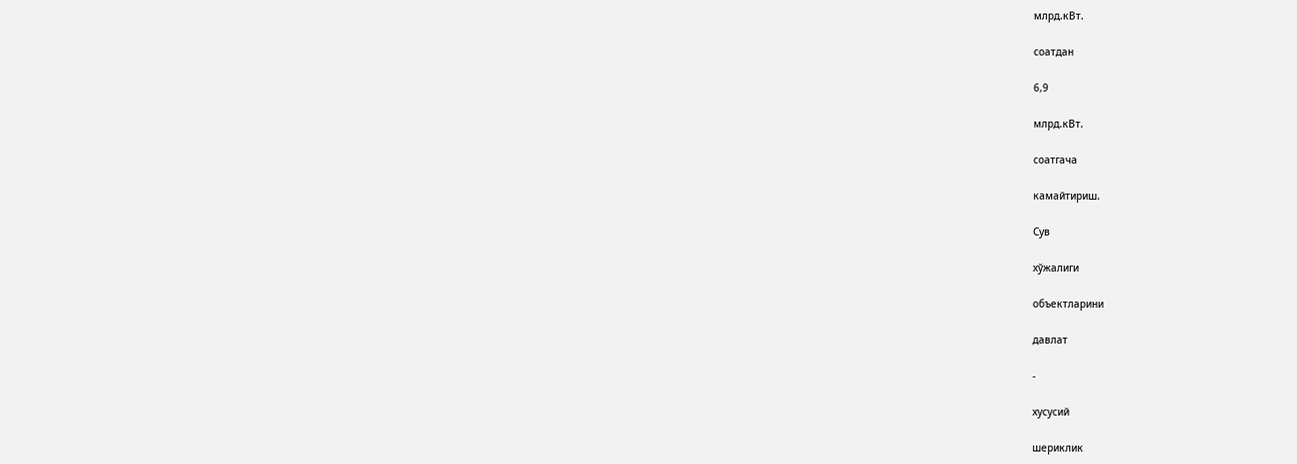млрд.кВт.

соатдан

6,9

млрд.кВт.

соатгача

камайтириш.

Сув

хўжалиги

объектларини

давлат

-

хусусий

шериклик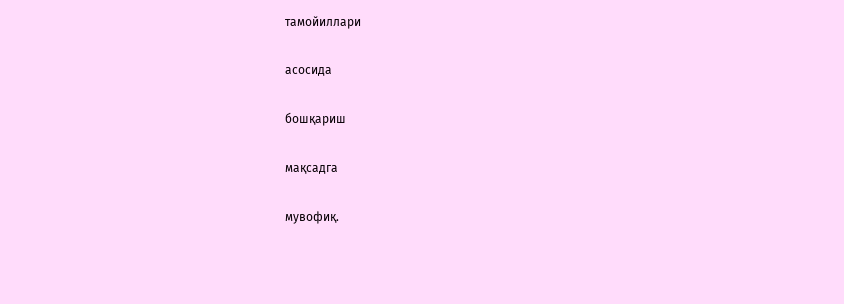тамойиллари

асосида

бошқариш

мақсадга

мувофиқ.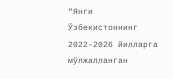“Янги Ўзбекистоннинг 2022–2026 йилларга мўлжалланган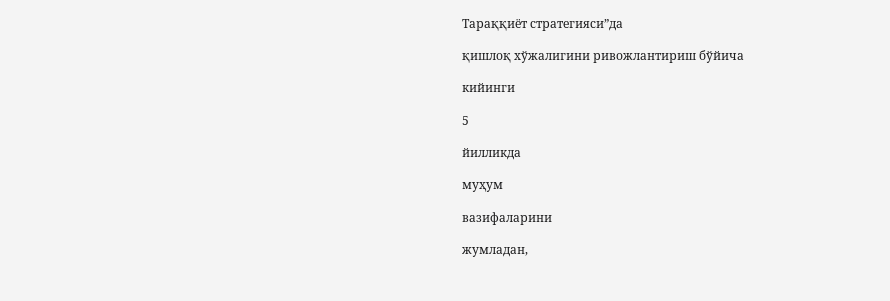Тараққиёт стратегияси”да

қишлоқ хўжалигини ривожлантириш бўйича

кийинги

5

йилликда

муҳум

вазифаларини

жумладан,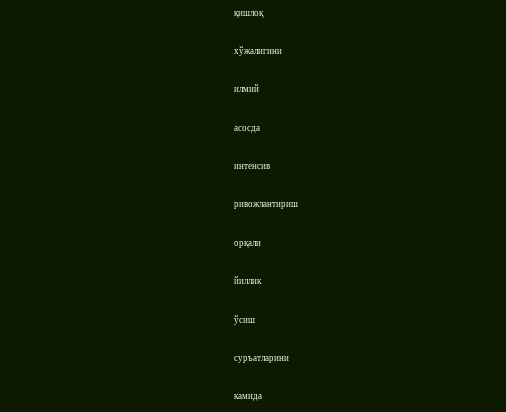қишлоқ

хўжалигини

илмий

асосда

интенсив

ривожлантириш

орқали

йиллик

ўсиш

суръатларини

камида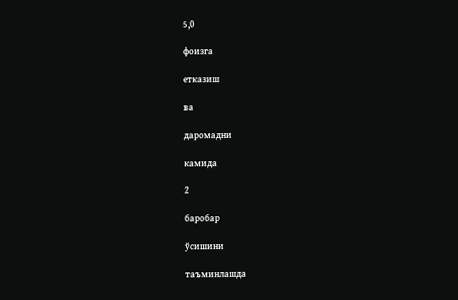5,0

фоизга

етказиш

ва

даромадни

камида

2

баробар

ўсишини

таъминлашда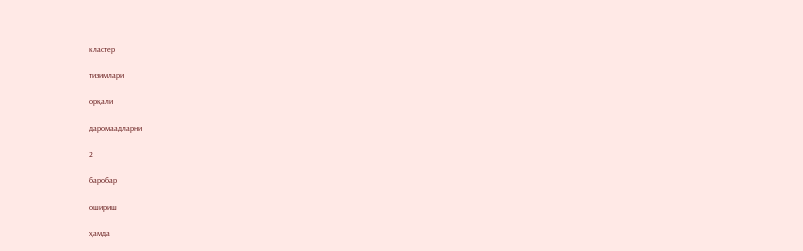кластер

тизимлари

орқали

даромаадларни

2

баробар

ошириш

ҳамда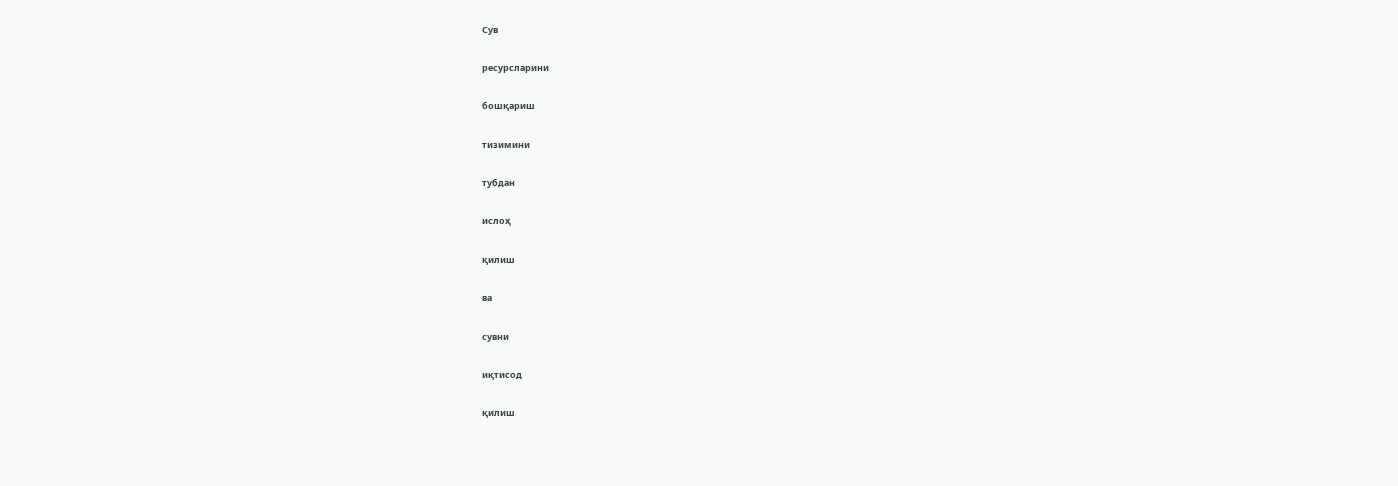Сув

ресурсларини

бошқариш

тизимини

тубдан

ислоҳ

қилиш

ва

сувни

иқтисод

қилиш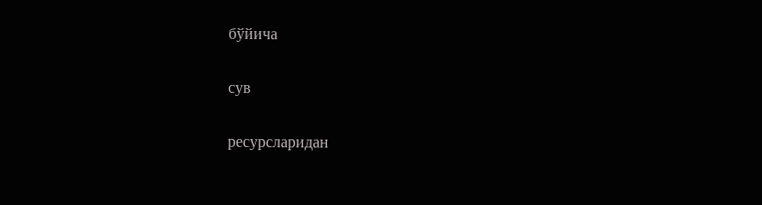бўйича

сув

ресурсларидан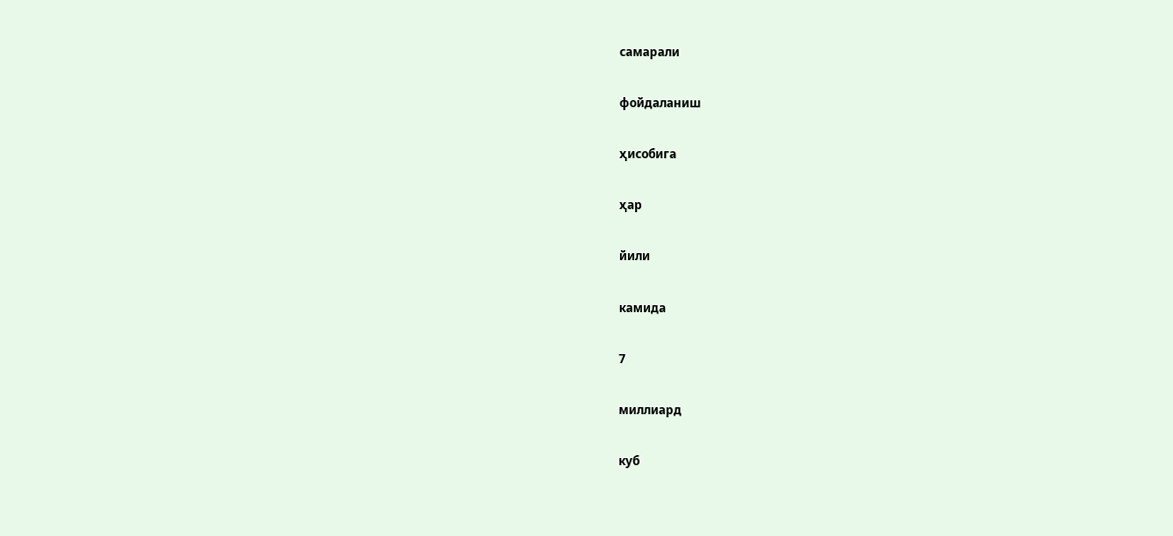самарали

фойдаланиш

ҳисобига

ҳар

йили

камида

7

миллиард

куб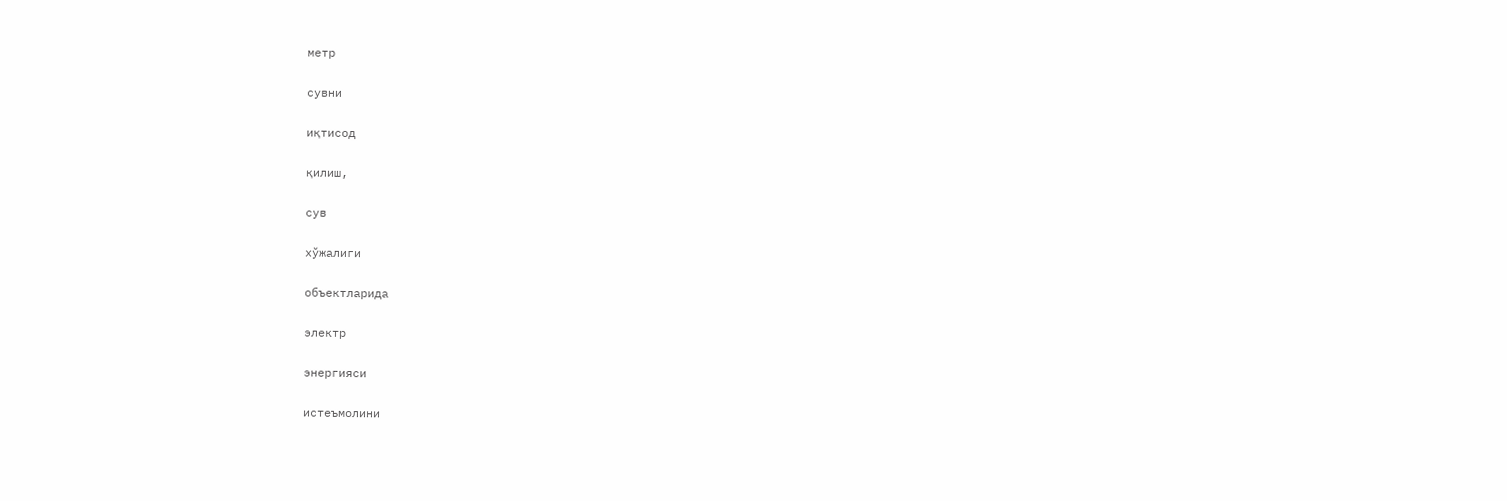метр

сувни

иқтисод

қилиш,

сув

хўжалиги

объектларида

электр

энергияси

истеъмолини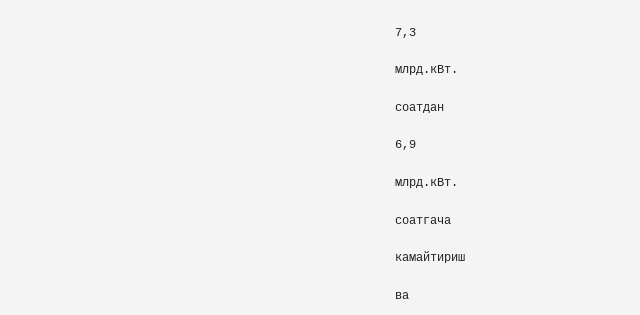7,3

млрд.кВт.

соатдан

6,9

млрд.кВт.

соатгача

камайтириш

ва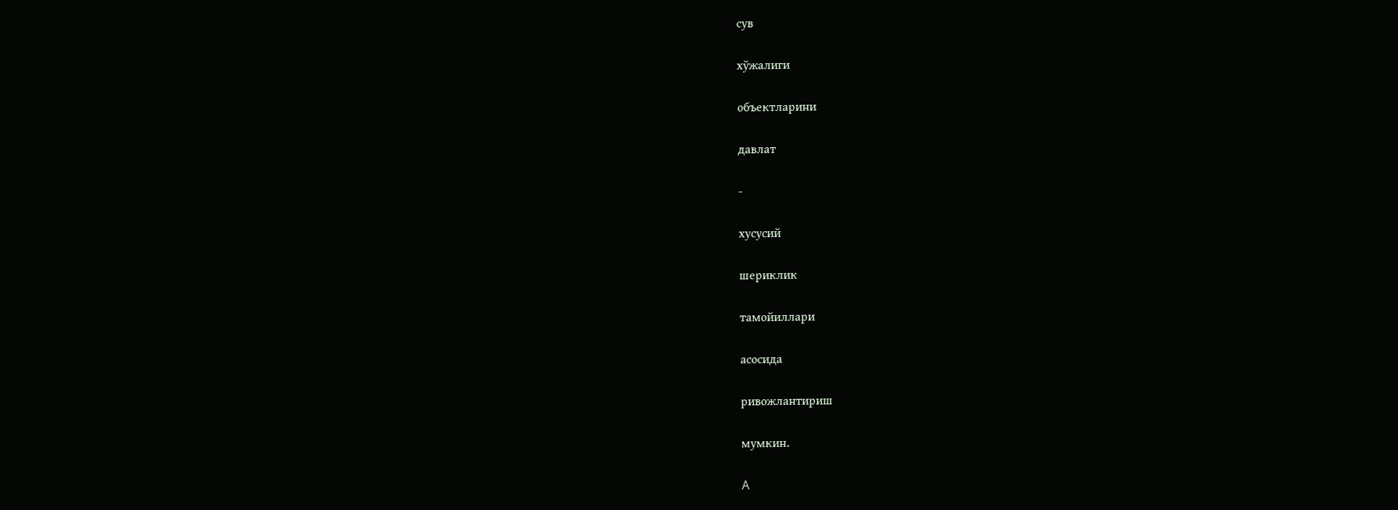сув

хўжалиги

объектларини

давлат

-

хусусий

шериклик

тамойиллари

асосида

ривожлантириш

мумкин.

A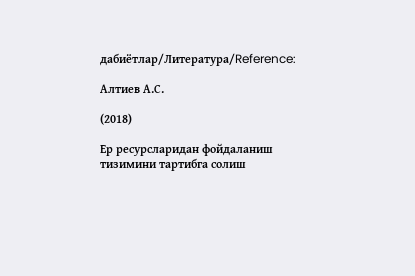дабиётлар/Литература/Reference:

Алтиев А.С.

(2018)

Ер ресурсларидан фойдаланиш тизимини тартибга солиш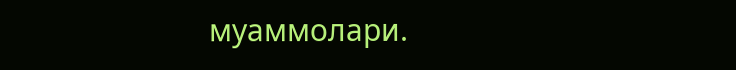муаммолари.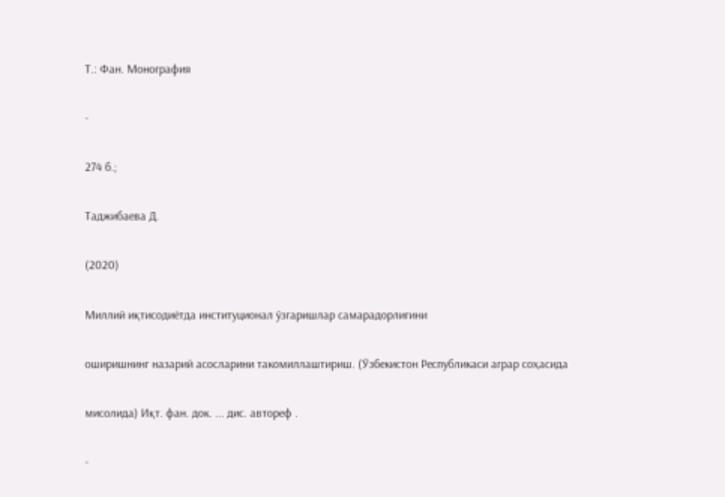Т.: Фан. Монография

-

274 б.;

Таджибаева Д.

(2020)

Миллий иқтисодиётда институционал ўзгаришлар самарадорлигини

оширишнинг назарий асосларини такомиллаштириш. (Ўзбекистон Республикаси аграр соҳасида

мисолида) Иқт. фан. док. ... дис. автореф .

-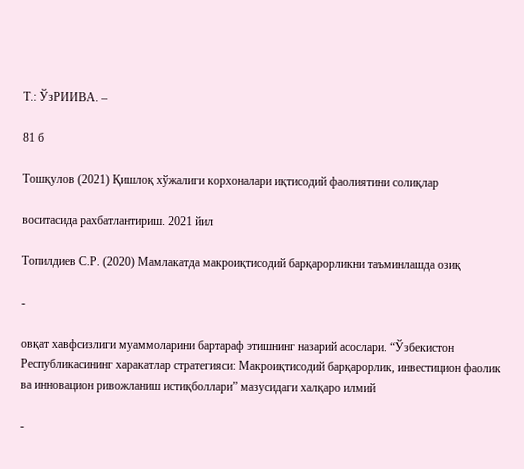Т.: ЎзРИИВА. –

81 б

Тошқулов (2021) Қишлоқ хўжалиги корхоналари иқтисодий фаолиятини солиқлар

воситасида рахбатлантириш. 2021 йил

Топилдиев С.Р. (2020) Мамлакатда макроиқтисодий барқарорликни таъминлашда озиқ

-

овқат хавфсизлиги муаммоларини бартараф этишнинг назарий асослари. “Ўзбекистон
Республикасининг харакатлар стратегияси: Макроиқтисодий барқарорлик, инвестицион фаолик
ва инновацион ривожланиш истиқболлари” мазусидаги халқаро илмий

-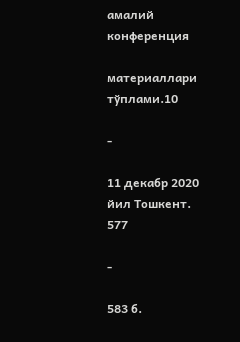амалий конференция

материаллари тўплами.10

-

11 декабр 2020 йил Тошкент. 577

-

583 б.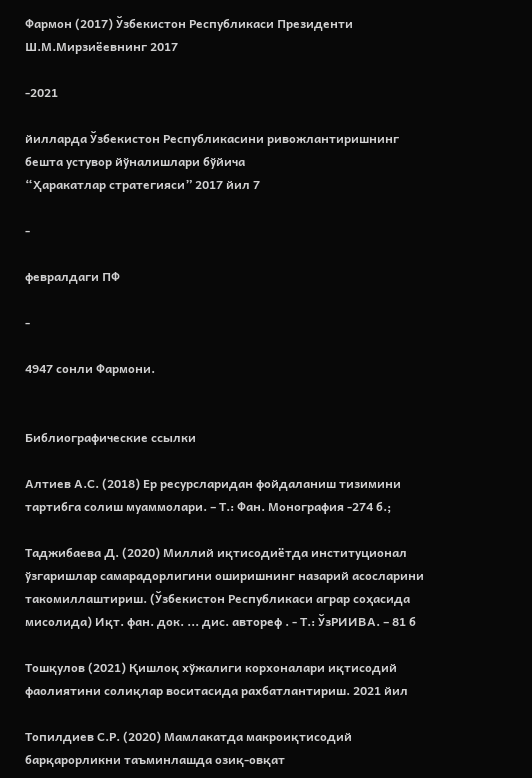Фармон (2017) Ўзбекистон Республикаси Президенти Ш.М.Мирзиёевнинг 2017

-2021

йилларда Ўзбекистон Республикасини ривожлантиришнинг бешта устувор йўналишлари бўйича
“Ҳаракатлар стратегияси” 2017 йил 7

-

февралдаги ПФ

-

4947 сонли Фармони.


Библиографические ссылки

Алтиев А.С. (2018) Ер ресурсларидан фойдаланиш тизимини тартибга солиш муаммолари. – Т.: Фан. Монография -274 б.;

Таджибаева Д. (2020) Миллий иқтисодиётда институционал ўзгаришлар самарадорлигини оширишнинг назарий асосларини такомиллаштириш. (Ўзбекистон Республикаси аграр соҳасида мисолида) Иқт. фан. док. ... дис. автореф . - Т.: ЎзРИИВА. – 81 б

Тошқулов (2021) Қишлоқ хўжалиги корхоналари иқтисодий фаолиятини солиқлар воситасида рахбатлантириш. 2021 йил

Топилдиев С.Р. (2020) Мамлакатда макроиқтисодий барқарорликни таъминлашда озиқ-овқат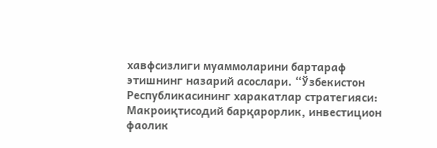хавфсизлиги муаммоларини бартараф этишнинг назарий асослари. “Ўзбекистон Республикасининг харакатлар стратегияси: Макроиқтисодий барқарорлик, инвестицион фаолик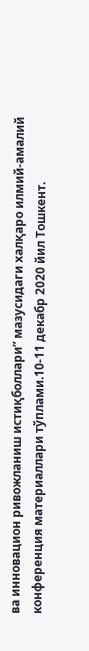ва инновацион ривожланиш истиқболлари” мазусидаги халқаро илмий-амалий конференция материаллари тўплами.10-11 декабр 2020 йил Тошкент.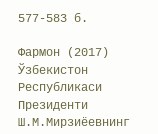577-583 б.

Фармон (2017) Ўзбекистон Республикаси Президенти Ш.М.Мирзиёевнинг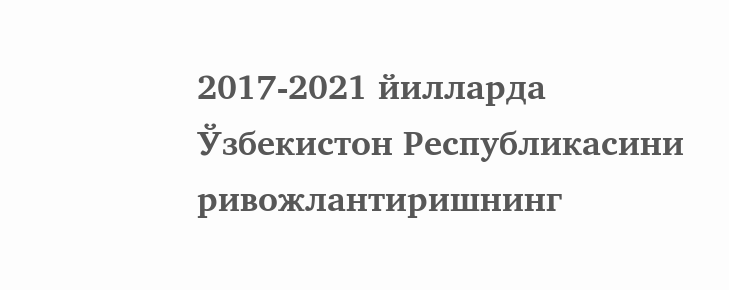2017-2021 йилларда Ўзбекистон Республикасини ривожлантиришнинг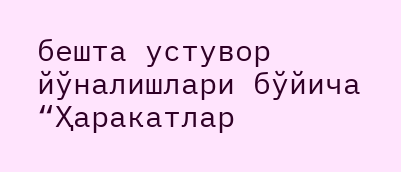бешта устувор йўналишлари бўйича “Ҳаракатлар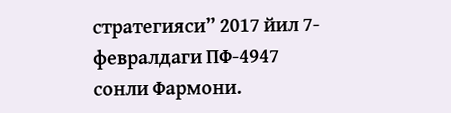стратегияси” 2017 йил 7-февралдаги ПФ-4947 сонли Фармони.